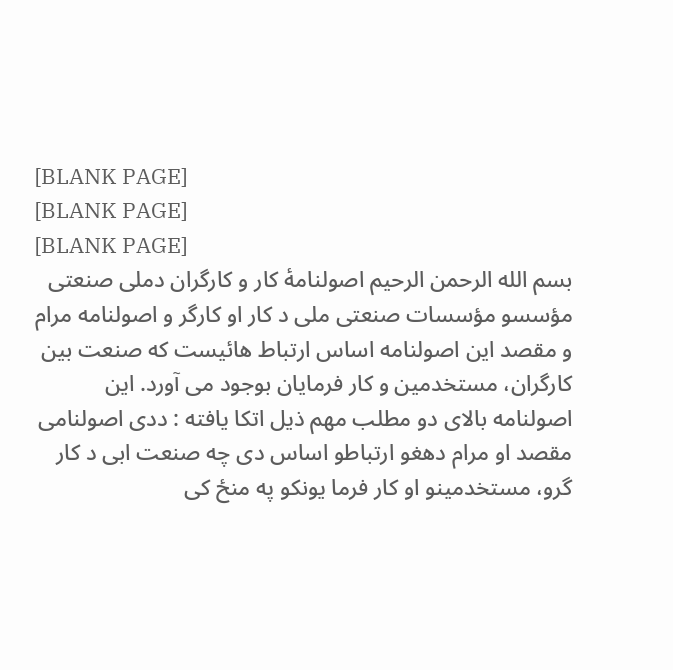[BLANK PAGE]
[BLANK PAGE]
[BLANK PAGE]
بسم الله الرحمن الرحیم اصولنامۀ کار و کارگران دملی صنعتی مؤسسو مؤسسات صنعتی ملی د کار او کارگر و اصولنامه مرام و مقصد این اصولنامه اساس ارتباط هائیست که صنعت بین کارگران، مستخدمین و کار فرمایان بوجود می آورد. این اصولنامه بالای دو مطلب مهم ذیل اتکا یافته : ددی اصولنامی مقصد او مرام دهغو ارتباطو اساس دی چه صنعت ابی د کار گرو، مستخدمینو او کار فرما یونکو په منځ کی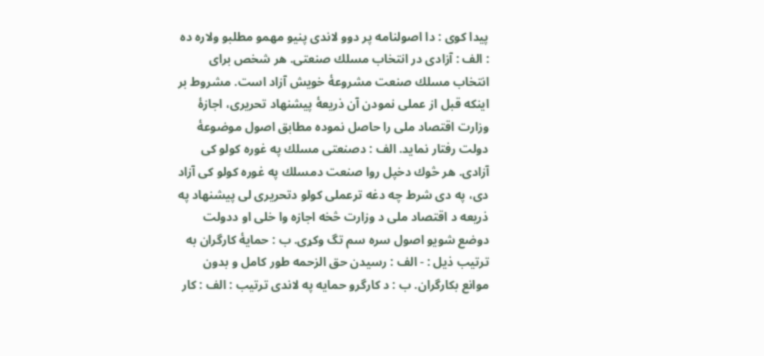پیدا کوی : دا اصولنامه پر دوو لاندی پنیو مهمو مطلبو ولاره ده : الف : آزادی در انتخاب مسلك صنعتی. هر شخص برای انتخاب مسلك صنعت مشروعۀ خویش آزاد است. مشروط بر اینکه قبل از عملی نمودن آن ذریعۀ پیشنهاد تحریری، اجازۀ وزارت اقتصاد ملی را حاصل نموده مطابق اصول موضوعۀ دولت رفتار نماید. الف : دصنعتی مسلك په غوره کولو کی آزادی. هر څوك دخپل روا صنعت دمسلك په غوره کولو کی آزاد دی، په دی شرط چه دغه ترعملی کولو دتحریری لی پیشنهاد په ذریعه د اقتصاد ملی د وزارت څخه اجازه وا خلی او ددولت دوضع شویو اصول سره سم تگ وکړی. ب : حمایۀ کارگران به ترتیب ذیل : - الف : رسیدن حق الزحمه طور کامل و بدون موانع بکارگران. ب : د کارگرو حمایه په لاندی ترتیب : الف : کار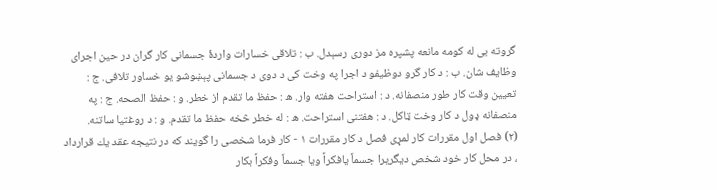گروته بی له کومه مانعه پشپره مز دوری رسېدل. ب : تلاقی خسارات واردۀ جسمانی کار گران در حین اجرای وظایف شان. ب : د کار گرو دوظیفو د اجرا په وخت کی د دوی د جسمانی پېښوشو یو خساور تلافی. ج : تعیین وقت کار طور منصفانه. د : استراحت هفته وار. ه : حفظ ما تقدم از خطر. و : حفظ الصحه. ج : په منصفانه ډول د کار وخت ټاکل. د : هفتنی استراحت. ه : له خطر څخه حفظ ما تقدم. و : د روغتیا ساتنه.
(۲) فصل اول مقررات کار لمړی فصل د کار مقررات ١ - کار فرما شخصی را گویند که در نتیجه عقد يك قرارداد ، در محل کار خود شخص دیگریرا جسماً یافكراً ويا جسماً وفكراً بكار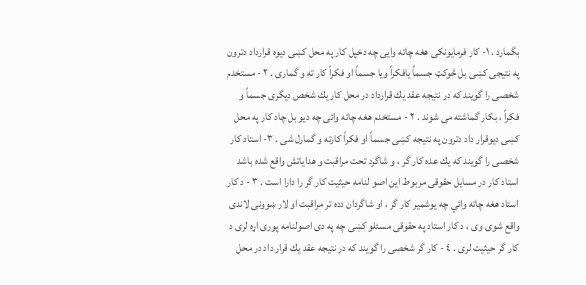بگمارد . ١- کار فرمایونکی هغه چاته وایی چه دخپل کار په محل کښی دیوه قرارداد دترون په نتیجی کښی بل څوکټ جسماً یافكراً ويا جسماً او فكراً کار ته و گماری . ٢ - مستخدم شخصی را گویند که در نتیجه عقد يك قرارداد در محل کار يك شخص دیگری جسماً و فكراً ، بکار گماشته می شوند . ٢ - مستخدم هغه چاته وائی چه دیو بل چاد کار په محل کښی دیوقرار داد دترون په نتیجه کښی جسماً او فكراً کارته و گمارل شی . ٣- استاد کار شخصی را گویند كه يك عده کار گر ، و شاگرد تحت مراقبت و هدایاتش واقع شده باشد استاد کار در مسایل حقوقی مربوط این اصو لنامه حیثیت کار گر را دارا است . ٣ - د کار استاد هغه چاته وائي چه یوشمیر کار گر ، او شاگردان دده تر مراقبت او لار ښوونی لاندی واقع شوی وی ، د کار استاد په حقوقی مسئلو کښی چه په دی اصولنامه پوری اړه لری د کار گر حیثیت لری . ٤ - کار گر شخصی را گویند که در نتیجه عقد يك قرار داد در محل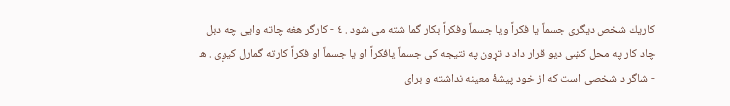كاريك شخص دیگری جسماً یا فكراً ويا جسماً وفكراً بكار گما شته می شود . ٤ - کارگر هغه چاته وایی چه دبل چاد کار په محل کښی دیو قرار داد د تړون په نتیجه کی جسماً یافکراً او يا جسماً او فكراً کارته گمارل کیږی . ه - شاگر د شخصی است که از خود پیشۀ معینه نداشته و برای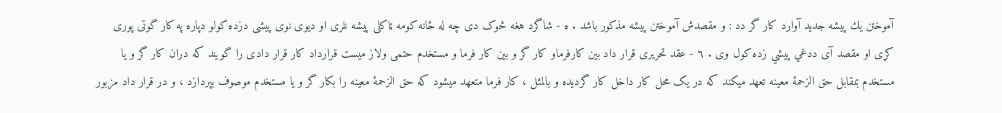آموختن يك پيشه جدید آوارد کار گر دد : و مقصدش آموختن پیشه مذکور باشد . ه - شاگرد هغه څوک دی چه له ځانه کومه ټاکلی پیشه نلری او دیوی نوی پیشی دزده کولو دپاره په کار گوتی پوری کړی او مقصد آی ددغي پيشي زده کول وی . ٦ - عقد تحریری قرار داد بین کارفرماو کار گر و بین کار فرما و مستخدم حتمی ولاز میست قرارداد کار قرار دادی را گویند که دران کار گر و یا مستخدم بمقابل حق الزحمۀ معينه تعهد میکند که در یک محل کار داخل کار گردیده و بالمثل ، کار فرما متعهد میشود که حق الزحمۀ معینه را بکار گر و یا مستخدم موصوف بپردازد ، و در قرار داد مزبور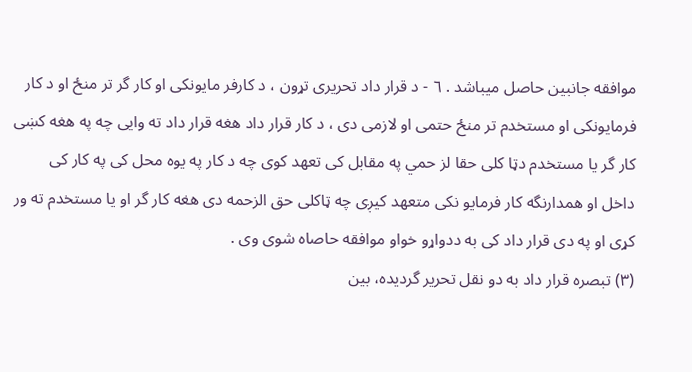موافقه جانبين حاصل میباشد . ٦ - د قرار داد تحریری تړون ، د کارفر مایونکی او کار گر تر منځ او د کار فرمایونکی او مستخدم تر منځ حتمی او لازمی دی ، د کار قرار داد هغه قرار داد ته وایی چه په هغه کښی کار گر یا مستخدم دټا کلی حقا لز حمي په مقابل کی تعهد کوی چه د کار په یوه محل کی په کار کی داخل او همدارنگه کار فرمایو نکی متعهد کیږی چه ټاکلی حق الزحمه دی هغه کار گر او یا مستخدم ته ور کړی او په دی قرار داد کی به ددواړو خواو موافقه حاصاه شوی وی .
(۳) تبصره قرار داد به دو نقل تحریر گردیده، بین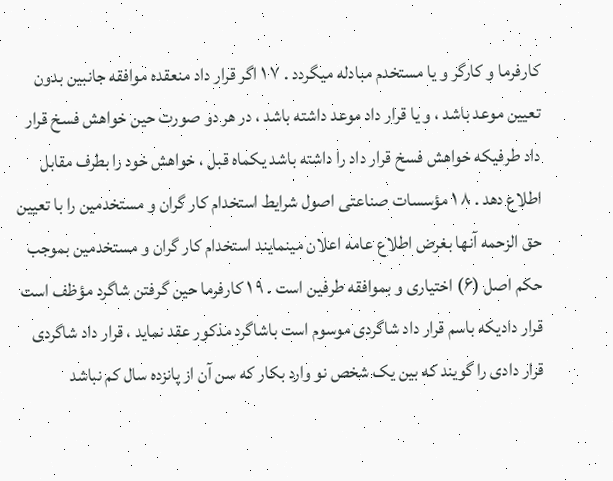کارفرما و کارگر و یا مستخدم مبادله میگردد . ۷ ۱ اگر قرار داد منعقده موافقه جانبین بدون تعیین موعد باشد ، و یا قرار داد موعد داشته باشد ، در هر دو صورت حین خواهش فسخ قرار داد طرفیکه خواهش فسخ قرار داد را داشته باشد یکماه قبل ، خواهش خود را بطرف مقابل اطلاع دهد . ۸ ۱ مؤسسات صناعتی اصول شرایط استخدام کار گران و مستخدمین را با تعیین حق الزحمه آنها بغرض اطلاع عامه اعلان مینمایند استخدام کار گران و مستخدمین بموجب حکم اصل (۶) اختیاری و بموافقه طرفین است . ۹ ۱ کارفرما حین گرفتن شاگرد مؤظف است قرار دادیکه باسم قرار داد شاگردی موسوم است باشاگرد مذکور عقد نماید ، قرار داد شاگردی قرار دادی را گویند که بین یک شخص نو وارد بکار که سن آن از پانزده سال کم نباشد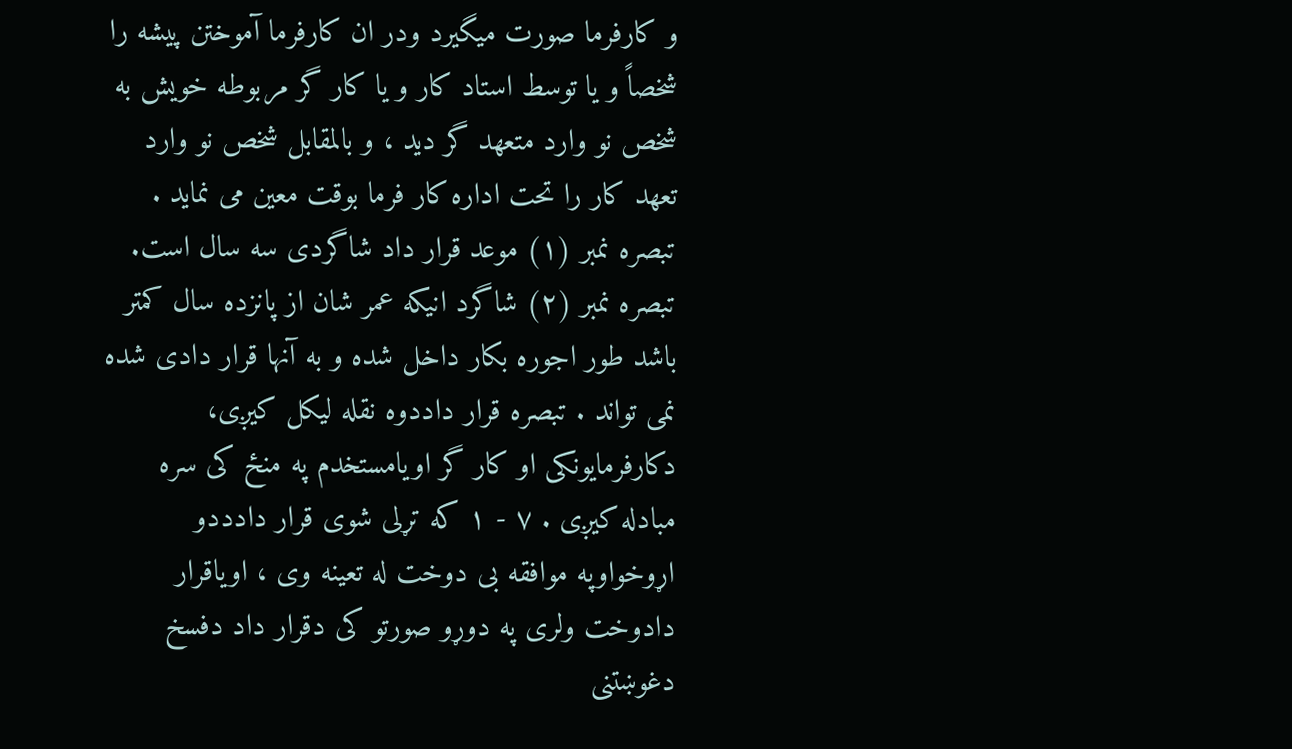و کارفرما صورت میگیرد ودر ان کارفرما آموختن پیشه را شخصاً و یا توسط استاد کار و یا کار گر مربوطه خویش به شخص نو وارد متعهد گر دید ، و بالمقابل شخص نو وارد تعهد کار را تحت اداره کار فرما بوقت معین می نماید . تبصره نمبر (۱) موعد قرار داد شاگردی سه سال است. تبصره نمبر (۲) شاگرد انیکه عمر شان از پانزده سال کمتر باشد طور اجوره بکار داخل شده و به آنها قرار دادی شده نمی تواند . تبصره قرار داددوه نقله لیکل کیږی، دکارفرمایونکی او کار گر اویامستخدم په منځ کی سره مبادله کیږی . ۷ - ۱ که تړلی شوی قرار دادددو اړوخواوپه موافقه بی دوخت له تعینه وی ، اویاقرار دادوخت ولری په دوړو صورتو کی دقرار داد دفسخ دغوښتنی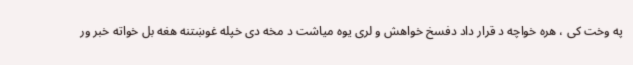په وخت کی ، هره خواچه د قرار داد دفسخ خواهش و لری یوه میاشت د مخه دی خپله غوښتنه هغه بل خواته خبر ور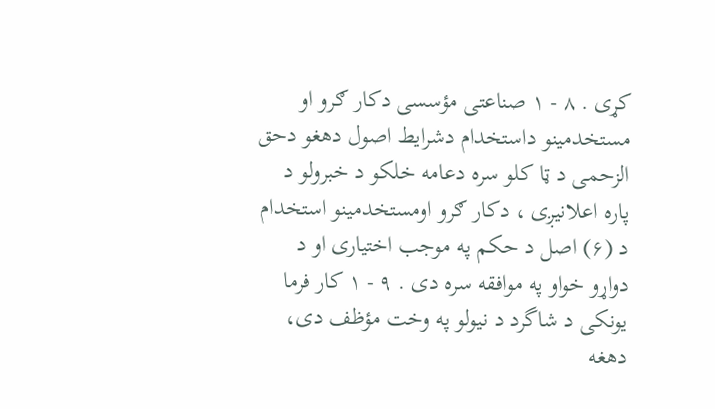کړی . ۸ - ۱ صناعتی مؤسسی دکار ګرو او مستخدمينو داستخدام دشرایط اصول دهغو دحق الزحمی د ټا کلو سره دعامه خلکو د خبرولو د پاره اعلانیږی ، دکار ګرو اومستخدمینو استخدام د (۶) اصل د حکم په موجب اختیاری او د دواړو خواو په موافقه سره دی . ۹ - ۱ کار فرما یونکی د شاگرد د نیولو په وخت مؤظف دی، دهغه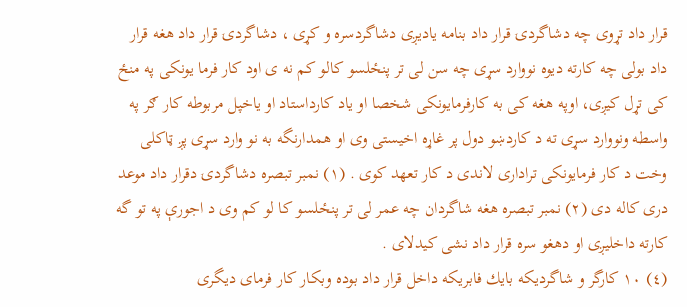قرار داد تړوی چه دشاگردۍ قرار داد بنامه یادیږی دشاگردسره و کړی ، دشاگردۍ قرار داد هغه قرار داد بولی چه کارته دیوه نووارد سړی چه سن لی تر پنځلسو کالو کم نه ی اود کار فرما یونکی په منځ کی تړل کیږی، اوپه هغه کی به کارفرمایونکی شخصا او یاد کارداستاد او یاخپل مربوطه کار ګر په واسطه ونووارد سړی ته د کاردښو دول پر غاړه اخيستی وی او همدارنگه به نو وارد سړی پږ ټاکلی وخت د کار فرمایونکی تراداری لاندی د کار تعهد کوی . (۱) نمبر تبصره دشاگردۍ دقرار داد موعد دری کاله دی (۲) نمبر تبصره هغه شاگردان چه عمر لی تر پنځلسو کا لو کم وی د اجورې په تو گه کارته داخلیږی او دهغو سره قرار داد نشی کیدلای .
(٤) ١٠ کارگر و شاگرديكه بايك فابريكه داخل قرار داد بوده وبکار کار فرمای دیگری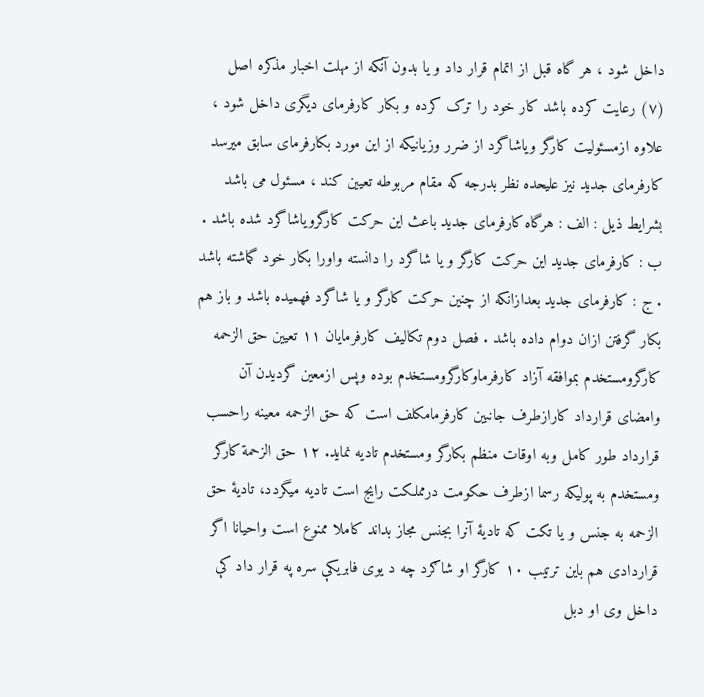داخل شود ، هر گاه قبل از اتمام قرار داد و يا بدون آنکه از مهلت اخبار مذکره اصل (٧) رعايت کرده باشد کار خود را ترک کرده و بکار کارفرمای دیگری داخل شود ، علاوه ازمسئوليت کارگر ویاشاگرد از ضرر وزیانیکه از این مورد بکارفرمای سابق میرسد کارفرمای جدید نیز علیحده نظر بدرجه که مقام مربوطه تعیین کند ، مسئول می باشد بشرايط ذيل : الف : هرگاه کارفرمای جدید باعث اين حرکت کارگروياشاگرد شده باشد . ب : کارفرمای جديد اين حرکت کارگر و يا شاگرد را دانسته واورا بکار خود گماشته باشد . ج : کارفرمای جديد بعدازانکه از چنين حرکت کارگر و يا شاگرد فهميده باشد و باز هم بکار گرفتن ازان دوام داده باشد . فصل دوم تکالیف کارفرمایان ١١ تعیین حق الزحمه کارگرومستخدم بموافقه آزاد کارفرماوکارگرومستخدم بوده وپس ازمعین گردیدن آن وامضای قرارداد کارازطرف جانبین کارفرمامکلف است که حق الزحمه معينه راحسب قرارداد طور کامل وبه اوقات منظم بکارگر ومستخدم تادیه نماید. ١٢ حق الزحمة کارگر ومستخدم به پولیکه رسما ازطرف حکومت درمملکت رایج است تادیه میگردد، تاديۀ حق الزحمه به جنس و يا تکت که تادیۀ آنرا بجنس مجاز بداند کاملا ممنوع است واحیانا اگر قراردادی هم باین ترتيب ١٠ کارگر او شاګرد چه د یوی فابريکې سره په قرار داد کې داخل وی او دبل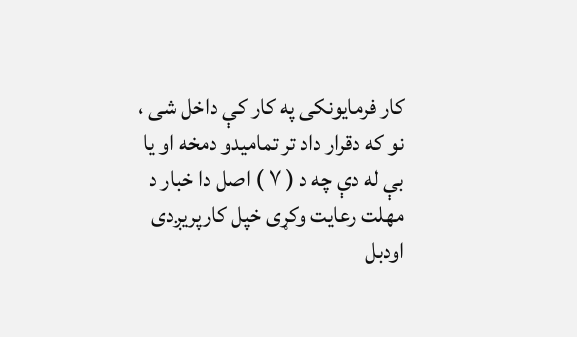کار فرمایونکی په کار کې داخل شی ، نو که دقرار داد تر تماميدو دمخه او يا بې له دې چه د ( ٧ ) اصل دا خبار د مهلت رعايت وکړی خپل کارپریږدی اودبل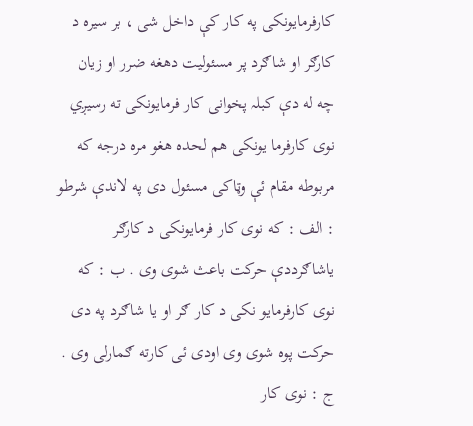کارفرمایونکی په کار کې داخل شی ، بر سیره د کارګر او شاګرد پر مسئوليت دهغه ضرر او زيان چه له دې کبلہ پخوانی کار فرمایونکی ته رسيږي نوی کارفرما یونکی هم لحده هغو مره درجه که مربوطه مقام ئې وټاکی مسئول دی په لاندې شرطو : الف : که نوی کار فرمایونکی د کارګر یاشاګرددې حرکت باعث شوی وی . ب : که نوی کارفرمايو نکى د کار ګر او یا شاګرد په دی حرکت پوه شوی وی اودی ئی کارته ګمارلی وی . ج : نوی کار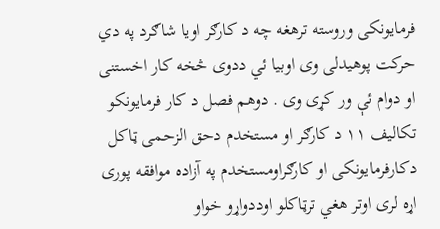فرمایونکی وروسته ترهغه چه د کارګر اویا شاګرد په دي حرکت پوهیدلی وی اوبيا ئي ددوی څخه کار اخستنی او دوام ئې ور کړی وی . دوهم فصل د کار فرمایونکو تکالیف ١١ د کارګر او مستخدم دحق الزحمی ټاکل دکارفرمایونکی او کارګراومستخدم په آزاده موافقه پوری اړه لری اوتر هغي ترټاکلو اوددواړو خواو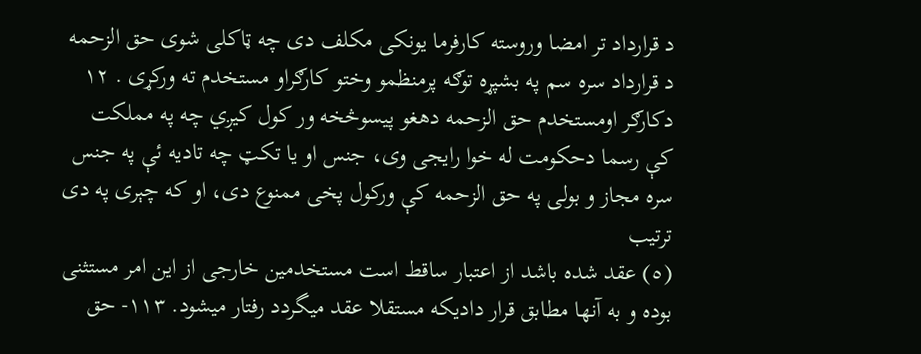د قرارداد تر امضا وروسته کارفرما یونکی مکلف دی چه ټاکلی شوی حق الزحمه د قرارداد سره سم په بشپړه توګه پرمنظمو وختو کارګراو مستخدم ته ورکړی . ١٢ دکارګر اومستخدم حق الزحمه دهغو پيسوڅخه ور کول کيږي چه په مملکت کې رسما دحکومت له خوا رايجی وی، جنس او یا تکټ چه تادیه ئې په جنس سره مجاز و بولی په حق الزحمه کې ورکول پخی ممنوع دی، او که چېری په دی ترتيب
(٥) عقد شده باشد از اعتبار ساقط است مستخدمین خارجی از این امر مستثنی بوده و به آنها مطابق قرار دادیکه مستقلا عقد میگردد رفتار میشود. ١١٣- حق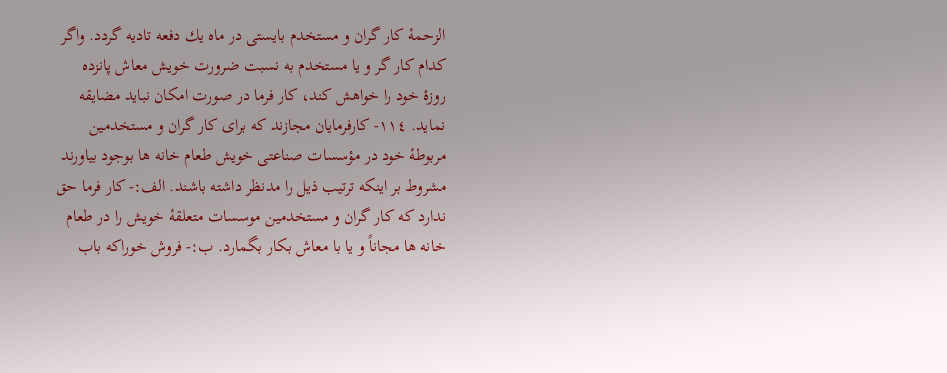الزحمۀ کار گران و مستخدم بایستی در ماه يك دفعه تادیه گردد. واگر کدام کار گر و یا مستخدم به نسبت ضرورت خویش معاش پانزده روزۀ خود را خواهش کند، کار فرما در صورت امکان نباید مضایقه نماید. ١١٤- کارفرمایان مجازند که برای کار گران و مستخدمین مربوطۀ خود در مؤسسات صناعتی خویش طعام خانه ها بوجود بیاورند مشروط بر اینکه ترتیب ذیل را مدنظر داشته باشند. الف:- کار فرما حق ندارد که کار گران و مستخدمین موسسات متعلقۀ خویش را در طعام خانه ها مجاناً و یا با معاش بکار بگمارد. ب:- فروش خوراکه باب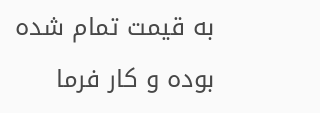به قیمت تمام شده بوده و کار فرما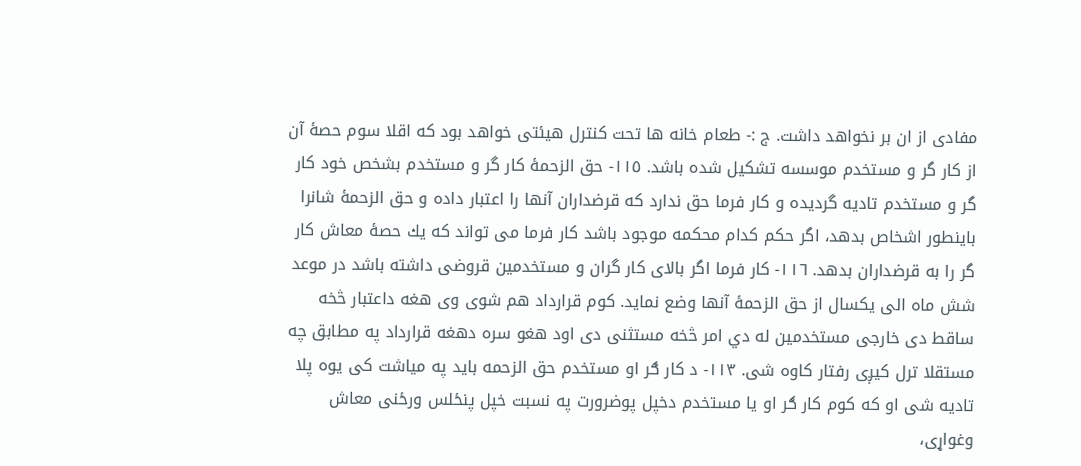مفادی از ان بر نخواهد داشت. ج :- طعام خانه ها تحت کنترل هیئتی خواهد بود که اقلا سوم حصۀ آن از کار گر و مستخدم موسسه تشکیل شده باشد. ١١٥- حق الزحمۀ کار گر و مستخدم بشخص خود کار گر و مستخدم تادیه گردیده و کار فرما حق ندارد که قرضداران آنها را اعتبار داده و حق الزحمۀ شانرا باینطور اشخاص بدهد، اگر حکم کدام محکمه موجود باشد کار فرما می تواند كه يك حصۀ معاش کار گر را به قرضداران بدهد. ١١٦- کار فرما اگر بالای کار گران و مستخدمین قروضی داشته باشد در موعد شش ماه الی یکسال از حق الزحمۀ آنها وضع نماید. کوم قرارداد هم شوی وی هغه داعتبار څخه ساقط دی خارجی مستخدمين له دي امر څخه مستثنی دی اود هغو سره دهغه قرارداد په مطابق چه مستقلا ترل کیږی رفتار کاوه شی. ١١٣- د کار ګر او مستخدم حق الزحمه باید په میاشت کی یوه پلا تادیه شی او که کوم کار ګر او یا مستخدم دخپل پوضرورت په نسبت خپل پنځلس ورځنی معاش وغواړی،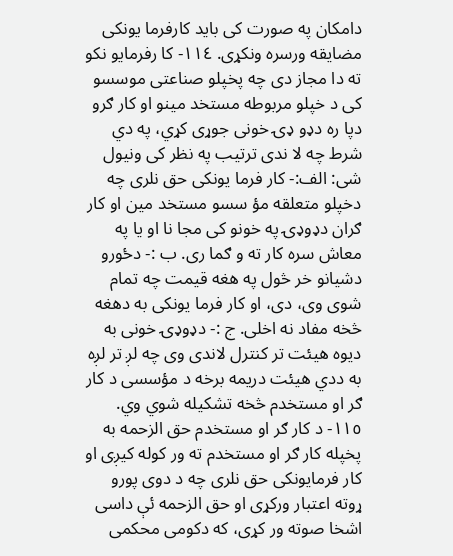دامکان په صورت کی باید کارفرما یونکی مضایقه ورسره ونکړی. ١١٤- کا رفرمایو نکو ته دا مجاز دی چه پخپلو صناعتی موسسو کی د خپلو مربوطه مستخد مینو او کار ګرو دپا ره دډو ډۍ خونی جوړی کړي، په دي شرط چه لا ندی ترتیب په نظر کی ونیول شی: الف:- کار فرما یونکی حق نلری چه دخپلو متعلقه مؤ سسو مستخد مین او کار ګران دډوډۍ په خونو کی مجا نا او یا په معاش سره کار ته و ګما ری. ب :- دځورو دشیانو خر څول په هغه قیمت چه تمام شوی وی، دی، او کار فرما یونکی به دهغه څخه مفاد نه اخلی. ج :- دډوډۍ خونی به دیوه هیئت تر کنترل لاندی وی چه لږ تر لږه به ددي هیئت دریمه برخه د مؤسسی د کار ګر او مستخدم څخه تشکیله شوي وي. ١١٥- د کار ګر او مستخدم حق الزحمه به پخپله کار ګر او مستخدم ته ور کوله کیږی او کار فرمایونکی حق نلری چه د دوی پورو ړوته اعتبار ورکړی او حق الزحمه ئې داسی اشخا صوته ور کړی، که دکومی محکمی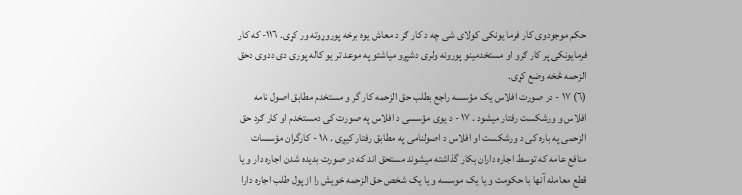حکم موجودوی کار فرما یونکی کولای شی چه د کار ګر د معاش یوه برخه پوروړوته ور کړی. ١١٦- که کار فرمایونکی پر کار ګرو او مستخدمینو پورونه ولری دشپږو میاشتو په موعد تر یو کاله پوری دی ددوی دحق الزحمه څخه وضع کړی.
(٦) ۱۷ - در صورت افلاس یک مؤسسه راجع بطلب حق الزحمه کار گر و مستخدم مطابق اصول نامه افلاس و ورشکست رفتار میشود . ١٧ - د یوی مؤسسی د افلاس په صورت کی دمستخدم او کار ګرد حق الزحمی په باره کی د ورشکست او افلاس د اصولنامی په مطابق رفتار کیږی . ۱۸ - کارگران مؤسسات منافع عامه که توسط اجاره داران بکار گذاشته میشوند مستحق اند که در صورت بدیده شدن اجاره دار و یا قطع معامله آنها با حکومت و یا یک موسسه و یا یک شخص حق الزحمه خویش را از پول طلب اجاره دارا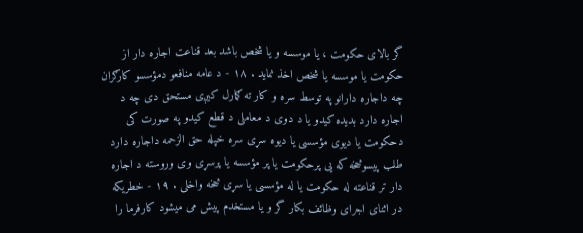گر بالای حکومت ، یا موسسه و یا شخص باشد بعد قناعت اجاره دار از حکومت یا موسسه یا شخص اخذ نماید . ١٨ - د عامه منافعو دمؤسسو کارګران چه داجاره دارانو په توسط سره و کار ته ګمارل کیږی مستحق دی چه د اجاره دارد بدیده کیدو یا د دوی د معاملی د قطع کیدو په صورت کی دحکومت یا دیوی مؤسسی یا دیوه سړی سره خپله حق الزحمه داجاره دارد طلب پیسوڅخه که یی پرحکومت یا پر مؤسسه یا پرسړی وی وروسته د اجاره دار تر قناعته له حکومت یا له مؤسسی یا سړی څخه واخلی . ۱۹ - خطریکه در اثنای اجرای وظائف بکار گر و یا مستخدم پیش می میشود کارفرما را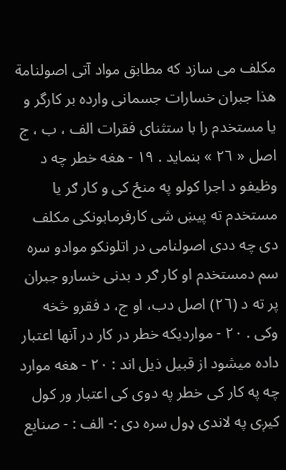مکلف می سازد که مطابق مواد آتی اصولنامة هذا جبران خسارات جسمانی وارده بر کارگر و یا مستخدم را با ستثنای فقرات الف ، ب ، ج اصل « ٢٦ » بنماید . ١٩ - هغه خطر چه د وظیفو د اجرا کولو په منځ کی و کار ګر یا مستخدم ته پیښ شی کارفرمابونکی مکلف دی چه ددی اصولنامی در اتلونکو موادو سره سم دمستخدم او کار ګر د بدنی خسارو جبران پر ته د (٢٦) اصل دب، او ج، د فقرو څخه وکی . ۲۰ - مواردیکه خطر در کار در آنها اعتبار داده میشود از قبیل ذیل اند : ٢٠ - هغه موارد چه په کار کی خطر په دوی کی اعتبار ور کول کیږی په لاندی ډول سره دی :- الف : - صنايع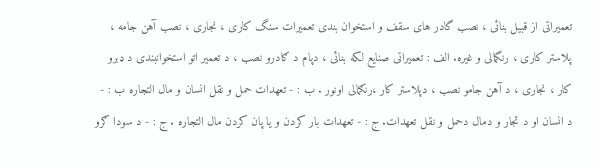تعمیراتی از قبیل بنائی ، نصب گادر های سقف و استخوان بندی تعمیرات سنگ کاری ، نجاری ، نصب آهن جامه ، پلاستر کاری ، رنگمالی و غیره. الف : تعميراتی صنايع لکه بنائی ، دپام د ګادرو نصب ، د تعمير اتو استخوانبندی د ډبرو کار ، نجاری ، د آهن جامو نصب ، دپلاستر کار ،رنګمالی اونور . ب : - تعهدات حمل و نقل انسان و مال التجاره ب : - د انسان او د تجار و دمال دحمل و نقل تعهدات. ج : - تعهدات بار کردن و یا پان کردن مال التجاره . ج : - د سودا ګرو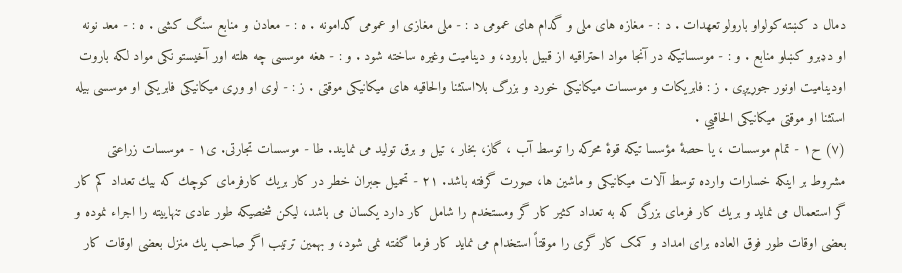دمال د کښته کولواو بارولو تعهدات . د : - مغازه های ملی و گدام های عمومی د : - ملی مغازی او عمومی ګدامونه . ه : - معادن و منابع سنگ کشی . ه : - معد نونه او دډبرو کښلو منابع . و : - موسساتیکه در آنجا مواد احتراقیه از قبیل بارود، و دینامیت وغیره ساخته شود . و : - هغه موسسی چه هلته اور آخيستو نکی مواد لکه باروت اودینامیت اونور جوړیږی . ز : فابریکات و موسسات میکانیکی خورد و بزرگ بلااستثنا والحاقیه های میکانیکی موقتی . ز : - لوی او وړی میکانیکی فابریکی او موسسی بیله استثنا او موقتی میکانیکی الحاقیي .
(۷) ح۱ - تمام موسسات ، یا حصهٔ مؤسسا تیکه قوهٔ محرکه را توسط آب ، گاز، بخار ، تیل و برق تولید می نمایند. طا - موسسات تجارتی. ی۱ - موسسات زراعتی مشروط بر اینکه خسارات وارده توسط آلات میکانیکی و ماشین ها، صورت گرفته باشد. ۲۱ - تحمیل جبران خطر در کار بريك کارفرمای كوچك که بيك تعداد کم کار گر استعمال می نماید و بريك کار فرمای بزرگی که به تعداد کثیر کار گر ومستخدم را شامل کار دارد یکسان می باشد، لیکن شخصیکه طور عادی تنهاییته را اجراء نموده و بعضی اوقات طور فوق العاده برای امداد و کمک کار گری را موقتاً استخدام می نماید کار فرما گفته نمی شود، و بهمین ترتیب اگر صاحب يك منزل بعضی اوقات کار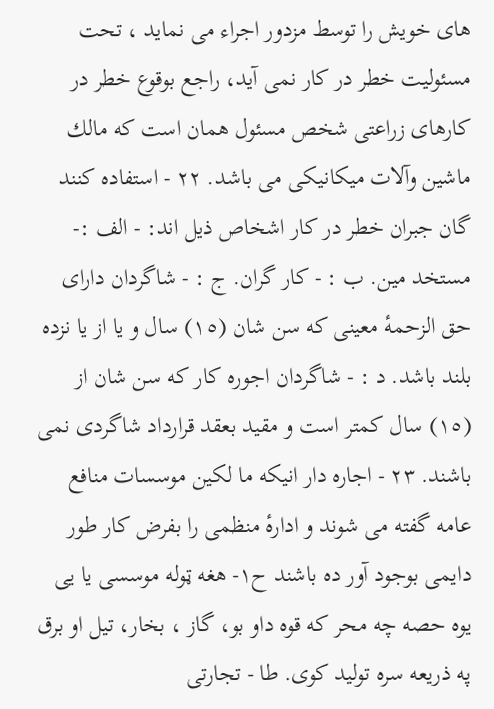های خویش را توسط مزدور اجراء می نماید ، تحت مسئولیت خطر در کار نمی آید، راجع بوقوع خطر در کارهای زراعتی شخص مسئول همان است که مالك ماشين وآلات میکانیکی می باشد. ۲۲ - استفاده کنند گان جبران خطر در کار اشخاص ذیل اند: - الف :- مستخد مین. ب : - کار گران. ج : - شاگردان دارای حق الزحمهٔ معینی که سن شان (۱٥) سال و یا از یا نزده بلند باشد. د : - شاگردان اجوره کار که سن شان از (۱٥) سال کمتر است و مقید بعقد قرارداد شاگردی نمی باشند. ۲۳ - اجاره دار انیکه ما لکين موسسات منافع عامه گفته می شوند و ادارهٔ منظمی را بفرض کار طور دایمی بوجود آور ده باشند ح۱- هغه ټوله موسسی یا یی یوه حصه چه محر که قوه داو بو، گاز ، بخار، تیل او برق په ذریعه سره تولید کوی. طا - تجارتی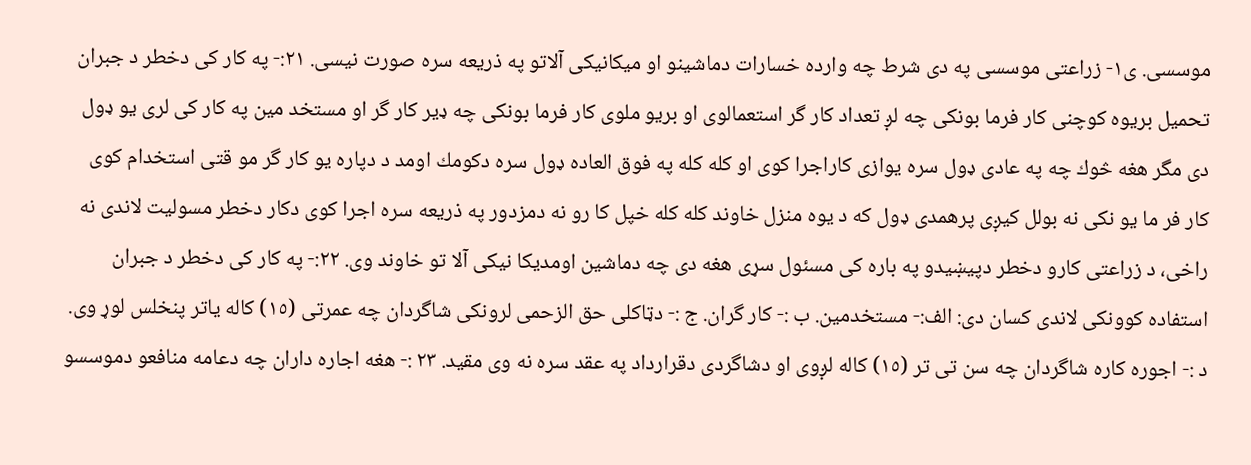موسسی. ی۱- زراعتی موسسی په دی شرط چه وارده خسارات دماشینو او میکانیکی آلاتو په ذریعه سره صورت نیسی. ۲۱:- په کار کی دخطر د جبران تحمیل بریوه کوچنی کار فرما بونکی چه لږ تعداد کار گر استعمالوی او بریو ملوی کار فرما بونکی چه ډیر کار گر او مستخد مین په کار کی لری یو ډول دی مگر هغه څوك چه په عادی ډول سره یوازی کاراجرا کوی او کله کله په فوق العاده ډول سره دكومك اومد د دپاره یو کار گر مو قتی استخدام کوی کار فر ما یو نکی نه بولل کیږی پرهمدی ډول که د یوه منزل خاوند کله کله خپل کا رو نه دمزدور په ذریعه سره اجرا کوی دکار دخطر مسولیت لاندی نه راخی، د زراعتی کارو دخطر دپیښیدو په باره کی مسئول سړی هغه دی چه دماشین اومدیکا نیکی آلا تو خاوند وی. ۲۲:- په کار کی دخطر د جبران استفاده کوونکی لاندی کسان دی: الف:- مستخدمین. ب :- کار گران. ج :- دټاکلی حق الزحمی لرونکی شاگردان چه عمرتی (۱٥) کاله یاتر پنخلس لوړ وی. د :- اجوره کاره شاگردان چه سن تی تر (۱٥) کاله لږوی او دشاگردی دقرارداد په عقد سره نه وی مقید. ۲۳ :- هغه اجاره داران چه دعامه منافعو دموسسو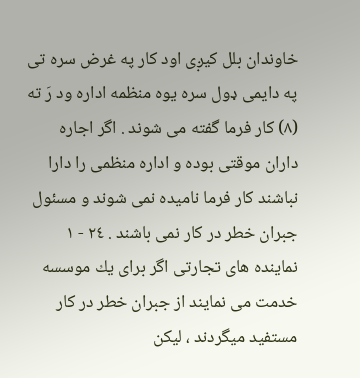خاوندان بلل کیږی اود کار په غرض سره تی په دایمی ډول سره یوه منظمه اداره ود رَ ته
(۸) کار فرما گفته می شوند . اگر اجاره داران موقتی بوده و اداره منظمی را دارا نباشند کار فرما نامیده نمی شوند و مسئول جبران خطر در کار نمی باشند . ٢٤ - ۱ نماینده های تجارتی اگر برای يك موسسه خدمت می نمایند از جبران خطر در کار مستفید میگردند ، لیکن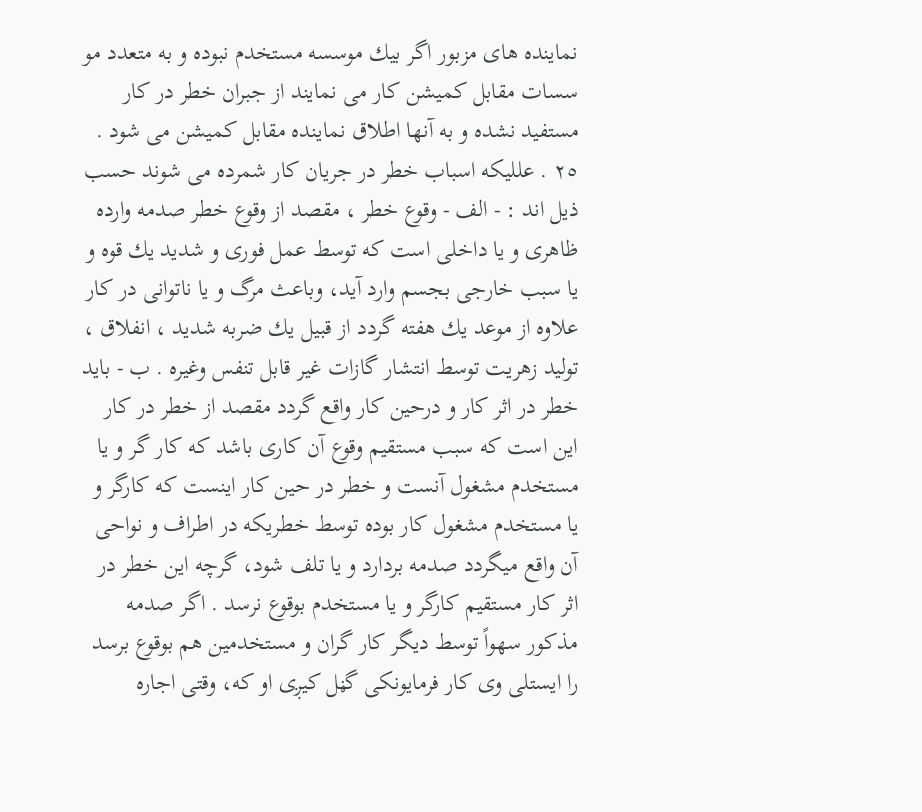نماینده های مزبور اگر بيك موسسه مستخدم نبوده و به متعدد مو سسات مقابل کمیشن کار می نمایند از جبران خطر در کار مستفید نشده و به آنها اطلاق نماینده مقابل کمیشن می شود . ٢٥ . عللیکه اسباب خطر در جریان کار شمرده می شوند حسب ذیل اند : - الف - وقوع خطر ، مقصد از وقوع خطر صدمه وارده ظاهری و یا داخلی است که توسط عمل فوری و شديد يك قوه و یا سبب خارجی بجسم وارد آید، وباعث مرگ و یا ناتوانی در کار علاوه از موعد يك هفته گردد از قبيل يك ضربه شديد ، انفلاق ، تولید زهریت توسط انتشار گازات غیر قابل تنفس وغيره . ب - باید خطر در اثر کار و درحین کار واقع گردد مقصد از خطر در کار این است که سبب مستقیم وقوع آن کاری باشد که کار گر و یا مستخدم مشغول آنست و خطر در حین کار اینست که کارگر و یا مستخدم مشغول کار بوده توسط خطریکه در اطراف و نواحی آن واقع میگردد صدمه بردارد و یا تلف شود، گرچه این خطر در اثر کار مستقیم کارگر و یا مستخدم بوقوع نرسد . اگر صدمه مذکور سهواً توسط دیگر کار گران و مستخدمین هم بوقوع برسد را ایستلی وی کار فرمایونکی گڼل کیږی او که، وقتی اجاره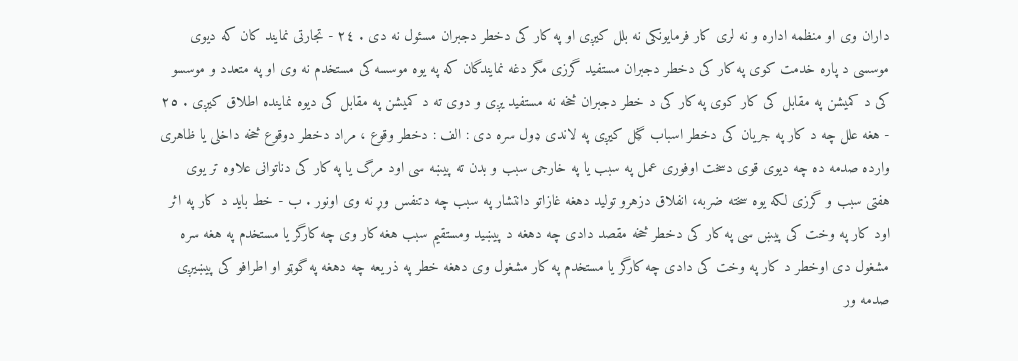داران وی او منظمه اداره و نه لری کار فرمایونکی نه بلل کیږی او په کار کی دخطر دجبران مسئول نه دی . ٢٤ - تجارتی نمایند کان که دیوی موسسی د پاره خدمت کوی په کار کی دخطر دجبران مستفید گرزی مگر دغه نمایندگان که په یوه موسسه کی مستخدم نه وی او په متعدد و موسسو کی د کمیشن په مقابل کی کار کوی په کار کی د خطر دجبران څخه نه مستفید یږی و دوی ته د کمیشن په مقابل کی دیوه نماینده اطلاق کیږی . ٢٥ - هغه علل چه د کار په جریان کی دخطر اسباب گڼل کیږی په لاندی ډول سره دی : الف : دخطر وقوع ، مراد دخطر دوقوع څخه داخلی یا ظاهری وارده صدمه ده چه دیوی قوی دسخت اوفوری عمل په سبب یا په خارجی سبب و بدن ته پیښه سی اود مرگ یا په کار کی دناتوانی علاوه تر یوی هفتی سبب و گرزی لکه یوه سخته ضربه، انفلاق دزهرو تولید دهغه غازاتو دانتشار په سبب چه دتنفس وړ نه وی اونور . ب - خط باید د کار په اثر اود کار په وخت کی پیښ سی په کار کی دخطر څخه مقصد دادی چه دهغه د پیښید ومستقیم سبب هغه کار وی چه کارگر یا مستخدم په هغه سره مشغول دی اوخطر د کار په وخت کی دادی چه کارگر یا مستخدم په کار مشغول وی دهغه خطر په ذریعه چه دهغه په گوټو او اطرافو کی پیښیږی صدمه ور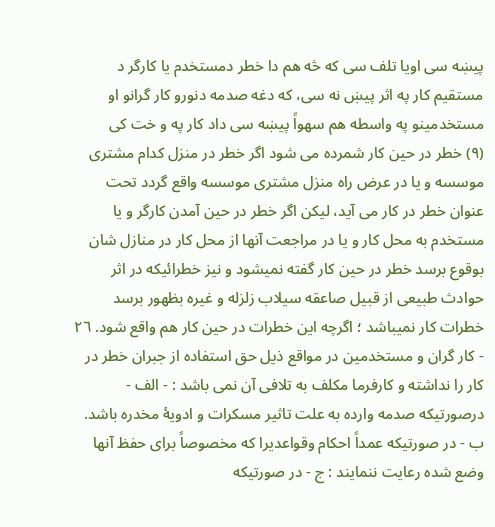پیښه سی اویا تلف سی که څه هم دا خطر دمستخدم یا کارگر د مستقیم کار په اثر پیښ نه سی، که دغه صدمه دنورو کار گرانو او مستخدمینو په واسطه هم سهواً پیښه سی داد کار په و خت کی
(۹) خطر در حین کار شمرده می شود اگر خطر در منزل کدام مشتری موسسه و یا در عرض راه منزل مشتری موسسه واقع گردد تحت عنوان خطر در کار می آید، لیکن اگر خطر در حین آمدن کارگر و یا مستخدم به محل کار و یا در مراجعت آنها از محل کار در منازل شان بوقوع برسد خطر در حین کار گفته نمیشود و نیز خطرائیکه در اثر حوادث طبیعی از قبیل صاعقه سیلاب زلزله و غیره بظهور برسد خطرات کار نمیباشد ؛ اگرچه این خطرات در حین کار هم واقع شود. ٢٦ - کار گران و مستخدمین در مواقع ذیل حق استفاده از جبران خطر در کار را نداشته و کارفرما مکلف به تلافی آن نمی باشد : - الف - درصورتیکه صدمه وارده به علت تاثیر مسکرات و ادویۀ مخدره باشد. ب - در صورتیکه عمداً احکام وقواعدیرا که مخصوصاً برای حفظ آنها وضع شده رعایت ننمایند : ج - در صورتیکه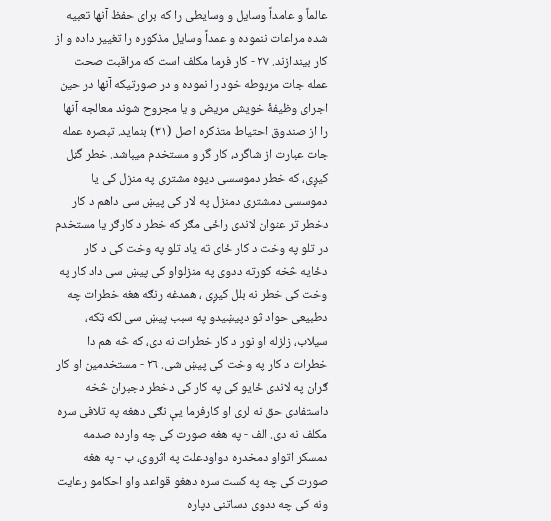عالماً و عامداً وسایل و وسایطی را که برای حفظ آنها تعبیه شده مراعات ننموده و عمداً وسایل مذکوره را تغییر داده و از کار بیندازند. ٢٧ - کار فرما مکلف است که مراقبت صحت عمله جات مربوطه خود را نموده و در صورتیکه آنها در حین اجرای وظیفۀ خویش مریض و یا مجروح شوند معالجه آنها را از صندوق احتیاط متذکره اصل (٣١) بنماید. تبصره عمله جات عبارت از شاگرد، کار گر و مستخدم میباشد. خطر گڼل کیږی، که خطر دموسسی دیوه مشتری په منزل کی یا دموسسی دمشتری دمنزل په لار کی پیښ سی داهم د کار دخطر تر عنوان لاندی راځی مګر که خطر د کارګر یا مستخدم در تلو په وخت د کار ځای ته یاد تلو په وخت کی د کار دځایه څخه کورته ددوی په منزلواو کی پیښ سی داد کار په وخت کی خطر نه بلل کیږی ، همدغه رنګه هغه خطرات چه دطبیعی حواد ثو دپیښیدو په سبب پیښ سی لکه ټکه، سیلاب، زلزله او نور د کار خطرات نه دی، که څه هم دا خطرات د کار په وخت کی پیښ شی. ٢٦ - مستخدمین او کار ګران په لاندی ځايو کی په کار کی دخطر دجبران څخه داستفادی حق نه لری او کارفرما يې نګی دهغه په تلافی سره مکلف نه دی. الف - په هغه صورت کی چه وارده صدمه دمسکر اتواو دمخدره دواودعلت په اثروی، ب - په هغه صورت کی چه په کست سره دهغو قواعد واو احکامو رعایت ونه کی چه ددوی دساتنی دپاره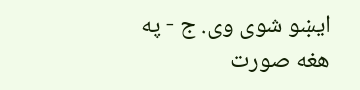ایښو شوی وی. ج - په هغه صورت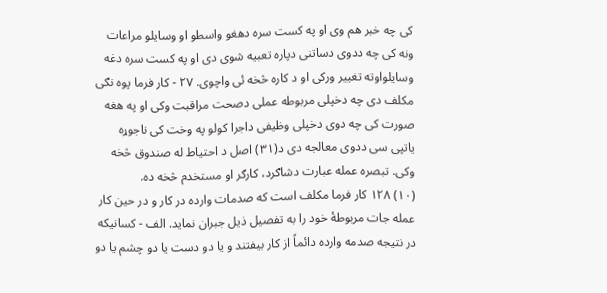کی چه خبر هم وی او په کست سره دهغو واسطو او وسایلو مراعات ونه کی چه ددوی دساتنی دپاره تعبیه شوی دی او په کست سره دغه وسایلواوته تغییر ورکی او د کاره څخه ئی واچوی. ٢٧ - کار فرما پوه نګی مکلف دی چه دخپلی مربوطه عملی دصحت مراقبت وکی او په هغه صورت کی چه دوی دخپلی وظیفی داجرا کولو په وخت کی ناجوړه یاتپی سی ددوی معالجه دی د(٣١) اصل د احتیاط له صندوق څخه وکی. تبصره عمله عبارت دشاګرد، کارګر او مستخدم څخه ده.
(۱۰) ۱۲۸ کار فرما مکلف است که صدمات وارده در کار و در حین کار عمله جات مربوطهٔ خود را به تفصیل ذیل جبران نماید. الف - کسانیکه در نتیجه صدمه وارده دائماً از کار بیفتند و یا دو دست یا دو چشم یا دو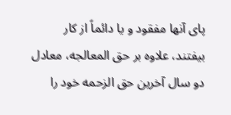پای آنها مفقود و یا دائماً از کار بیفتند، علاوه بر حق المعالجه، معادل دو سال آخرین حق الزحمه خود را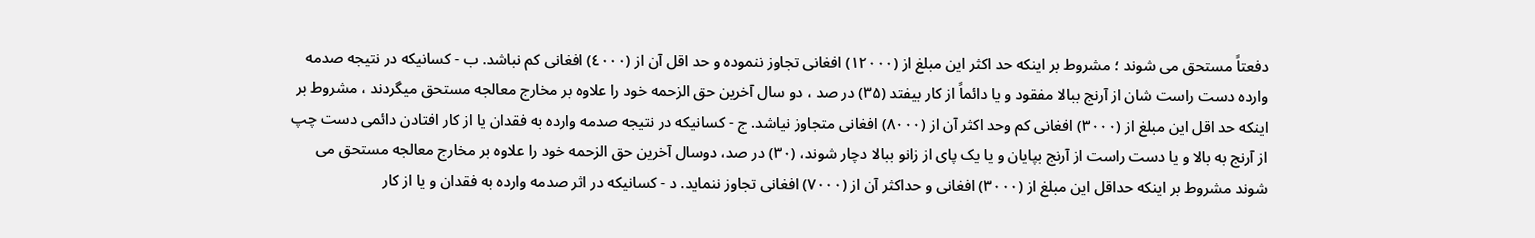دفعتاً مستحق می شوند ؛ مشروط بر اینکه حد اکثر این مبلغ از (۱۲۰۰۰) افغانی تجاوز ننموده و حد اقل آن از (٤۰۰۰) افغانی کم نباشد. ب - کسانیکه در نتیجه صدمه وارده دست راست شان از آرنج ببالا مفقود و یا دائماً از کار بیفتد (۳۵) در صد ، دو سال آخرین حق الزحمه خود را علاوه بر مخارج معالجه مستحق میگردند ، مشروط بر اینکه حد اقل این مبلغ از (۳۰۰۰) افغانی کم وحد اکثر آن از (۸۰۰۰) افغانی متجاوز نیاشد. ج - کسانیکه در نتیجه صدمه وارده به فقدان یا از کار افتادن دائمی دست چپ از آرنج به بالا و یا دست راست از آرنج بپایان و یا یک پای از زانو ببالا دچار شوند، (۳۰) در صد، دوسال آخرین حق الزحمه خود را علاوه بر مخارج معالجه مستحق می شوند مشروط بر اینکه حداقل این مبلغ از (۳۰۰۰) افغانی و حداکثر آن از (۷۰۰۰) افغانی تجاوز ننماید. د - کسانیکه در اثر صدمه وارده به فقدان و یا از کار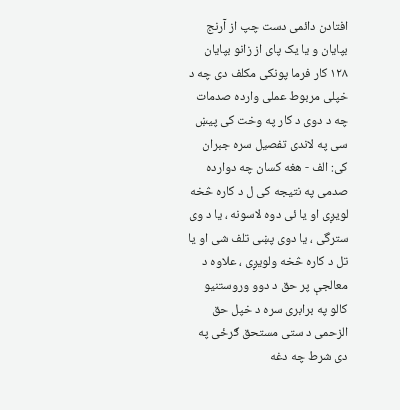افتادن دائمی دست چپ از آرنج بپایان و یا یک پای از زانو بپایان ۱۲۸ کار فرما پونکی مکلف دی چه د خپلی مربوط عملی وارده صدمات چه د دوی د کار په وخت کی پیښ سی په لاندی تفصیل سره جبران کی: الف - هغه کسان چه دوارده صدمی په نتیجه کی ل د کاره څخه لویږی او یا ئی دوه لاسونه ، یا د وی سترگی ، یا دوی پښی تلف شی او یا تل د کاره څخه ولویږی ، علاوه د معالجې پر حق د دوو وروستنیو کالو په برابری سره د خپل حق الزحمی د ستی مستحق ګرځی په دی شرط چه دغه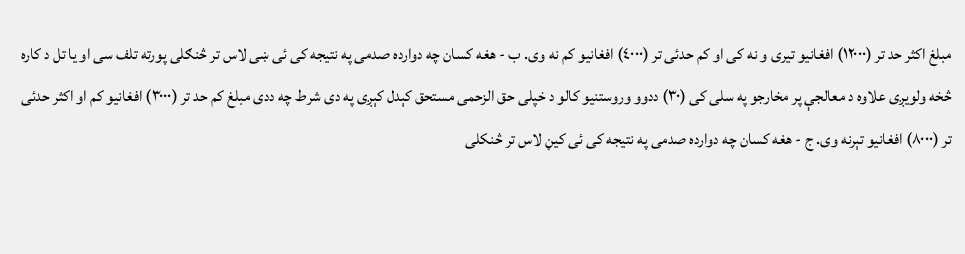مبلغ اکثر حد تر (۱۲۰۰۰) افغانیو تیری و نه کی او کم حدئی تر (٤۰۰۰) افغانیو کم نه وی. ب - هغه کسان چه دوارده صدمی په نتیجه کی ئی ښی لاس تر څنګلی پورته تلف سی او یا تل د کاره څخه ولویږی علاوه د معالجې پر مخارجو په سلی کی (۳۰) ددوو وروستنیو کالو د خپلی حق الزحمی مستحق کېدل کېږی په دی شرط چه ددی مبلغ کم حد تر (۳۰۰۰) افغانیو کم او اکثر حدئی تر (۸۰۰۰) افغانیو تېرنه وی. ج - هغه کسان چه دوارده صدمی په نتیجه کی ئی کیڼ لاس تر څنکلی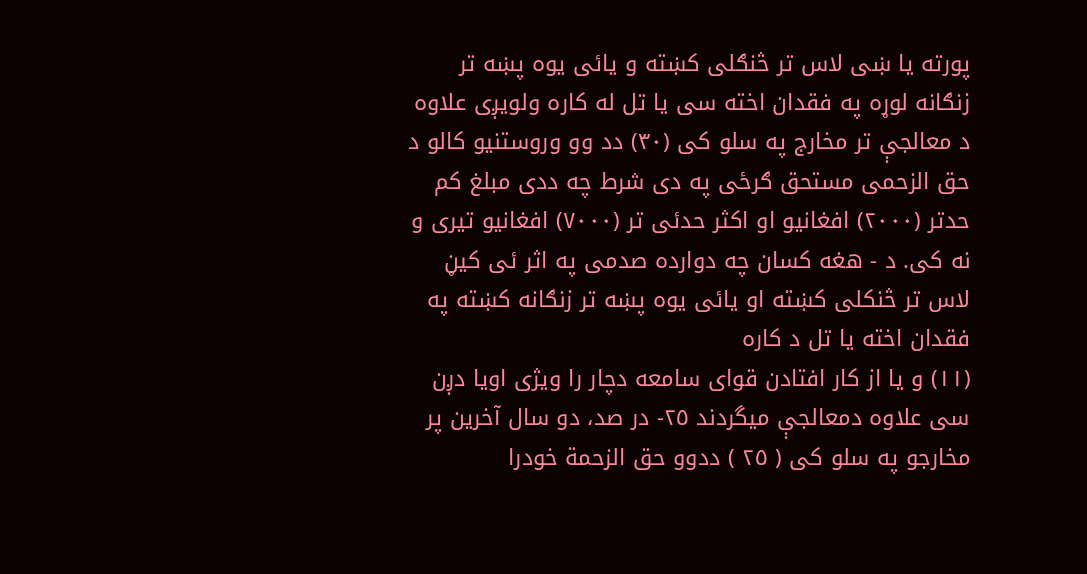پورته یا ښی لاس تر څنګلی کښته و یائی یوه پښه تر زنګانه لوړه په فقدان اخته سی یا تل له کاره ولویږی علاوه د معالجې تر مخارج په سلو کی (۳۰) دد وو وروستنیو کالو د حق الزحمی مستحق ګرځی په دی شرط چه ددی مبلغ کم حدتر (۲۰۰۰) افغانیو او اکثر حدئی تر (۷۰۰۰) افغانیو تیری و نه کی. د - هغه کسان چه دوارده صدمی په اثر ئی کیڼ لاس تر څنکلی کښته او یائی یوه پښه تر زنګانه کښته په فقدان اخته یا تل د کاره
(١١) و یا از کار افتادن قوای سامعه دچار را ویژی اویا دږن سی علاوه دمعالجې میگردند ٢٥- در صد، دو سال آخرین پر مخارجو په سلو کی ( ٢٥ ) ددوو حق الزحمة خودرا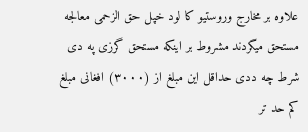علاوه بر مخارج وروستیو کا لود خپل حق الزحمی معالجه مستحق میگردند مشروط بر اینکه مستحق گرزی په دی شرط چه ددی حداقل این مبلغ از (٣٠٠٠) افغانی مبلغ كم حد تر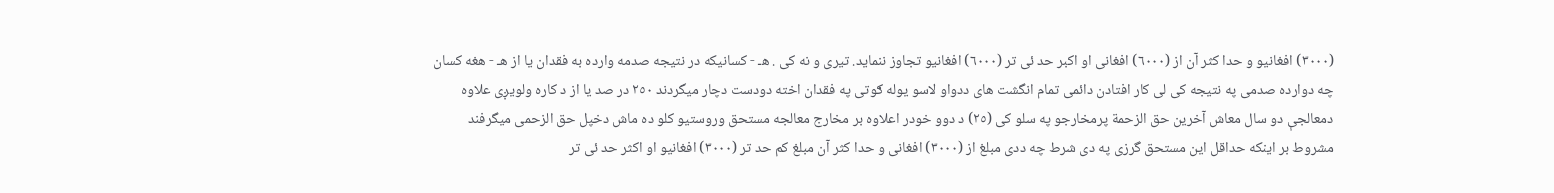(٣٠٠٠) افغانیو و حدا كثر آن از (٦٠٠٠) افغانی او اكبر حد ئی تر (٦٠٠٠) افغانیو تجاوز ننماید. تیری و نه کی . هـ - کسانیکه در نتیجه صدمه وارده به فقدان یا از هـ - هغه کسان چه دوارده صدمی په نتیجه کی لی کار افتادن دائمی تمام انگشت های ددواو لاسو یوله ګوتی په فقدان اخته دودست دچار میگردند ٢٥٠ در صد یا از د کاره ولویږی علاوه دمعالجې دو سال معاش آخرین حق الزحمة پرمخارجو په سلو کی (٢٥) د دوو خودر اعلاوه بر مخارج معالجه مستحق وروستیو کلو ده ماش دخپل حق الزحمی میگرفند مشروط بر اینکه حداقل این مستحق گرزی په دی شرط چه ددی مبلغ از (٣٠٠٠) افغانی و حدا کثر آن مبلغ كم حد تر (٣٠٠٠) افغانیو او اکثر حد ئی تر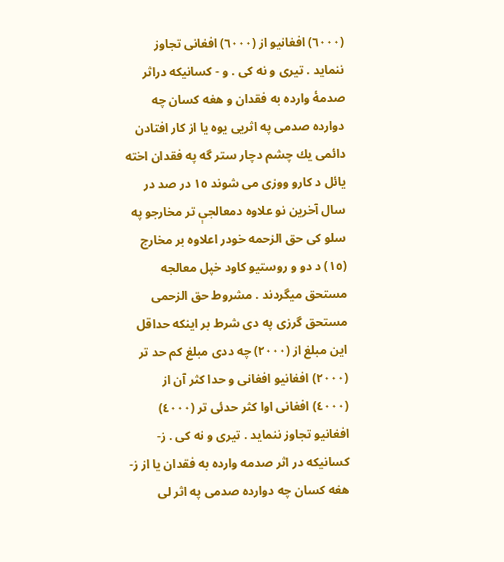(٦٠٠٠) افغانیو از (٦٠٠٠) افغانی تجاوز ننماید . تیری و نه کی . و - کسانیکه دراثر صدمۀ وارده به فقدان و هغه کسان چه دوارده صدمی په اثریی یوه یا از کار افتادن دائمی يك چشم دچار ستر گه په فقدان اخته یائل د کارو ووزی می شوند ١٥ در صد در سال آخرین نو علاوه دمعالجې تر مخارجو په سلو کی حق الزحمه خودر اعلاوه بر مخارج (١٥) د دو و روستیو کاود خپل معالجه مستحق میگردند . مشروط حق الزحمی مستحق گرزی په دی شرط بر اینکه حداقل این مبلغ از (٢٠٠٠) چه ددی مبلغ كم حد تر (٢٠٠٠) افغانیو افغانی و حدا کثر آن از (٤٠٠٠) افغانی اوا کثر حدئی تر (٤٠٠٠) افغانیو تجاوز ننماید . تیری و نه کی . ز- کسانیکه در اثر صدمه وارده به فقدان یا از ز- هغه کسان چه دوارده صدمی په اثر لی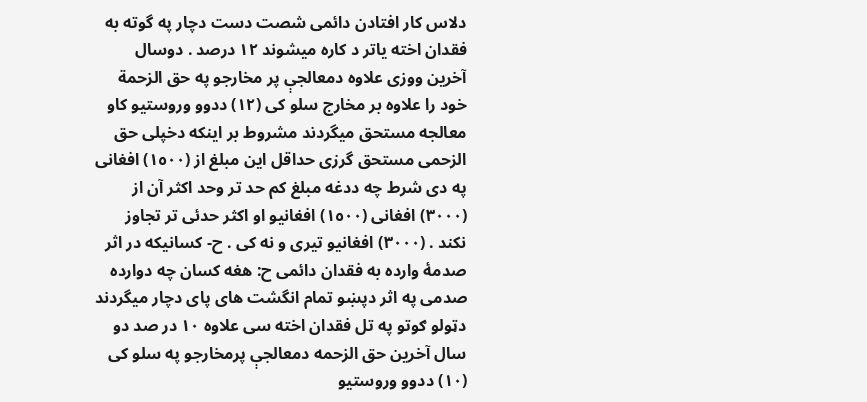دلاس کار افتادن دائمی شصت دست دچار په گوته به فقدان اخته یاتر د کاره میشوند ۱۲ درصد . دوسال آخرین ووزی علاوه دمعالجې پر مخارجو په حق الزحمة خود را علاوه بر مخارج سلو کی (١٢) ددوو وروستیو کاو معالجه مستحق میگردند مشروط بر اینکه دخپلی حق الزحمی مستحق گرزی حداقل این مبلغ از (١٥٠٠) افغانی په دی شرط چه ددغه مبلغ كم حد تر وحد اکثر آن از (٣٠٠٠) افغانی (١٥٠٠) افغانیو او اكثر حدئی تر تجاوز نکند . (٣٠٠٠) افغانیو تیری و نه کی . ح- کسانیکه در اثر صدمۀ وارده به فقدان دائمی ح: هغه کسان چه دوارده صدمی په اثر دپښو تمام انگشت های پای دچار میگردند دټولو ګوتو په تل فقدان اخته سی علاوه ١٠ در صد دو سال آخرین حق الزحمه دمعالجې پرمخارجو په سلو کی (١٠) ددوو وروستیو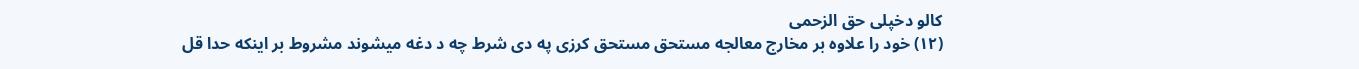کالو دخپلی حق الزحمی
(۱۲) خود را علاوه بر مخارج معالجه مستحق مستحق کرزی په دی شرط چه د دغه میشوند مشروط بر اینکه حدا قل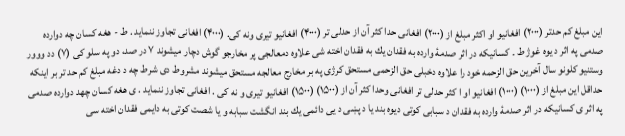این مبلغ کم حدتر (۲۰۰۰) افغانیو او اکثر مبلغ از (۲۰۰۰) افغانی حدا کثر آن از حدلی تر (۴۰۰۰) افغانیو تیری ونه کی. (۴۰۰۰) افغانی تجاوز ننماید . ط - هغه کسان چه دوارده صدمی په اثر د یوه غوژ ط ۔ کسانیکه در اثر صدمۀ وارده به فقدان يك به فقدان اخته شی علاوه دمعالجى پر مخارجو گوش دچار میشوند ۷ در صد، دو په سلو کی (۷) دد ووور وستنيو کلونو سال آخرین حق الزحمه خود را علاوه دخبلی حق الزحمى مستحق کرژی په بر مخارج معالجه مستحق میشوند مشروط دی شرط چه د دغه مبلغ کم حد تر بر اینکه حداقل این مبلغ از (۱۰۰۰) (۱۰۰۰) افغانیو او ا كثر حدلی تر افغانی وحدا کثر آن از (۱۵۰۰) (۱۵۰۰) افغانیو تیری و نه کی . افغانی تجاوز ننماید . ی هغه کسان چهد دوارده صدمی په اثر ی کسانیکه در اثر صدمۀ وارده به فقدان د سبابی کوتی دیوه بند یا د پښی د یی دائمی يك بند انگشت سبابه و یا شصت کوتی به دایمی فقدان اخته سی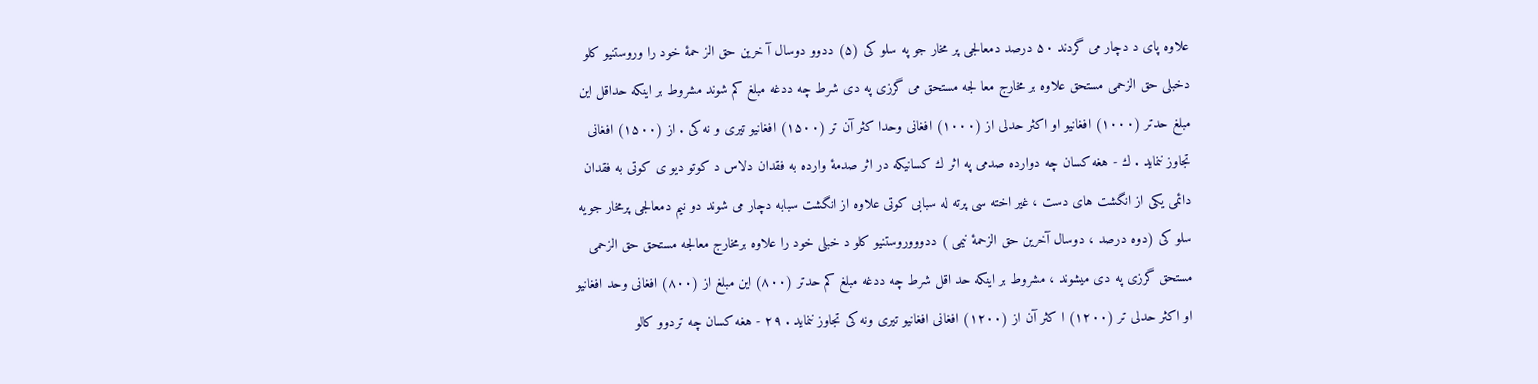علاوه پای د دچار می گردند ۵۰ درصد دمعالجى پر مخار جو په سلو کی (۵) ددوو دوسال آ خرین حق الز حمۀ خود را وروستنيو کلو دخبلی حق الزحمی مستحق علاوه بر مخارج معا لجه مستحق می گرزی په دی شرط چه ددغه مبلغ کم شوند مشروط بر اینکه حداقل این مبلغ حدتر (۱۰۰۰) افغانیو او اکثر حدلی از (۱۰۰۰) افغانی وحدا کثر آن تر (۱۵۰۰) افغانیو تیری و نه کی . از (۱۵۰۰) افغانی تجاوز ننماید . ك - هغه کسان چه دوارده صدمی په اثر ك کسانیکه در اثر صدمۀ وارده به فقدان دلاس د کوتو دیو ی کوتی به فقدان دائمی یکی از انگشت های دست ، غیر اخته سی پرته له سبابی کوتی علاوه از انگشت سبابه دچار می شوند دو نیم دمعالجى پرمخار جویه سلو کی (دوه درصد ، دوسال آخرین حق الزحمۀ نیمی ) ددوووروستنيو کلو د خبلى خود را علاوه برمخارج معالجه مستحق حق الزحمى مستحق گرزی په دی میشوند ، مشروط بر اینکه حد اقل شرط چه ددغه مبلغ کم حدتر (۸۰۰) این مبلغ از (۸۰۰) افغانی وحد افغانیو او اكثر حدلی تر (۱۲۰۰) ا کثر آن از (۱۲۰۰) افغانی افغانیو تیری ونه کی تجاوز ننماید . ۲۹ - هغه کسان چه تردوو کالو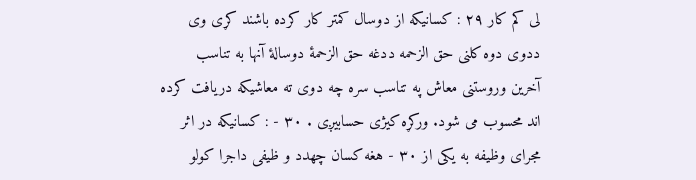لی کم کار ۲۹ : کسانیکه از دوسال کمتر کار کرده باشند کړی وی ددوی دوه کلنی حق الزحمه ددغه حق الزحمۀ دوسالۀ آنها به تناسب آخرین وروستنی معاش په تناسب سره چه دوی ته معاشیکه دریافت کرده اند محسوب می شود. ورکړه کیژی حسابيږی . ۳۰ - : کسانیکه در اثر مجرای وظیفه به یکی از ۳۰ - هغه کسان چهدد و ظیفی داجرا کولو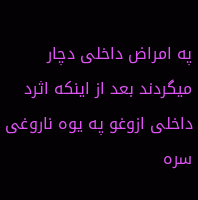په امراض داخلی دچار میگردند بعد از اینکه اثرد داخلی ازوغو په یوه ناروغی سره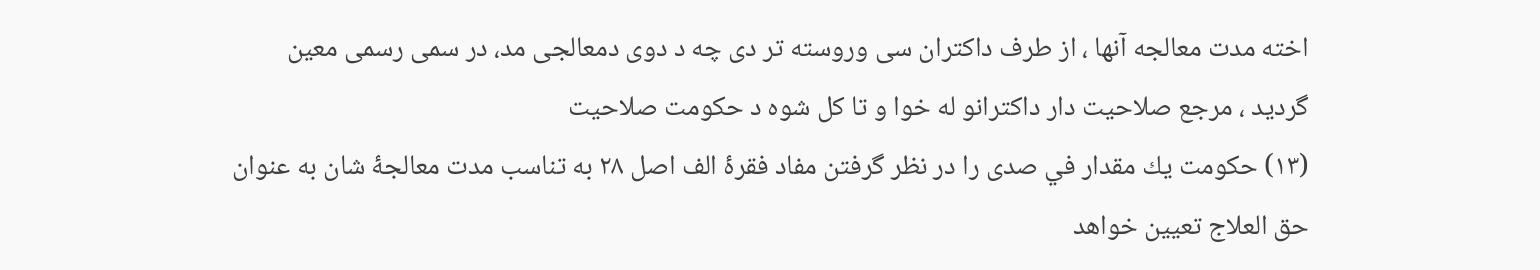اخته مدت معالجه آنها ، از طرف داکتران سی وروسته تر دی چه د دوی دمعالجى مد، در سمی رسمی معین گردید ، مرجع صلاحیت دار داکترانو له خوا و تا کل شوه د حکومت صلاحیت
(۱۳) حکومت يك مقدار في صدی را در نظر گرفتن مفاد فقرۀ الف اصل ۲۸ به تناسب مدت معالجۀ شان به عنوان حق العلاج تعیین خواهد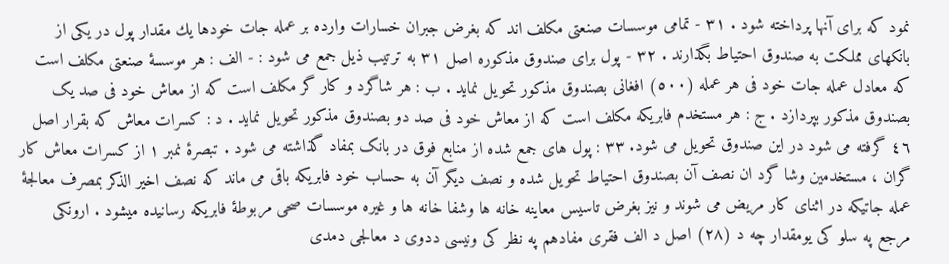نمود که برای آنها پرداخته شود . ۳۱ - تمامی موسسات صنعتی مکلف اند که بغرض جبران خسارات وارده بر عمله جات خودها يك مقدار پول در یکی از بانکهای مملکت به صندوق احتیاط بگذارند . ۳۲ - پول برای صندوق مذکوره اصل ۳۱ به ترتیب ذیل جمع می شود : - الف : هر موسسۀ صنعتی مکلف است که معادل عمله جات خود فی هر عمله (٥٠٠) افغانی بصندوق مذکور تحویل نماید . ب : هر شاگرد و کار گر مکلف است که از معاش خود فی صد یک بصندوق مذکور بپردازد . ج : هر مستخدم فابریکه مکلف است که از معاش خود فی صد دو بصندوق مذکور تحویل نماید . د : کسرات معاش که بقرار اصل ٤٦ گرفته می شود در این صندوق تحویل می شود. ۳۳ : پول های جمع شده از منابع فوق در بانک بمفاد گذاشته می شود . تبصرۀ نمبر ۱ از کسرات معاش کار گران ، مستخدمین وشا گرد ان نصف آن بصندوق احتیاط تحویل شده و نصف دیگر آن به حساب خود فابریکه باقی می ماند که نصف اخیر الذکر بمصرف معالجۀ عمله جاتیکه در اثنای کار مریض می شوند و نیز بغرض تاسیس معاینه خانه ها وشفا خانه ها و غیره موسسات صحی مربوطۀ فابریکه رسانیده میشود . ارونکی مرجع په سلو کی یومقدار چه د (۲۸) اصل د الف فقری مفادهم په نظر کی ونیسی ددوی د معالجی دمدی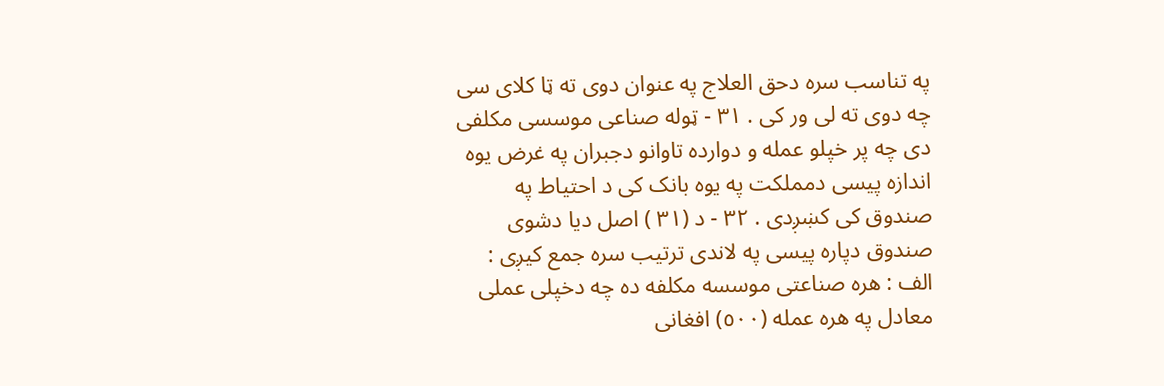په تناسب سره دحق العلاج په عنوان دوی ته ټا کلای سی چه دوی ته لی ور کی . ۳۱ - ټوله صناعی موسسی مکلفی دی چه پر خپلو عمله و دوارده تاوانو دجبران په غرض يوه اندازه پيسى دمملکت په یوه بانک کی د احتیاط په صندوق کی کښږدی . ۳۲ - د (۳۱ ) اصل ديا دشوی صندوق دپاره پیسی په لاندی ترتیب سره جمع کیږی : الف : هره صناعتی موسسه مکلفه ده چه دخپلی عملی معادل په هره عمله (٥٠٠) افغانی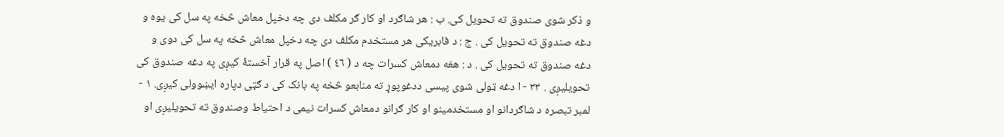و ذکر شوی صندوق ته تحویل کی. ب : هر شاګرد او کار ګر مکلف دی چه دخپل معاش څخه په سل کی یوه و دغه صندوق ته تحويل کی . ج : د فابریکی هر مستخدم مکلف دی چه دخپل معاش څخه په سل کی دوی و دغه صندوق ته تحویل کی . د : هغه دمعاش كسرات چه د ( ٤٦ ) اصل په قرار آخستۀ کیږی په دغه صندوق کی تحویلیږی . ۳۳ - ا دغه ټولی شوی پیسی ددغوپوړ ته منابعو څخه په بانک کی د ګټی دپاره ایښوولی کیږی. ۱ - لمبر تبصره د شاګردانو او مستخدمينو او کار ګرانو دمعاش کسرات نیمی د احتیاط وصندوق ته تحویلیږی او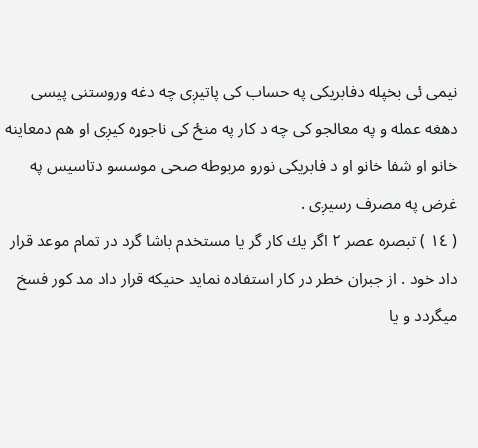نیمی ئی بخپله دفابریکی په حساب کی پاتیږی چه دغه وروستنی پیسی دهغه عمله و په معالجو کی چه د کار په منځ کی ناجوړه کیږی او هم دمعاینه خانو او شفا خانو او د فابریکی نورو مربوطه صحی موسسو دتاسیس په غرض په مصرف رسيږی .
( ۱٤ ) تبصره عصر ۲ اگر يك كار گر يا مستخدم باشا گرد در تمام موعد قرار داد خود . از جبران خطر در کار استفاده نمايد حنيكه قرار داد مد کور فسخ میگردد و يا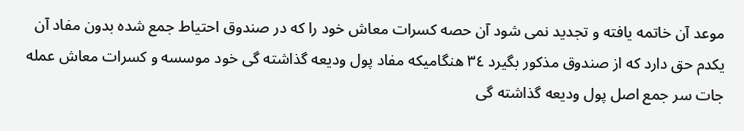موعد آن خاتمه يافته و تجديد نمی شود آن حصه کسرات معاش خود را که در صندوق احتیاط جمع شده بدون مفاد آن یکدم حق دارد که از صندوق مذکور بگیرد ٣٤ هنگاميكه مفاد پول ودیعه گذاشته گی خود موسسه و کسرات معاش عمله جات سر جمع اصل پول ودیعه گذاشته گی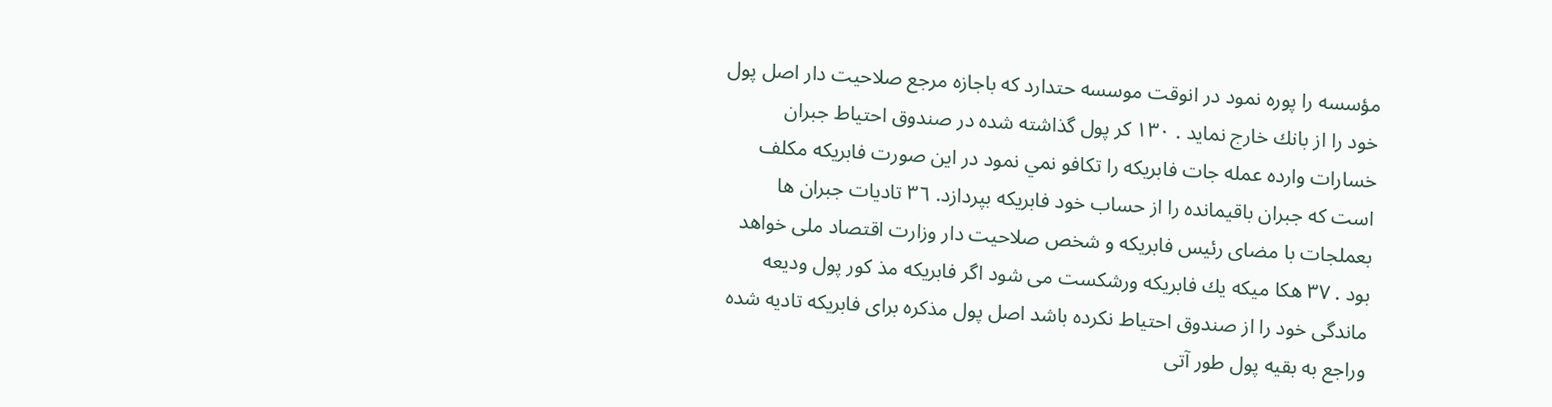مؤسسه را پوره نمود در انوقت موسسه حتدارد که باجازه مرجع صلاحیت دار اصل پول خود را از بانك خارج نمايد . ۱۳۰ کر پول گذاشته شده در صندوق احتیاط جبران خسارات وارده عمله جات فابریکه را تکافو نمي نمود در این صورت فابریکه مکلف است که جبران باقیمانده را از حساب خود فابریکه بپردازد. ٣٦ تاديات جبران ها بعملجات با مضاى رئيس فابریکه و شخص صلاحیت دار وزارت اقتصاد ملی خواهد بود . ۳۷ هكا ميكه يك فابریکه ورشکست می شود اگر فابریکه مذ کور پول ودیعه ماندگی خود را از صندوق احتیاط نکرده باشد اصل پول مذکره برای فابریکه تادیه شده وراجع به بقيه پول طور آتی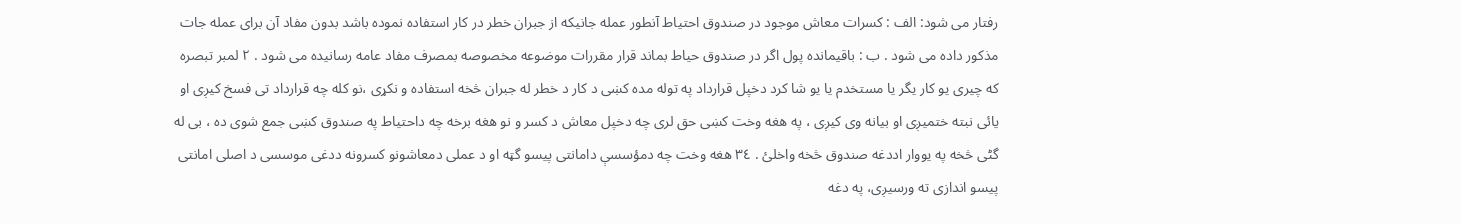رفتار می شود: الف : كسرات معاش موجود در صندوق احتياط آنطور عمله جانيكه از جبران خطر در کار استفاده نمودہ باشد بدون مفاد آن برای عمله جات مذکور داده می شود . ب : باقیمانده پول اگر در صندوق حیاط بماند قرار مقررات موضوعه مخصوصه بمصرف مفاد عامه رسانیده می شود . ۲ لمبر تبصره که چيری يو کار يگر يا مستخدم يا يو شا کرد دخپل قرارداد په توله مده کښی د کار د خطر له جبران څخه استفاده و نکړی ،نو کله چه قرارداد تی فسخ کيږی او يائی نبته ختميږی او بیانه وی کیږی ، په هغه وخت کښی حق لری چه دخپل معاش د کسر و نو هغه برخه چه داحتياط په صندوق کښی جمع شوی ده ، بی له گٹی څخه په یووار اددغه صندوق څخه واخلئ . ٣٤ هغه وخت چه دمؤسسې دامانتی پیسو گټه او د عملی دمعاشونو کسرونه ددغی موسسی د اصلی امانتی پیسو اندازی ته ورسیږی، په دغه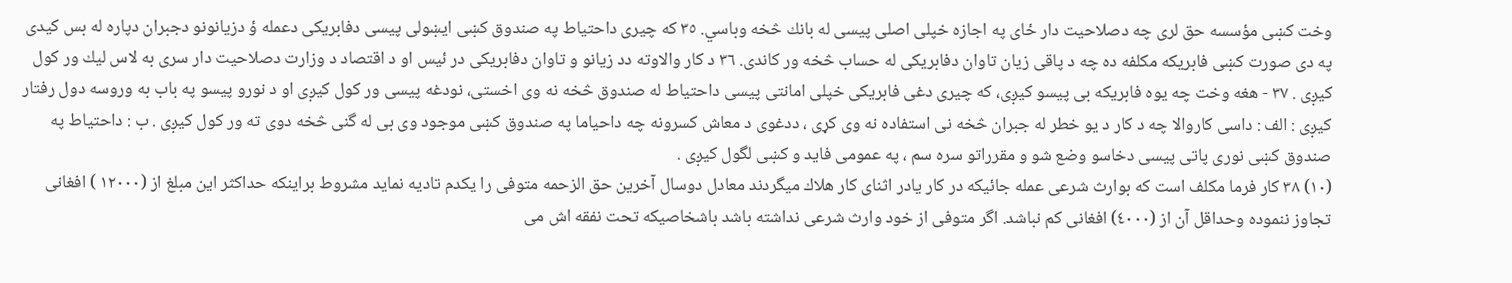وخت کښی مؤسسه حق لری چه دصلاحیت دار ځای په اجازه خپلی اصلی پیسی له بانك څخه وباسي. ٣٥ که چیری داحتیاط په صندوق کښی ایښولی پیسی دفابریکی دعمله ؤ دزیانونو دجبران دپاره له بس کیدی په دی صورت کښی فابریکه مکلفه ده چه د پاقی زیان تاوان دفابریکی له حساب څخه ور کاندی. ٣٦ د کار والاوته دد زیانو و تاوان دفابریکی در ئیس او د اقتصاد د وزارت دصلاحیت دار سری به لاس ليك ور كول كيږی . ۳۷ - هغه وخت چه یوه فابریکه بی پیسو کیږی، که چیری دغی فابریکی خپلی امانتی پیسی داحتیاط له صندوق څخه نه وی اخستی، نودغه پیسی ور کول کیږی او د نورو پیسو په باب به وروسه دول رفتار کیږی : الف : داسی کاروالا چه د کار د یو خطر له جبران څخه نی استفاده نه وی کړی ، ددغوی د معاش کسرونه چه داحیاما په صندوق کښی موجود وی بی له گنی څخه دوی ته ور کول کیږی . ب : داحتياط په صندوق کښی نوری پاتی پیسی دخاسو وضع شو و مقرراتو سره سم ، په عمومی فايد و کښی لگول کیږی .
(۱۰) ۳۸ کار فرما مکلف است که بوارث شرعی عمله جائیکه در کار یادر اثنای کار هلاك میگردند معادل دوسال آخرین حق الزحمه متوفی را یکدم تادیه نماید مشروط براینکه حداکثر این مبلغ از (۱۲۰۰۰ ) افغانی تجاوز ننموده وحداقل آن از (٤۰۰۰) افغانی کم نباشد. اگر متوفی از خود وارث شرعی نداشته باشد باشخاصیکه تحت نفقه اش می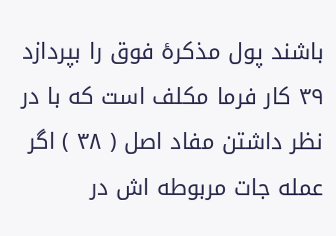باشند پول مذکرۀ فوق را بپردازد ۳۹ کار فرما مکلف است که با در نظر داشتن مفاد اصل ( ۳۸ ) اگر عمله جات مربوطه اش در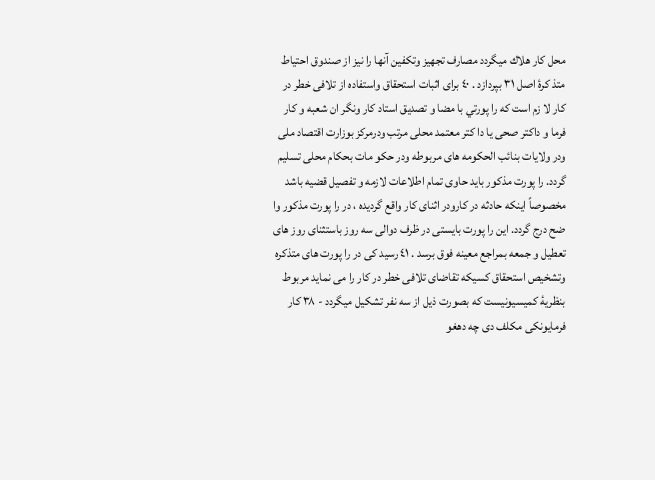محل کار هلاك میگردد مصارف تجهيز وتكفين آنها را نیز از صندوق احتیاط متذ کرۀ اصل ۳۱ بپردازد . ٤٠ برای اثبات استحقاق واستفاده از تلافی خطر در کار لا زم است که را پورتي با مضا و تصدیق استاد کار ونگر ان شعبه و کار فرما و داکتر صحی یا دا کتر معتمد محلی مرتب ودرمركز بوزارت اقتصاد ملی ودر ولایات بنائب الحکومه های مربوطه ودر حکو مات بحکام محلی تسلیم گردد. را پورت مذکور باید حاوی تمام اطلاعات لازمه و تفصیل قضیه باشد مخصوصاً اینکه حادثه در کارودر اثنای کار واقع گردیده ، در را پورت مذكور وا ضح درج گردد. این را پورت بایستی در ظرف دوالی سه روز باستثنای روز های تعطیل و جمعه بمراجع معينه فوق برسد . ٤١ رسید کی در را پورت های متذکره وتشخيص استحقاق كسیكه تقاضای تلافی خطر در کار را می نماید مربوط بنظریۀ کمیسیونیست که بصورت ذیل از سه نفر تشکیل میگردد - ۳۸ کار فرمایونکی مکلف دی چه دهغو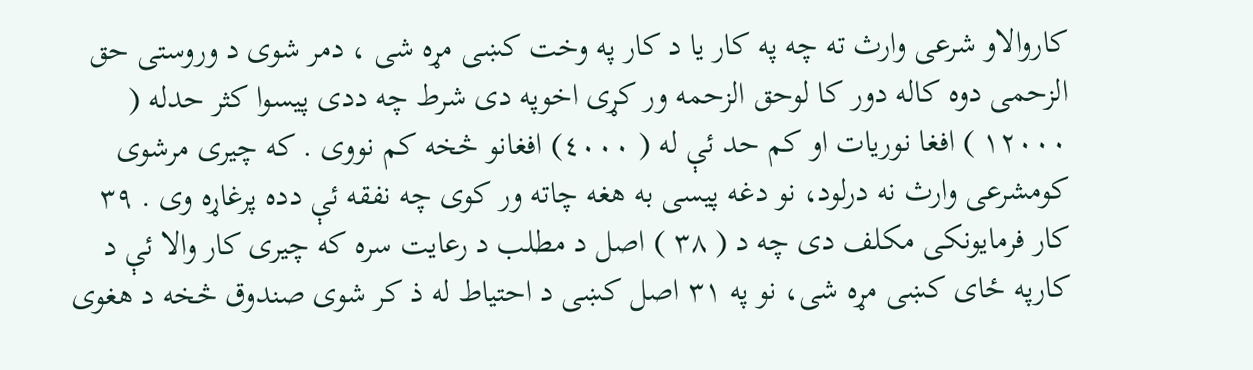کاروالاو شرعی وارث ته چه په کار یا د کار په وخت کښی مړه شی ، دمر شوی د وروستی حق الزحمی دوه کاله دور کا لوحق الزحمه ور کړی اخوپه دی شرط چه ددی پیسوا کثر حدله ( ۱۲۰۰۰ ) افغا نوریات او کم حد ئې له ( ٤٠٠٠) افغانو څخه کم نووی . که چیری مرشوی کومشرعی وارث نه درلود، نو دغه پیسی به هغه چاته ور کوی چه نفقه ئې دده پرغاړه وی . ۳۹ کار فرمایونکی مکلف دی چه د ( ۳۸ ) اصل د مطلب د رعایت سره که چیری کار والا ئې د کارپه ځای کښی مړه شی، نو په ۳۱ اصل کښی د احتیاط له ذ کر شوی صندوق څخه د هغوی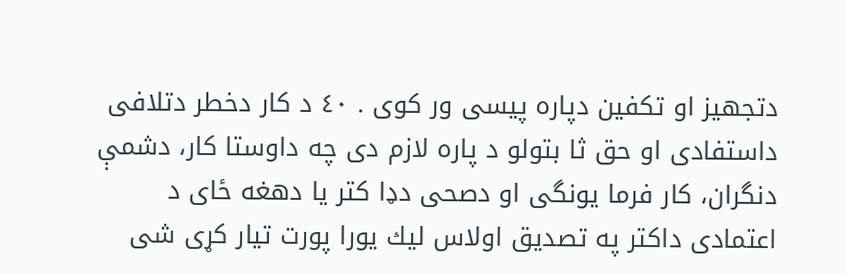دتجهیز او تکفین دپاره پیسی ور کوی . ٤٠ د کار دخطر دتلافی داستفادی او حق ثا بتولو د پاره لازم دی چه داوستا کار، دشمې دنگران، کار فرما یونگی او دصحی دډا کتر یا دهغه ځای د اعتمادی داکتر په تصدیق اولاس ليك یورا پورت تیار کړی شی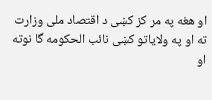او هغه په مر کز کښی د اقتصاد ملی وزارت ته او په ولاياتو کښی نائب الحکومه گا نوته او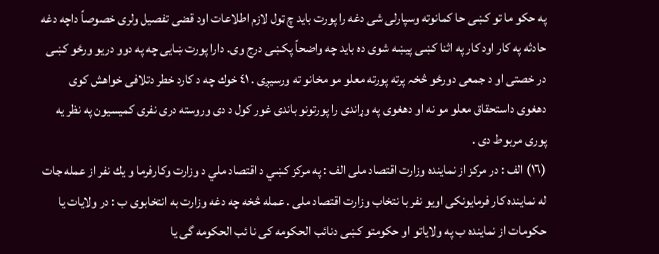په حکو ما تو کښی حا کمانوته وسپارلی شی دغه را پورت باید چ ټول لازم اطلاعات اود قضی تفصیل ولری خصوصاً داچه دغه حادثه په کار اود کار په اثنا کښی پیښه شوی ده باید چه واضحاً پکښی درج وی. دارا پورت ښایی چه په دوو دریو ورځو کښی در خصتی او د جمعی دورځو څخہ پرته پورته معلو مو مخانو ته ورسیږی . ٤١ خوك چه د کارد خطر دتلافی خواهش کوی دهغوی داستحقاق معلو مو نه او دهغوی په وړاندی را پورتونو باندی غور کول د دی وروسته دری نفری کمیسیون په نظر یه پوری مربوط دی .
(١٦) الف : در مرکز از نماینده وزارت اقتصاد ملی الف : په مرکز کښي د اقتصاد ملي د وزارت وکارفرما و يك نفر از عمله جات له نماينده کار فرمایونکی اویو نفر با نتخاب وزارت اقتصاد ملی . عمله څخه چه دغه وزارت به انتخابوی ب : در ولایات یا حکومات از نماینده ب په ولایاتو او حکومتو کښی دنائب الحکومه کی نا ئب الحکومه گی یا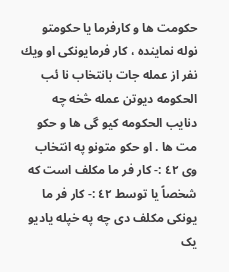حکومت ها و کارفرما یا حکومتو نوله نماینده ، کار فرمایونکی او ويك نفر از عمله جات بانتخاب نا ئب الحکومه دیوتن عمله څخه چه دنایب الحکومه کیو گی ها و حکو مت ها . او حکو متونو په انتخاب وی ٤٢ :- کار فر ما مکلف است که شخصاً یا توسط ٤٢ :- کار فر ما یونکی مکلف دی چه په خپله یادیو یک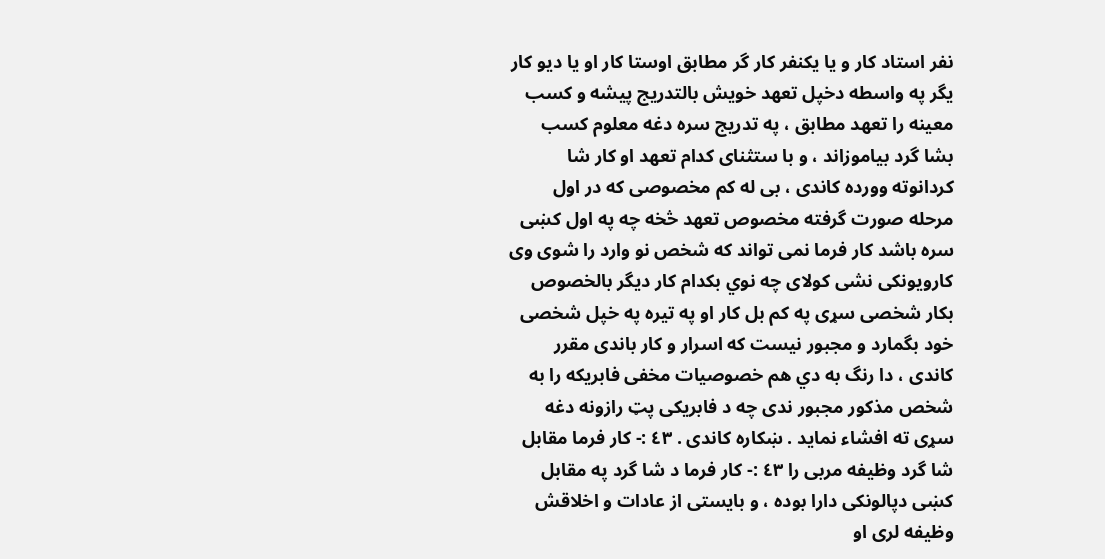نفر استاد کار و یا یکنفر کار گر مطابق اوستا کار او یا دیو کار يگر په واسطه دخپل تعهد خویش بالتدریج پیشه و کسب معینه را تعهد مطابق ، په تدريج سره دغه معلوم كسب بشا گرد بیاموزاند ، و با ستثنای کدام تعهد او کار شا کردانوته وورده کاندی ، بی له کم مخصوصی که در اول مرحله صورت گرفته مخصوص تعهد څخه چه په اول کښی سره باشد کار فرما نمی تواند که شخص نو وارد را شوی وی کارویونکی نشی کولای چه نوي بکدام کار دیگر بالخصوص بكار شخصی سړی په کم بل کار او په تیره په خپل شخصی خود بگمارد و مجبور نیست که اسرار و کار باندی مقرر کاندی ، دا رنگ به دي هم خصوصيات مخفی فابریکه را به شخص مذکور مجبور ندی چه د فابريکی پټ رازونه دغه سړی ته افشاء نماید . ښکاره کاندی . ٤٣ :- کار فرما مقابل شا گرد وظیفه مربی را ٤٣ :- کار فرما د شا گرد په مقابل کښی دپالونکی دارا بوده ، و بایستی از عادات و اخلاقش وظیفه لری او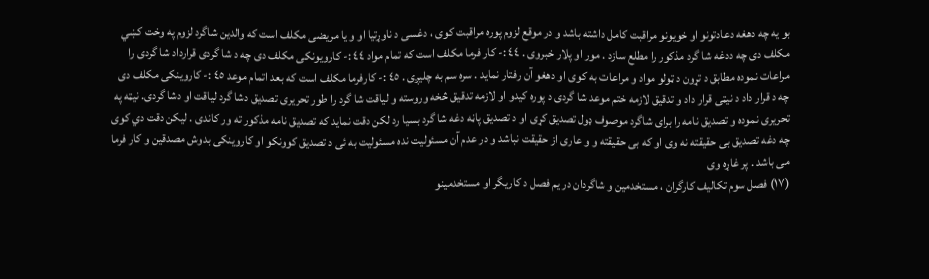بو یه چه دهغه دعادتونو او خویونو مراقبت کامل داشته باشد و در موقع لزوم پوره مراقبت کوی ، دغسی د ناوړتیا او و یا مریضی مکلف است که والدین شاگرد لزوم په وخت کښي مکلف دی چه ددغه شا گرد مذکور را مطلع سازد . مور او پلار خبروی . ٤٤ :- کار فرما مکلف است که تمام مواد ٤٤ :- کارویونکی مکلف دی چه د شا گردی قرارداد شا گردی را مراعات نموده مطابق د تړون د ټولو مواد و مراعات به کوی او دهغو آن رفتار نماید . سره سم به چلیږی . ٤٥ :- کارفرما مکلف است که بعد اتمام موعد ٤٥ :- کاروینکی مکلف دی چه د قرار داد د نیټی قرار داد و تدقیق لازمه ختم موعد شا گردی د پوره کيدو او لازمه تدقیق څخه وروسته و لیاقت شا گرد را طور تحریری تصدیق دشا گرد لیاقت او دشا گردی. نیټه په تحریری نموده و تصدیق نامه را برای شاگرد موصوف ډول تصدیق کړی او د تصدیق پاڼه دغه شا گرد بسیا رد لکن دقت نماید که تصدیق نامه مذکور ته ور کاندی . لیکن دقت دي كوى چه دغه تصدیق بی حقیقته نه وی او که بی حقیقته و و عاری از حقیقت نباشد و در عدم آن مسئولیت نده مسئولیت به ئی د تصدیق کوونکو او کاروینکی بدوش مصدقين و کار فرما می باشد . پر غاړه وی
(۱۷) فصل سوم تکالیف کارگران ، مستخدمین و شاگردان در یم فصل د کاریگر او مستخدمینو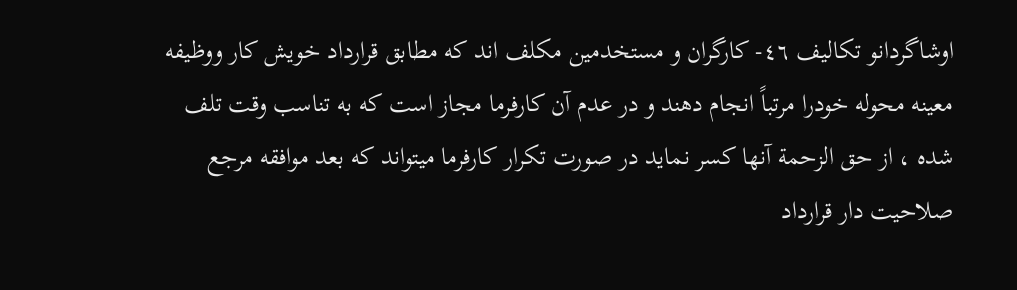اوشاگردانو تکالیف ٤٦- کارگران و مستخدمین مکلف اند که مطابق قرارداد خویش کار ووظیفه معینه محوله خودرا مرتباً انجام دهند و در عدم آن کارفرما مجاز است که به تناسب وقت تلف شده ، از حق الزحمة آنها کسر نماید در صورت تکرار کارفرما میتواند که بعد موافقه مرجع صلاحیت دار قرارداد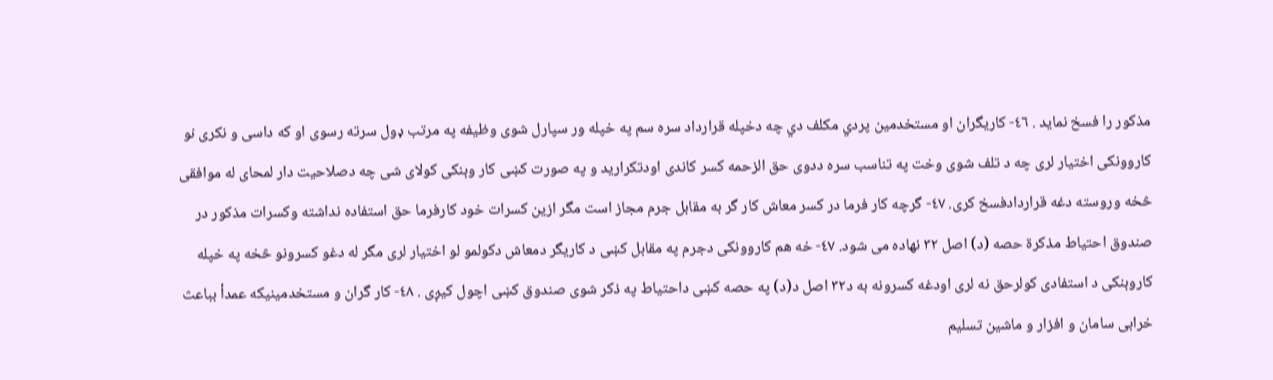مذکور را فسخ نماید . ٤٦- کاریگران او مستخدمین پردي مكلف دي چه دخپله قرارداد سره سم په خپله ور سپارل شوی وظیفه په مرتب ډول سرته رسوی او که داسی و نکری نو کاروونکی اختیار لری چه د تلف شوی وخت په تناسب سره ددوی حق الزحمه كسر کاندی اودتکراريد و په صورت کښی کار وېنکی کولای شی چه دصلاحیت دار لمحای له موافقی څخه وروسته دغه قراردادفسخ کری. ٤٧- گرچه کار فرما در کسر معاش کار گر به مقابل جرم مجاز است مگر ازین کسرات خود کارفرما حق استفاده نداشته وكسرات مذكور در صندوق احتیاط مذکرة حصه (د) اصل ٣٢ نهاده می شود. ٤٧- خه هم کاروونکی دجرم په مقابل کښی د کاریگر دمعاش دكولمو لو اختيار لری مگر له دغو کسرونو څخه په خپله کاروېنکى د استفادی کولرحق نه لری اودغه کسرونه به د۳۲ اصل د(د) په حصه کښی داحتیاط په ذکر شوی صندوق کښی اچول کیږی . ٤٨- کار گران و مستخدمینیکه عمدأ بباعث خرابی سامان و افزار و ماشین تسلیم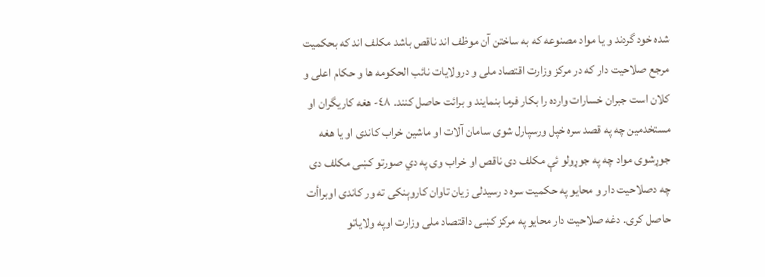شده خود گردند و یا مواد مصنوعه که به ساختن آن موظف اند ناقص باشد مکلف اند که بحکمیت مرجع صلاحیت دار که در مرکز وزارت اقتصاد ملی و درولايات نائب الحكومه ها و حکام اعلی و کلان است جبران خسارات وارده را بکار فرما بنمایند و برائت حاصل کنند. ٤٨- هغه کاریگران او مستخدمین چه په قصد سره خپل ورسپارل شوی سامان آلات او ماشین خراب کاندی او یا هغه جوړشوی مواد چه په جوړولو ئې مکلف دی ناقص او خراب وی په دي صورتو کښی مکلف دی چه دصلاحیت دار و محایو په حکمیت سره د رسیدلی زیان تاوان کاروېنکی ته ور کاندی اوبراأت حاصل کری. دغه صلاحیت دار محایو په مرکز کښی داقتصاد ملی وزارت اوپه ولایاتو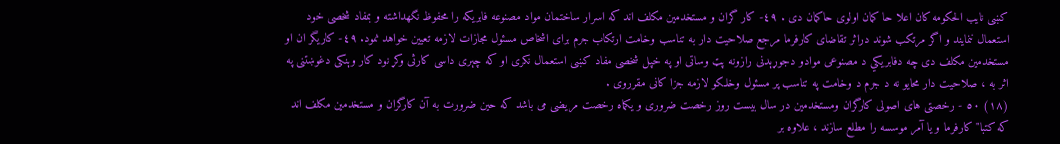کښی نایب الحكومه كان اعلا حا كمان اولوی حاکمان دی . ٤٩- کار گران و مستخدمین مکلف اند که اسرار ساختمان مواد مصنوعه فابریکه را محفوظ نگهداشته و بمفاد شخصی خود استعمال ننمایند و اگر مرتکب شوند دراثر تقاضای کارفرما مرجع صلاحیت دار به تناسب وخامت ارتکاب جرم برای اشخاص مسئول مجازات لازمه تعیین خواهد نمود. ٤٩- کاریگر ان او مستخدمین مکلف دی چه دفابريكي د مصنوعی موادو دجوړېدنی رازونه پټ وساتی او په خپل شخصی مفاد کښی استعمال نکری او که چېری داسی کارثى وكړ نود کار وېنکی دغوښتنی په اثر به ، صلاحیت دار محايو نه د جرم د وخامت په تناسب پر مسئول وخلکو لازمه جزا کانی مقرروی .
(۱۸) ٥٠ - رخصتی های اصولی کارگران ومستخدمین در سال بیست روز رخصت ضروری و یکماه رخصت مریضی می باشد که حین ضرورت به آن کارگران و مستخدمین مکلف اند که کتبا" کارفرما و یا آمر موسسه را مطلع سازند ، علاوه بر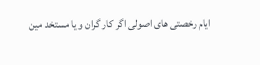ایام رخصتی های اصولی اگر کار گران و یا مستخد مین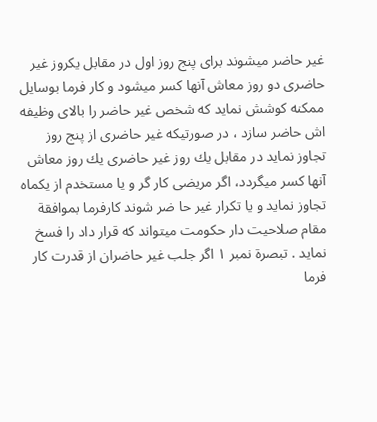غیر حاضر میشوند برای پنج روز اول در مقابل یکروز غیر حاضری دو روز معاش آنها کسر میشود و کار فرما بوسایل ممکنه کوشش نماید که شخص غیر حاضر را بالای وظیفه اش حاضر سازد ، در صورتیکه غیر حاضری از پنج روز تجاوز نماید در مقابل يك روز غیر حاضری يك روز معاش آنها کسر میگردد، اگر مریضی کار گر و یا مستخدم از یکماه تجاوز نماید و یا تکرار غیر حا ضر شوند کارفرما بموافقة مقام صلاحیت دار حکومت میتواند که قرار داد را فسخ نماید . تبصرة نمبر ۱ اگر جلب غیر حاضران از قدرت کار فرما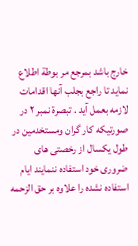خارج باشد بمرجع مر بوطة اطلاع نماید تا راجع بجلب آنها اقدامات لازمه بعمل آید . تبصرة نمبر ۲ در صورتیکه کار گران ومستخدمین در طول یکسال از رخصتی های ضروری خود استفاده ننمایند ایام استفاده نشده را علاوه بر حق الزحمه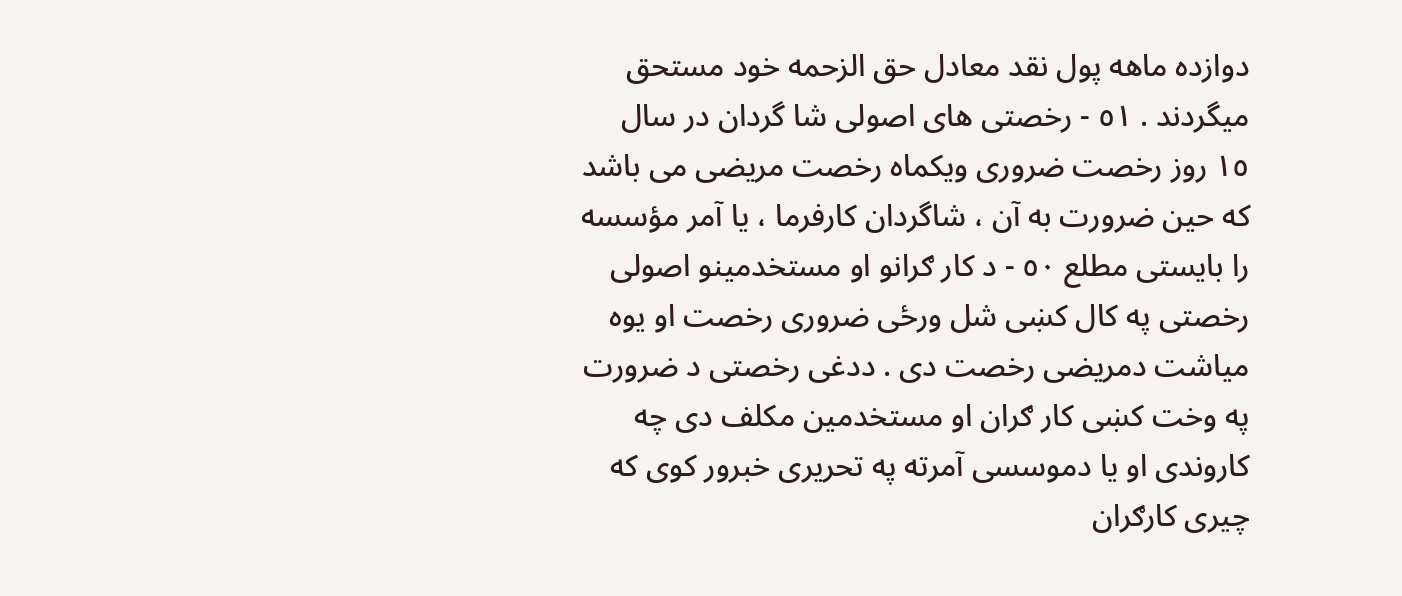دوازده ماهه پول نقد معادل حق الزحمه خود مستحق میگردند . ٥١ - رخصتی های اصولی شا گردان در سال ١٥ روز رخصت ضروری ویکماه رخصت مریضی می باشد که حین ضرورت به آن ، شاگردان کارفرما ، یا آمر مؤسسه را بایستی مطلع ٥٠ - د کار ګرانو او مستخدمینو اصولی رخصتی په کال کښی شل ورځی ضروری رخصت او یوه میاشت دمریضی رخصت دی . ددغی رخصتی د ضرورت په وخت کښی کار ګران او مستخدمین مکلف دی چه کاروندی او یا دموسسی آمرته په تحریری خبرور کوی که چیری کارګران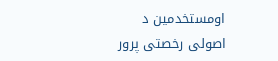اومستخدمین د اصولی رخصتی پرور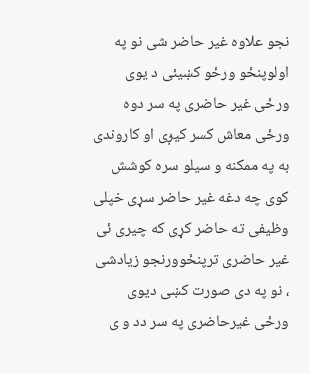نجو علاوه غیر حاضر شی نو په اولوپنځو ورځو کښیئی د یوی ورځی غیر حاضری په سر دوه ورځی معاش کسر کیږی او کاروندی به په ممکنه و سیلو سره کوشش کوی چه دغه غیر حاضر سړی خپلی وظیفی ته حاضر کړی که چیری ئی غیر حاضری ترپنځوورنجو زیادشی ، نو په دی صورت کښی دیوی ورځی غیرحاضری په سر دد و ی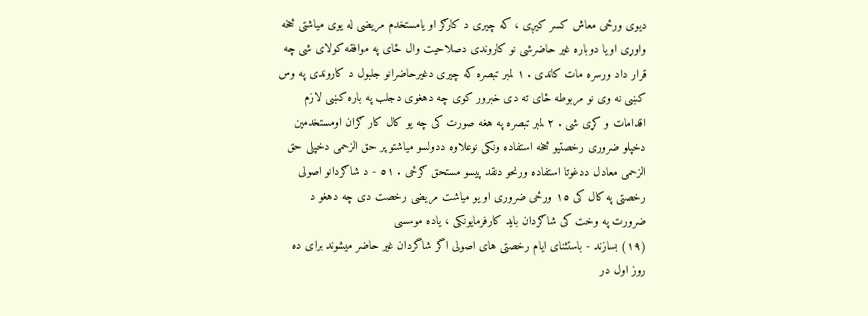دیوی ورځی معاش کسر کیږی ، که چیری د کارګر او یامستخدم مریضی له یوی میاشتی څخه واوړی اویا دوباره غیر حاضرشی نو کاروندی دصلاحیت وال ځای په موافقه کولای شی چه قرار داد ورسره مات کاندی . ۱ لمبر تبصره که چیری دغیرحاضرانو جلبول د کاروندی په وس کښی نه وی نو مربوطه ځای ته دی خبرور کوی چه دهغوی دجلب په باره کښی لازم اقدامات و کړی شی . ۲ لمبر تبصره په هغه صورت کی چه یو کال کار ګران اومستخدمین دخپلو ضروری رخصتیو څخه استفاده ونکی نوعلاوه ددولسو میاشتو پر حق الزحمی دخپلی حق الزحمی معادل ددغوتا استفاده ورنحو دنقد پیسو مستحق ګرځی . ٥١ - د شاګردانو اصولی رخصتی په کال کی ١٥ ورځی ضروری او یو میاشت مریضی رخصت دی چه دهغو د ضرورت په وخت کی شاګردان باید کارفرمایونکی ، یاده موسسی
(١٩) بسازند - باستثنای ایام رخصتی های اصولی اگر شاگردان غیر حاضر میشوند برای ده روز اول در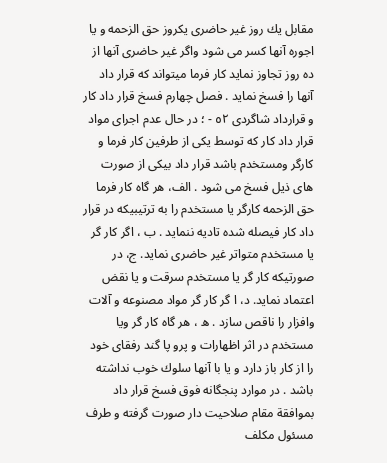مقابل يك روز غیر حاضری یکروز حق الزحمه و یا اجوره آنها کسر می شود واگر غیر حاضری آنها از ده روز تجاوز نماید کار فرما میتواند که قرار داد آنها را فسخ نماید . فصل چهارم فسخ قرار داد کار و قرارداد شاگردی ٥٢ - ؛ در حال عدم اجرای مواد قرار داد کار که توسط یکی از طرفین کار فرما و کارگر ومستخدم باشد قرار داد بیکی از صورت های ذیل فسخ می شود . الف، هر گاه کار فرما حق الزحمه کارگر يا مستخدم را به ترتیبیکه در قرار داد کار فیصله شده تادیه ننماید . ب ، اگر کار گر یا مستخدم متواتر غیر حاضری نماید. ج، در صورتیکه کار گر یا مستخدم سرقت و یا نقض اعتماد نماید. د، ا گر کار گر مواد مصنوعه و آلات وافزار را ناقص سازد . ه ، هر گاه کار گر ویا مستخدم در اثر اظهارات و پرو پا گند رفقای خود را از کار باز دارد و یا با آنها سلوك خوب نداشته باشد . در موارد پنجگانه فوق فسخ قرار داد بموافقة مقام صلاحیت دار صورت گرفته و طرف مسئول مکلف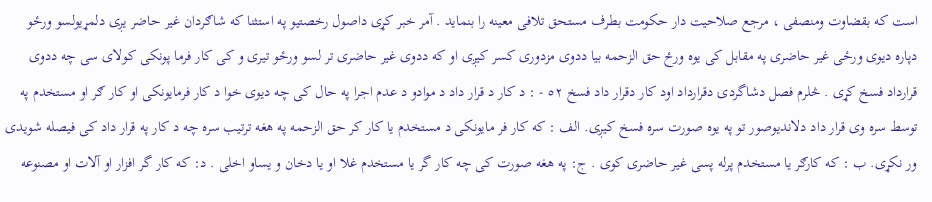است که بقضاوت ومنصفی ، مرجع صلاحیت دار حکومت بطرف مستحق تلافی معینه را بنماید . آمر خبر کړی داصول رخصتیو په استثنا که شاګردان غیر حاضر یږی دلمړیولسو ورځو دپاره دیوی ورځی غیر حاضری په مقابل کی یوه ورځ حق الزحمه بیا ددوی مزدوری کسر کیږی او که ددوی غیر حاضری تر لسو ورځو تیری و کی کار فرما پونکی کولای سی چه ددوی قرارداد فسخ کړی . څلرم فصل دشاگردۍ دقرارداد اود کار دقرار داد فسخ ٥٢ - : د کار د قرار داد د موادو د عدم اجرا په حال کی چه دیوی خوا د کار فرمایونکی او کار ګر او مستخدم په توسط سره وی قرار داد دلاندیوصور تو په یوه صورت سره فسخ کیږی. الف : که کار فر مایونکی د مستخدم یا کار کر حق الزحمه په هغه ترتیب سره چه د کار په قرار داد کی فیصله شویدی ور نکړی. ب : که کارګر یا مستخدم پرله پسی غیر حاضری کوی . ج: په هغه صورت کی چه کار گر یا مستخدم غلا او یا دخان و یساو اخلی . د: که کار گر افزار او آلات او مصنوعه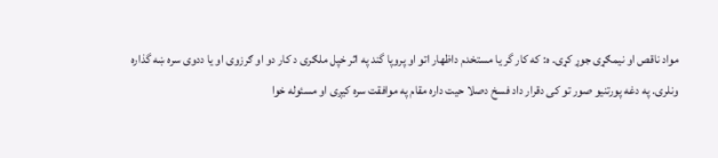مواد ناقص او نیمګړی جوړ کړی. ه: که کار گر یا مستخدم داظهار اتو او پروپا گند په اثر خپل ملګری د کار دو او ګرزوی او یا ددوی سره ښه گذاره ونلری. په دغه پورتنیو صور تو کی دقرار داد فسخ دصلا حیت داره مقام په موافقت سره کیږی او مسئوله خوا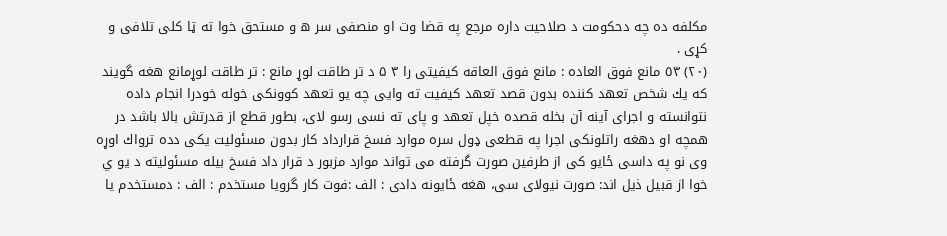مکلفه ده چه دحکومت د صلاحیت داره مرجع په قضا وت او منصفی سر ه و مستحق خوا ته ټا کلی تلافی و کړی .
(۲۰) ٥٣ مانع فوق العاده : مانع فوق العاقه کیفیتی را ۳ ۵ د تر طاقت لوړ مانع : تر طاقت لوړمانع هغه گویند که يك شخص تعهد کننده بدون قصد تعهد کیفیت ته وایی چه یو تعهد کوونکی خوله خودرا انجام داده نتوانسته و اجرای آینه آن بخله قصده خپل تعهد و پای ته نسی رسو لای، بطور قطع از قدرتش بالا باشد در همچه او دهغه راتلونکی اجرا په قطعی ډول سره موارد فسخ قرارداد کار بدون مسئولیت یکی دده ترواك اوړه وی نو په داسی ځایو کی از طرفین صورت گرفته می تواند موارد مزبور د قرار داد فسخ بيله مسئوليته د يو ي خوا از قبیل ذیل اند: صورت نیولای سی، هغه ځايونه دادی : الف :فوت کار گرويا مستخدم : الف : دمستخدم یا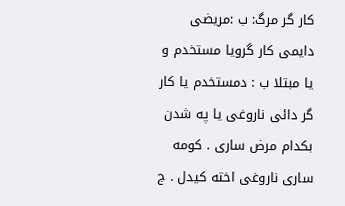کار گر مرگ: ب :مریضی دایمی کار گرویا مستخدم و یا مبتلا ب : دمستخدم یا کار گر دائی ناروغی یا په شدن بکدام مرض ساری . کومه ساری ناروغی اخته كيدل . ج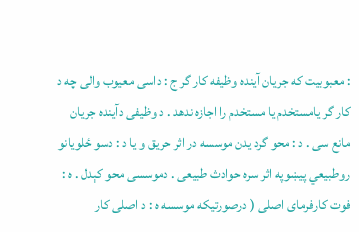: معبوبیت که جریان آینده وظیفه کار گر ج : داسی معیوب والی چه د کار گر یامستخدم یا مستخدم را اجازه ندهد . د وظیفی دآينده جریان مانع سی . د : محو گرد یدن موسسه در اثر حریق و یا د : دسو ځلويانو روطبيعي پیښوپه اثر سره حوادث طبیعی . دموسسی محو کېدل . ه : فوت کارفرمای اصلی ( درصورتیکه موسسه ه : د اصلی کار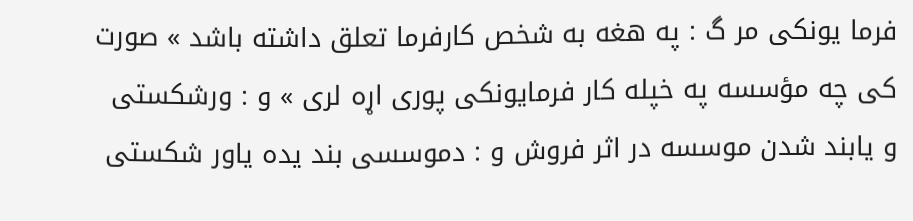فرما یونکی مر گ : په هغه به شخص کارفرما تعلق داشته باشد » صورت کی چه مؤسسه په خپله کار فرمايونکی پوری اړه لری » و : ورشکستی و یابند شدن موسسه در اثر فروش و : دموسسی بند يده یاور شکستی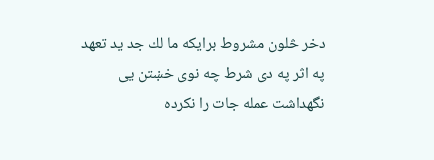دخر څلون مشروط برایکه ما لك جد يد تعهد په اثر په دی شرط چه نوی خښتن یی نگهداشت عمله جات را نکرده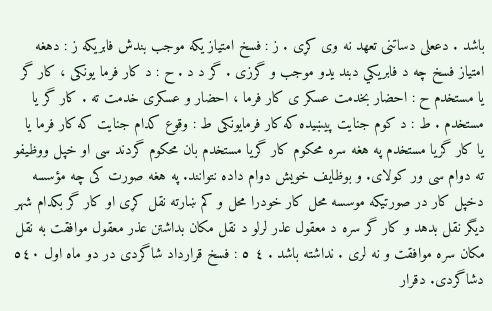باشد . دععلی دساتنی تعهد نه وی کړی . ز : فسخ امتیاز یکه موجب بندش فابریکه ز : دهغه امتیاز فسخ چه د فابريكي دبند يدو موجب و گرزی . گر د د . ح : د کار فرما یونکی ، کار گر یا مستخدم ح : احضار بخدمت عسكر ی کار فرما ، احضار و عسکری خدمت ته . کار گر یا مستخدم . ط : د کوم جنایت پیښیده که کار فرمایونکی ط : وقوع کدام جنایت که کار فرما یا یا کار گریا مستخدم په هغه سره محکوم کار گریا مستخدم بان محکوم گردند سی او خپل ووظیفو ته دوام سی ور کولای. و بوظایف خویش دوام داده نتوانند. په هغه صورت کی چه مؤسسه دخپل کار در صورتیکه موسسه محل کار خودرا محل و کم ښارته نقل کړی او کار گر بکدام شهر دیگر نقل بدهد و کار گر سره د معقول عذر لرلو د نقل مکان بداشتن عذر معقول موافقت به نقل مکان سره موافقت و نه لری . نداشته باشد . ٤ ٥ : فسخ قرارداد شاگردی در دو ماه اول ٥٤٠ دشاگردی. دقرار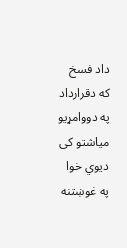داد فسخ که دقرارداد په دووامړيو مياشتو کی دیوي خوا په غوښتنه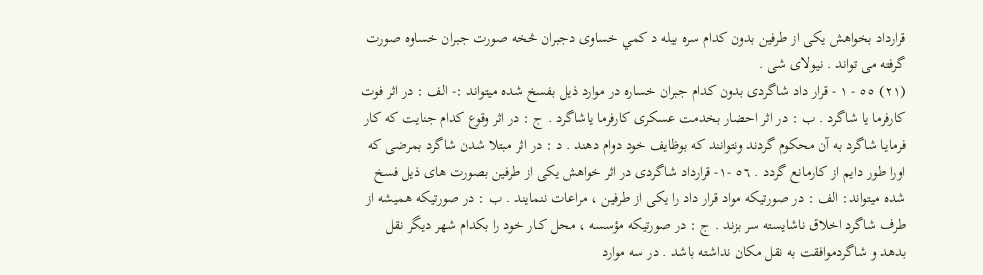قرارداد بخواهش یکی از طرفین بدون کدام سره بيله د كمي خساوی دجبران څخه صورت جبران خساوه صورت گرفته می تواند . نیولای شی .
(۲۱) ٥٥ - ١ - قرار داد شاگردی بدون کدام جبران خساره در موارد ذیل بفسخ شده میتواند :- الف : در اثر فوت کارفرما یا شاگرد . ب : در اثر احضار بخدمت عسکری کارفرما یاشاگرد . ج : در اثر وقوع کدام جنایت که کار فرمایـا شاگرد به آن محکوم گردند ونتوانند که بوظایف خود دوام دهند . د : در اثر مبتلا شدن شاگرد بمرضی که اورا طور دایم از کارمانع گردد . ٥٦ -١- قرارداد شاگردی در اثر خواهش یکی از طرفین بصورت های ذیل فسخ شده میتواند: الف : در صورتیکه مواد قرار داد را یکی از طرفین ، مراعات ننمایند . ب : در صورتیکه همیشه از طرف شاگرد اخلاق ناشایسته سر بزند . ج : در صورتیکه مؤسسه ، محل کــار خود را بکدام شهر دیگر نقل بدهد و شاگردموافقت به نقل مکان نداشته باشد . در سه موارد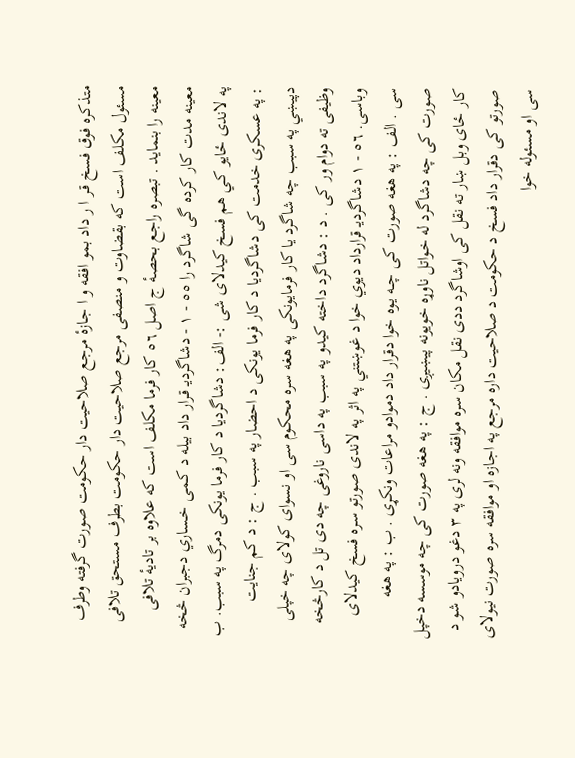متذکره فوق فسخ قـر ا ر داد بمو افقه و ا جـازهٔ مرجع صلاحیت دار حکومت صورت گرفته وطرف مسئول مکلف است که بقضاوت و منصفی مرجع صلاحیت دار حکومت بطرف مستحق تلافی معینه را بنماید . تبصره راجع بحصهٔ ج اصل ٥٦ کار فرما مکلف است که علاوه بر تادیهٔ تلافی معینه مدت کار کرده گی شاگرد را ٥٥ - ١ - دشاگردیـ قـرار داد بیله د کـمـی خـساري دجبران څخه په لاندی ځايو کـي هم فسخ کیدلای شی :- الف: دشاگردیا د کار فرما یونکی دمرگ په سبب. ب : په عسکری خدمت کی دشاگردیا د کار فرما يونکی د احضار په سبب . ج : د کم جنایت دپیښي په سبب چه شاگرد یا کار فرمایونکی په هغه سره محکوم سی او نسوای کولای چه خپلی وظیفی ته دوام ور کی . د : دشاگرد داخته کیدو په سبب په داسی ناروغی چه دی تل د کارڅخه وباسی. ٥٦ - ١ دشاگردیـ قرارداد ديوي خوا د غوښتني په اثر په لاندی صورتو سـره فسخ کیدلای سی . الف : په هغه صورت کـی چــه یـوه خوا دقرار داد دموادو مراعات ونکړی . ب : په هغه صورت کی چه دشاگرد له خـواتل ناوړه خويونه پيښيږی . ج : په هغه صورت کی چه موسسه دخپل کار ځای وبل ښار ته نقل کی اوشاگرد ددی نقل مکان سره موافقه ونه لری په ۳ دغو درویادو شو د صورتو کی دقرار داد فسخ د حکومت د صلاحیت داره مرجع په اجازه او موافقه سره صورت نیولای سی او مسئوله خوا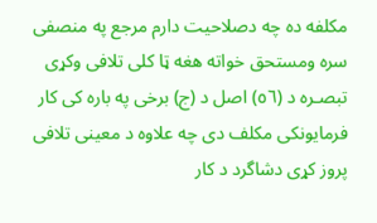مکلفه ده چه دصلاحیت دارم مرجع په منصفی سره ومستحق خواته هغه ټا کلی تلافی وکړی تبصـره د (٥٦) اصل د (ج) برخی په باره کی کار فرمایونکی مکلف دی چه علاوه د معینی تلافی پروز کړی دشاگرد د کار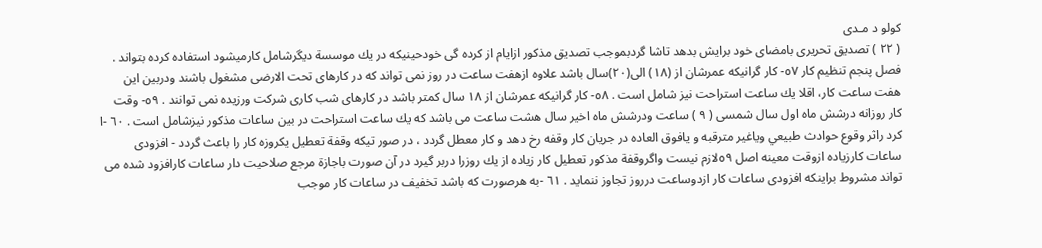کولو د مـدی
( ٢٢ ) تصدیق تحریری بامضای خود برایش بدهد تاشا گردبموجب تصدیق مذکور ازایام از کرده گی خودحینیکه در يك موسسة ديگرشامل کارمیشود استفاده کرده بتواند . فصل پنجم تنظیم کار ٥٧- کار گرانیکه عمرشان از (١٨) الی(٢٠)سال باشد علاوه ازهفت ساعت در روز نمی تواند که در کارهای تحت الارضی مشغول باشند ودربین این هفت ساعت کار، اقلا يك ساعت استراحت نیز شامل است . ٥٨- کار گرانیکه عمرشان از ١٨ سال کمتر باشد در کارهای شب کاری شرکت ورزیده نمی توانند . ٥٩- وقت کار روزانه درشش ماه اول سال شمسی ( ٩ ) ساعت ودرشش ماه اخير سال هشت ساعت می باشد كه يك ساعت استراحت در بين ساعات مذکور نیزشامل است . ٦٠ -ا کرد راثر وقوع حوادث طبيعي وياغير مترقبه و یافوق العاده در جریان کار وقفه رخ دهد و کار معطل گردد ، در صور تیکه وقفة تعطیل يكروزه کار را باعث گردد - افزودی ساعات کارزیاده ازوقت معینه اصل ٥٩لازم نیست واگروقفة مذکور تعطیل کار زیاده از يك روزرا دربر گیرد در آن صورت باجازة مرجع صلاحیت دار ساعات کارافزود شده می تواند مشروط براینکه افزودی ساعات کار ازدوساعت درروز تجاوز ننماید . ٦١ -به هرصورت که باشد تخفیف در ساعات کار موجب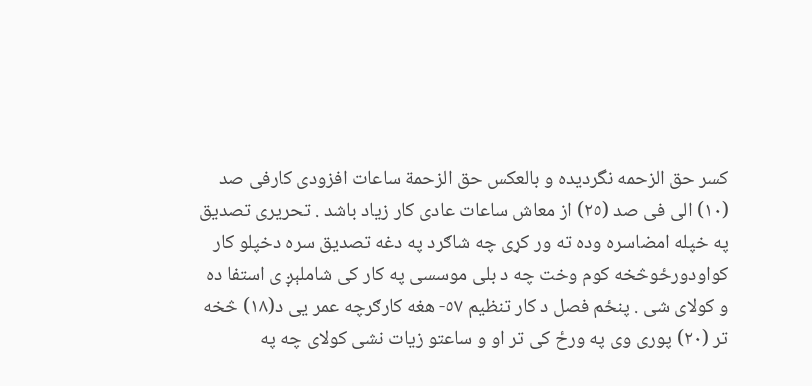كسر حق الزحمه نگردیده و بالعکس حق الزحمة ساعات افزودی کارفی صد (١٠) الی فی صد (٢٥) از معاش ساعات عادی کار زیاد باشد . تحریری تصدیق په خپله امضاسره وده ته ور کړی چه شاګرد په دغه تصدیق سره دخپلو کار کواودورځوڅخه کوم وخت چه د بلی موسسی په کار کی شاملېږ ی استفا ده و کولای شی . پنځم فصل د کار تنظيم ٥٧- هغه کارګرچه عمر یی د(١٨) څخه تر (٢٠) پوری وی په ورځ کی تر او و ساعتو زیات نشی کولای چه په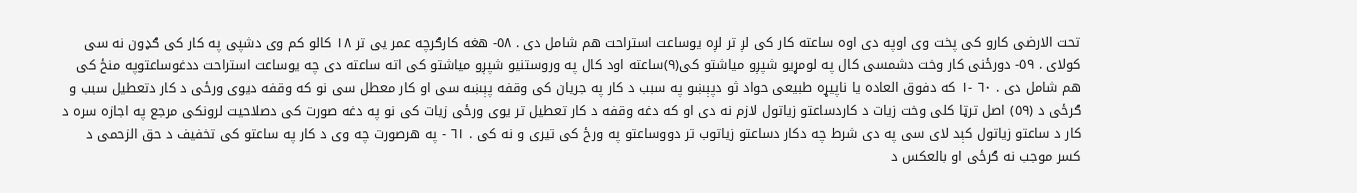تحت الارضی کارو کی پخت وی اوپه دی اوه ساعته کار کی لږ تر لږه یوساعت استراحت هم شامل دی . ٥٨- هغه کارګرچه عمر یی تر ١٨ کالو کم وی دشپی په کار کی ګډون نه سی کولای . ٥٩- دورځنی کار وخت دشمسی کال په لومړیو شپږو میاشتو کی(٩)ساعته اود کال په وروستنیو شپږو میاشتو کی اته ساعته دی چه یوساعت استراحت ددغوساعتوپه منځ کی هم شامل دی . ٦٠ -١ که دفوق العاده یا ناپیړه طبیعی حواد ثو دپېښو په سبب د کار په جریان کی وقفه پېښه سی او کار معطل سی نو که وقفه دیوی ورځی د کار دتعطیل سبب و ګرځی د (٥٩) اصل ترټا کلی وخت زیات د کاردساعتو زیاتول لازم نه دی او که دغه وقفه د کار تعطیل تر یوی ورځی زیات کی نو په دغه صورت کی دصلاحیت لرونکی مرجع په اجازه سره د کار د ساعتو زياتول کېد لای سی په دی شرط چه دکار دساعتو زياتوب تر دووساعتو په ورځ کی تیری و نه کی . ٦١ - په هرصورت چه وی د کار په ساعتو کی تخفیف د حق الزحمی د کسر موجب نه ګرځی او بالعکس د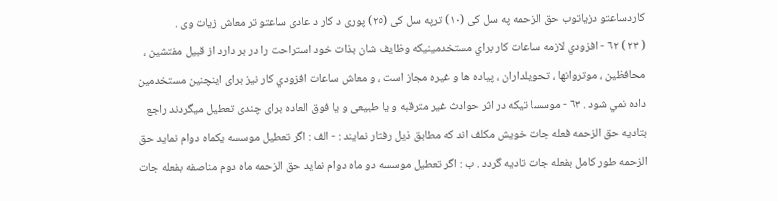کاردساعتو دزياتوب حق الزحمه په سل کی (١٠) ترپه سل کی (٢٥) پوری د کار د عادی ساعتو تر معاش زیات وی .
( ٢٣ ) ٦٢ - افزودي لازمه ساعات كار براي مستخدمينيكه وظایف شان بذات خود استراحت را در بر دارد از قبیل مفتشین ، محافظین ، موتروانها ، تحویلداران ، پیاده ها و غیره مجاز است ، و معاش ساعات افزودي کار نیز برای اینچنین مستخدمین داده نمي شود . ٦٣ - موسسا تيكه در اثر حوادث غير مترقبه و یا طبیعی و یا فوق العاده برای چندی تعطیل میگردند راجع بتاديه حق الزحمه فعله جات خویش مکلف اند که مطابق ذیل رفتار نمایند : - الف : اگر تعطیل موسسه یکماه دوام نماید حق الزحمه طور كامل بفعله جات تادیه گردد . ب : اگر تعطیل موسسه دو ماه دوام نماید حق الزحمه ماه دوم مناصفه بفعله جات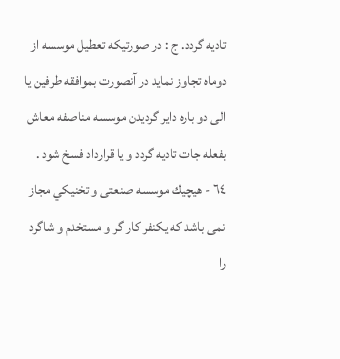تادیه گردد. ج : در صورتيكه تعطیل موسسه از دوماه تجاوز نماید در آنصورت بموافقه طرفین یا الی دو باره دایر گردیدن موسسه مناصفه معاش بفعله جات تادیه گردد و یا قرارداد فسخ شود . ٦٤ - هيچيك موسسه صنعتی و تخنيكي مجاز نمی باشد که یکنفر کار گر و مستخدم و شاگرد را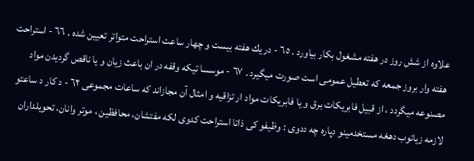علاوه از شش روز در هفته مشغول بکار بیاورد . ٦٥ - در يك هفته بیست و چهار ساعت استراحت متواتر تعیین شده . ٦٦ - استراحت هفته وار بروز جمعه که تعطیل عمومی است صورت میگیرد . ٦٧ - موسسا تیکه وقفه در ان باعث زیان و یا ناقص گردیدن مواد مصنوعه میگردد ، از قبیل فابریکات برق و یا فابریکات مواد ار تزاقیه و امثال آن مجازاند که ساعات مجموعی ٦٢ - د کار د ساعتو لازمه زياتوب دهغه مستخدمینو دپاره چه ددوی : وظیفو کی ذاتا استراحت کدوی لکه مفتشان، محافظین ، موتر وانان، تحویلداران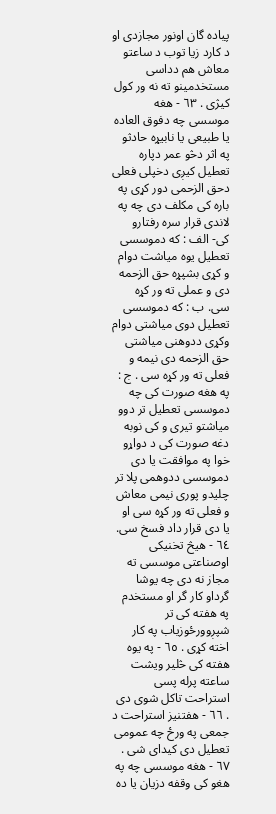پیاده گان اونور مجازدی او د کارد زيا توب د ساعتو معاش هم دداسی مستخدمينو ته نه ور کول کیژی . ٦٣ - هغه موسسی چه دفوق العاده یا طبیعی یا نابیړه حادثو په اثر دڅو عمر دپاره تعطیل کیږی دخپلی فعلی دحق الزحمی دور کړی په باره کی مکلف دی چه په لاندی قرار سره رفتارو کی- الف : که دموسسی تعطیل یوه میاشت دوام و کړی بشپړه حق الزحمه دی و عملی ته ور کړه سی. ب : که دموسسی تعطیل دوی میاشتی دوام وکړی ددوهنی میاشتی حق الزحمه دی نیمه و فعلی ته ور کړه سی . ج : په هغه صورت کی چه دموسسی تعطیل تر دوو میاشتو تیری و کی نوبه دغه صورت کی د دواړو خوا په موافقت یا دی دموسسی ددوهمی پلا تر چلیدو پوری نیمی معاش و فعلی ته ور کړه سی او یا دی قرار داد فسخ سی. ٦٤ - هیڅ تخنیکی اوصناعتی موسسی ته مجاز نه دی چه یوشا گرداو کار گر او مستخدم په هفته کی تر شپږوورځوزیاب په کار اخته کړی . ٦٥ - په یوه هفته کی څلیر ویشت ساعته پرله پسی استراحت تاکل شوی دی . ٦٦ - هفتنیز استراحت د جمعی په ورځ چه عمومی تعطیل دی کیدای شی . ٦٧ - هغه موسسی چه په هغو کی وقفه دزیان یا ده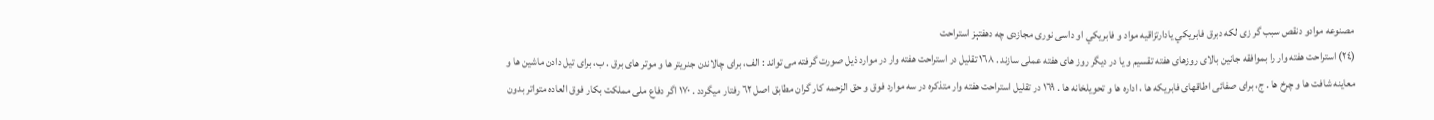مصنوعه موادو دنقص سبب گر زی لکه دبرق فابريكي يادارتزاقیه مواد و فابریکي او داسی نوری مجازدی چه دهفتېز استراحت
(٢٤) استراحت هفته وار را بموافقه جانین بالای روزهای هفته تقسیم و یا در دیگر روز های هفته عملی سازند . ١٦٨ تقلیل در استراحت هفته وار در موارد ذیل صورت گرفته می تواند : الف، برای چالاندن جنریتر ها و موتر های برق . ب، برای تیل دادن ماشین ها و معاینه شافت ها و چرخ ها . ج، برای صفائی اطاقهای فابریکه ها ، اداره ها و تحویلخانه ها . ١٦٩ در تقلیل استراحت هفته وار متذکره در سه موارد فوق و حق الزحمه کار گران مطابق اصل ٦٢ رفتار میگردد . ١٧٠ اگر دفاع ملی مملکت بکار فوق العاده متواتر بدون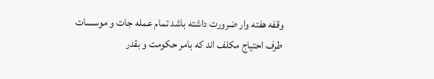وقفه هفته وار ضرورت داشته باشد تمام عمله جات و موسسات طرف احتیاج مکلف اند که بامر حکومت و بقدر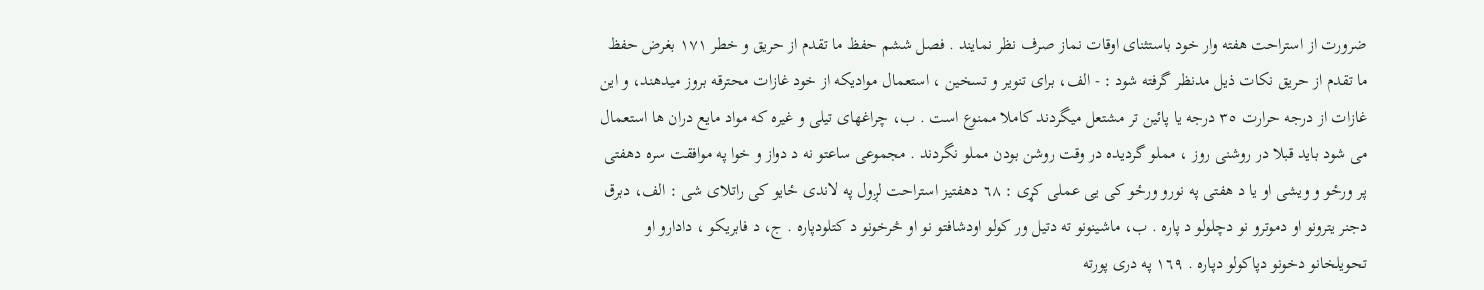ضرورت از استراحت هفته وار خود باستثنای اوقات نماز صرف نظر نمایند . فصل ششم حفظ ما تقدم از حریق و خطر ١٧١ بغرض حفظ ما تقدم از حریق نکات ذیل مدنظر گرفته شود : - الف، برای تنویر و تسخین ، استعمال موادیکه از خود غازات محترقه بروز میدهند، و این غازات از درجه حرارت ٣٥ درجه یا پائین تر مشتعل میگردند کاملا ممنوع است . ب، چراغهای تیلی و غیره که مواد مایع دران ها استعمال می شود باید قبلا در روشنی روز ، مملو گردیده در وقت روشن بودن مملو نگردند . مجموعی ساعتو نه د دواز و خوا په موافقت سره دهفتی پر ورځو و ویشی او یا د هفتی په نورو ورځو کی یی عملی کړی : ٦٨ دهفتیز استراحت لږول په لاندی ځایو کی راتلای شی : الف، دبرق دجنر یترونو او دموترو نو دچلولو د پاره . ب، ماشینونو ته دتیل ور کولو اودشافتو نو او څرخونو د کتلودپاره . ج، د فابریکو ، دادارو او تحویلخانو دخونو دپاکولو دپاره . ١٦٩ په دری پورته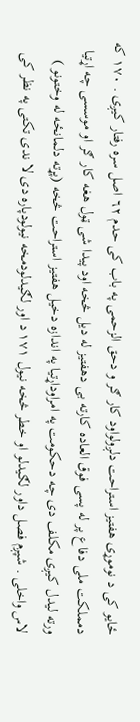ځایو کی د نوموړی هفتیز استراحت دلږولواود کار ګر و دحق الزحمی په باب کی حدم ٦٢ اصل سره رفتار کیږی . ١٧٠ که دمملکت ملی دفاع پر له پسی فوق العاده کارته بی دهفتیز له دیل څخه اود پیدا شی ټول هغه کار ګر او موسسی چه اړتیا ورته لیدل کیږی مکلف دی چه دحکومت په امراوداړتیا په اندازه دخیل هفتیز استراحت څخه (پړته دلمانځه له وختونو ) لاس واخلی . شپږم فصل داور لګیدلو او خطر څخه نیول ١٧١ د اور لګیدلودمخه نیولودپاره دی لا ندی تکتی په نظر کی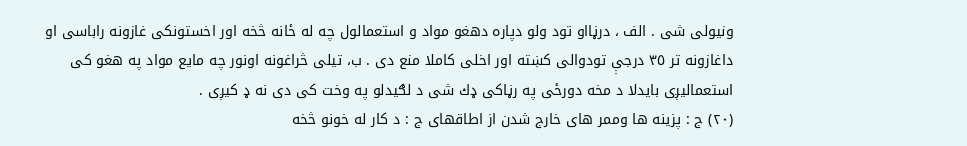ونیولی شی . الف ، درڼااو تود ولو دپاره دهغو مواد و استعمالول چه له ځانه څخه اور اخستونکی غازونه راباسی او داغازونه تر ٣٥ درجې تودوالی کښته اور اخلی کاملا منع دی . ب، تیلی څراغونه اونور چه مایع مواد په هغو کی استعمالیږی بایدلا د مخه دورځی په رڼاکی ډك شی د لګیدلو په وخت کی دی نه ډ کیږی .
(٢٠) ج : پزینه ها وممر های خارج شدن از اطاقهای ج : د كار له خونو څخه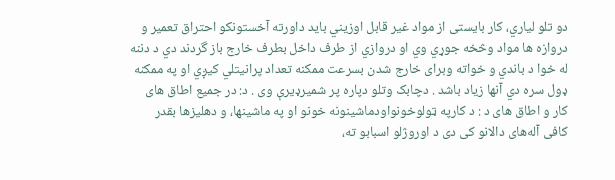دو تلو لياري، كار بایستی از مواد غیر قابل اوزيني بايد داورته آخستونکو احتراق تعمیر و دروازه ها مواد وڅخه جوړي وي او دروازي از طرف داخل بطرف خارج باز گردند دي د دننه له خوا د باندي و خواته وبرای خارج شدن بسرعت ممکنه تعداد پرانيتلي کيږي او په ممکنه ډول سره دي آنها زیاد باشد . دچابک وتلو دپاره پر شميرډيرې وی . د: در جمیع اطاق های کار و اطاق های د : د کارپه ټولوخونواودماشینونه خونو او په ماشینها، و دهلیزها بقدر کافی آله‌های دالانو کی دی د اوروژلو اسبابو ته،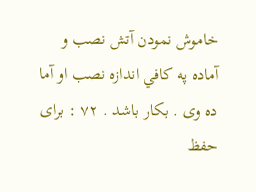خاموش نمودن آتش نصب و آماده په كافي اندازه نصب او آما ده وی . بكار باشد . ٧٢ : برای حفظ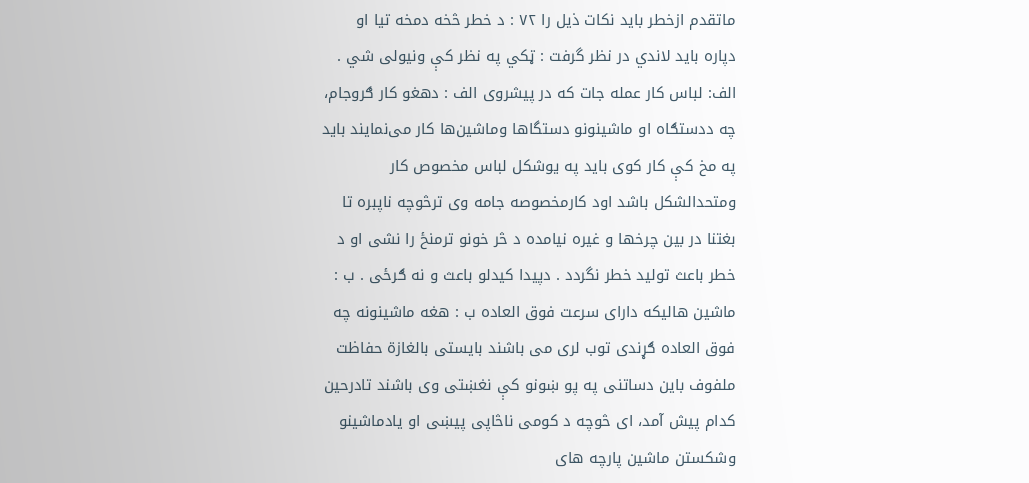ماتقدم ازخطر باید نکات ذیل را ٧٢ : د خطر څخه دمخه تيا او دپاره بايد لاندي در نظر گرفت : ټکي په نظر کې ونيولى شي . الف: لباس كار عمله جات که در پیشروی الف : دهغو کار ګروجام، چه ددستګاه او ماشينونو دستگاها وماشين‌ها کار می‌نمايند باید په مخ كې کار کوی باید په يوشکل لباس مخصوص كار ومتحدالشکل باشد اود کارمخصوصه جامه وی ترڅوچه ناپبره تا بغتنا در بین چرخها و غیره نیامده د څر خونو ترمنځ را نشی او د خطر باعث توليد خطر نگردد . دپیدا کیدلو باعث و نه ګرځی . ب : ماشين هالیکه دارای سرعت فوق العاده ب : هغه ماشينونه چه فوق العاده ګړندى توب لری می باشند بایستى بالغازة حفاظت ملفوف باين دساتنی په پو ښونو كې نغښتی وی باشند تادرحين كدام پيش آمد، ای څوچه د کومی ناڅاپی پیښی او یادماشينو وشکستن ماشین پارچه های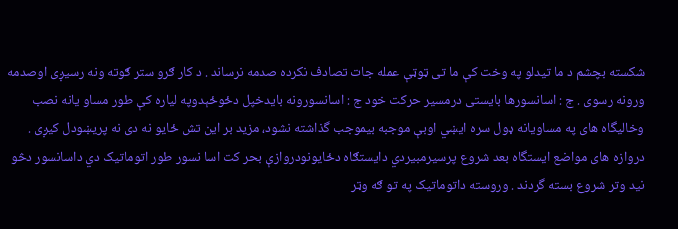شکسته بچشم د ما تيدلو په وخت كې ما تی ټوټې عمله جات تصادف نکرده صدمه نرساند . د کار ګرو ستر ګوته ونه رسيږی اوصدمه ورونه رسوی . ج : اسانسورها بایستی درمسیر حرکت خود ج : اسانسورونه بایدخپل دځوځېدوپه لياره كې طور مساو یانه نصب وخالیگاه های په مساويانه ډول سره ايښي اوبې موجبه بیموجب گذاشته نشود، مزید بر این تش ځايو نه دی نه پريښودل کيږی . دروازه های مواضع ایستگاه بعد شروع پرسيرمبيردي دايستګاه دځايونودروازې بحر كت اسا نسور طور اتوماتیک دي داسانسور دڅو نيد وتر شروع بسته گردند . وروسته داتوماتیک په تو ګه وټر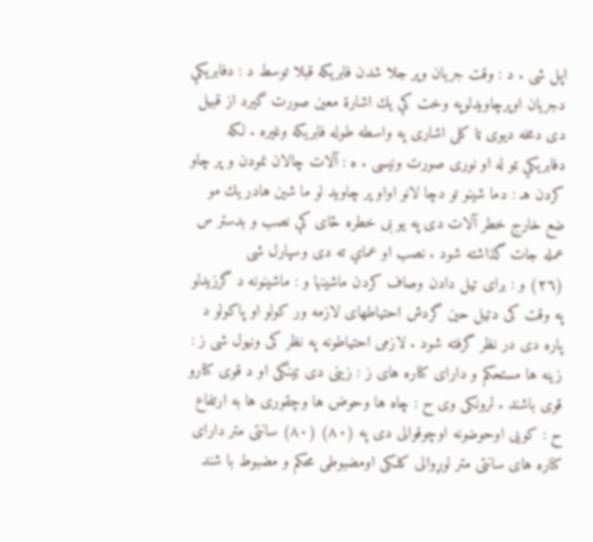اپل شی . د : وقت جریان وپر جلا شدن فابریکه قبلا توسط د : دفابريکې دجریان اوپرچاويدلوپه وخت كې يك اشارة معين صورت گيرد از قبيل دی دمخه دیوی ټا کلی اشاری په واسطه طوله فابريكه وغيره . لکه دفابريكي ټو له او نوری صورت ونیسی . ه : آلات چالان نمودن و پر چاو کردن هـ : دما شينو تو دچا لانو اواو پر چاوید لو ما شين هادر يك مو ضع خارج خطر آلات دی په یو بی خطره ځاى کې نصب و بدستر س عمله جات گذاشته شود . نصب او عماي ته دی وسپارل شی
(٢٦) و : برای تیل دادن وصاف کردن ماشینها و : ماشینونه د گرزیدلو په وقت کی دتیل حین گردش احتیاطهای لازمه ور کولو او پاکولو د پاره دی در نظر گرفته شود . لازمی احتیاطونه په نظر کی ونیول شی ز : زینه ها مستحکم و دارای کناره های ز : زینی دی ټینگی او د قوی کنارو قوی باشند . لرونکی وی ح : چاه ها وحوض ها وچقوری ها به ارتفاع ح : کویی اوحوضونه اوچوقوالی دی په (٨٠) (٨٠) سانتی متر دارای کناره های سانتی متر لوړوالی کلکی اومضبوطی محکم و مضبوط با شند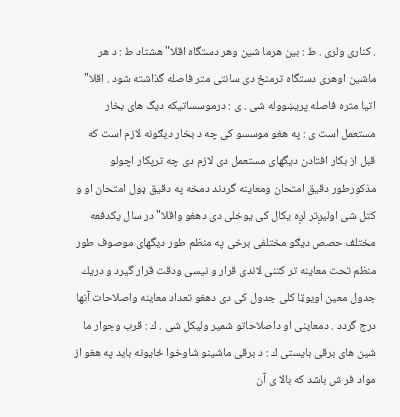. کناری ولری . ط : بین هرما شین وهر دستگاه اقلا" هشتاد ط : د هر ماشین اوهری دستگاه ترمنځ دی سانتی متر فاصله گذاشته شود . اقلا" اتیا متره فاصله پریښووله شی . ی : درموسساتیکه دیگ های بخار مستعمل است ی : په هغو موسسو کی چه د بخار دیګونه لازم است که قبل از بکار افتادن دیگهای مستعمل دی لازم دی چه ترپکار اچولو مذکورطور دقیق امتحان ومعاینه گردند دمخه په دقیق ډول امتحان او و کتل شی اولیږتر لږه یکال کی یوخلی دی دهغو واقلا" در سال یکدفعه مختلف حصص دیګو مختلفی برخی په منظم طور دیگهای موصوف طور منظم تحت معاینه تر کتنی لاندی قرار و نیسی ودقت قرار گیرد و دريك جدول معين اویوټا کلی جدول کی دی دهغو تعداد معاینه واصلاحات آنها درج گردد . دمعاینی او داصلاحاتو شمير وليکل شی . ك : قرب وجوار ما شین های برقی بایستی ك : د برقی ماشينو شاوخوا ځايونه بايد په هغو از مواد فر ش باشد که بالا ی آن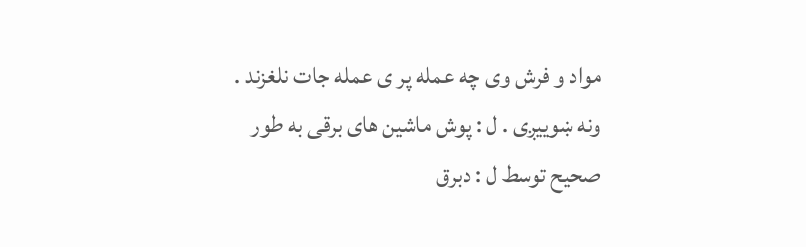مواد و فرش وی چه عمله پر ی عمله جات نلغزند . ونه ښوييږی . ل : پوش ماشین های برقی به طور صحیح توسط ل : دبرق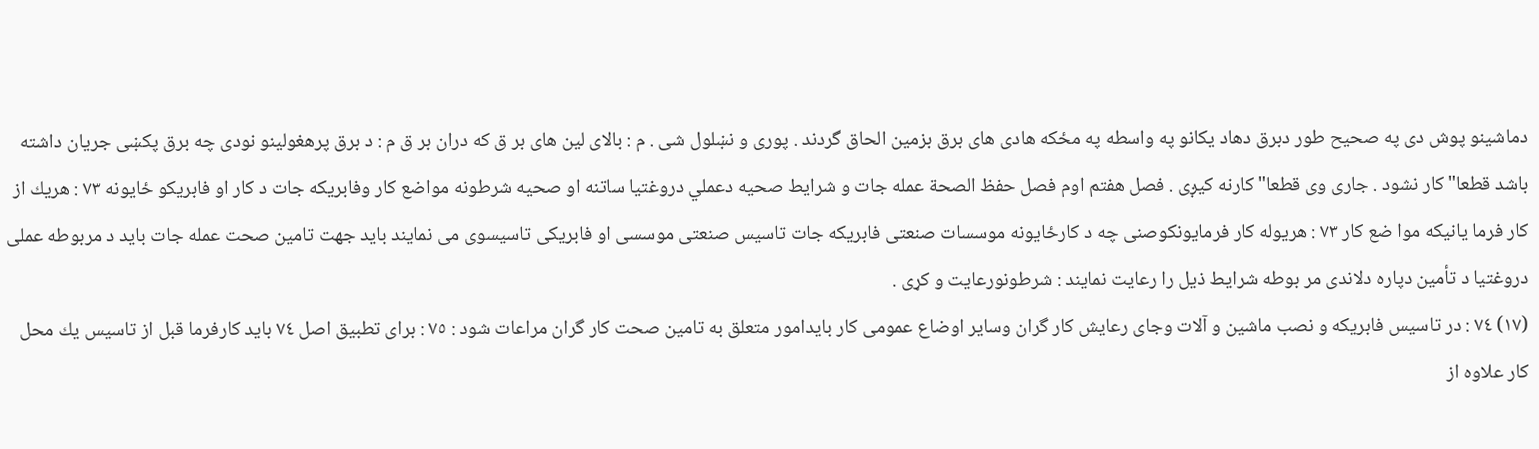دماشینو پوش دی په صحیح طور دبرق دهاد یکانو په واسطه په مځکه هادی های برق بزمین الحاق گردند . پوری و نښلول شی . م : بالای لین های بر ق که دران بر ق م : د برق پرهغولینو نودی چه برق پکښی جریان داشته باشد قطعا" کار نشود . جاری وی قطعا" کارنه کیږی . فصل هفتم اوم فصل حفظ الصحة عمله جات و شرایط صحيه دعملي دروغتیا ساتنه او صحيه شرطونه مواضع كار وفابریکه جات د کار او فابریکو ځايونه ٧٣ : هريك از كار فرما یانیکه موا ضع كار ٧٣ : هریوله کار فرمایونکوصنی چه د کارځایونه موسسات صنعتی فابریکه جات تاسیس صنعتی موسسی او فابریکی تاسیسوی می نمایند باید جهت تامین صحت عمله جات باید د مربوطه عملی دروغتیا د تأمین دپاره دلاندی مر بوطه شرایط ذیل را رعایت نمایند : شرطونورعایت و کړی .
(۱۷) ٧٤ : در تاسیس فابریکه و نصب ماشین و آلات وجای رعایش کار گران وسایر اوضاع عمومی کار بایدامور متعلق به تامین صحت کار گران مراعات شود : ٧٥ : برای تطبيق اصل ٧٤ باید کارفرما قبل از تاسيس يك محل كار علاوه از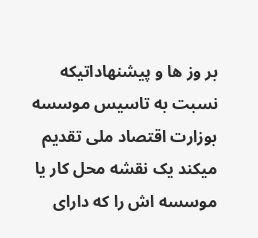بر وز ها و پیشنهاداتیکه نسبت به تاسیس موسسه بوزارت اقتصاد ملی تقدیم میکند یک نقشه محل کار یا موسسه اش را که دارای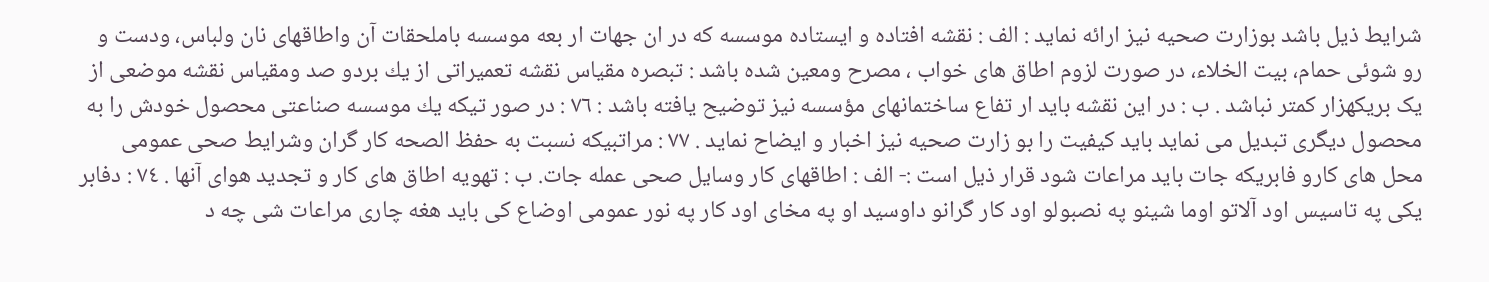شرایط ذیل باشد بوزارت صحیه نیز ارائه نماید : الف : نقشه افتاده و ايستاده موسسه که در ان جهات ار بعه موسسه باملحقات آن واطاقهای نان ولباس، ودست و رو شوئی حمام، بیت الخلاء، در صورت لزوم اطاق های خواب ، مصرح ومعین شده باشد : تبصره مقیاس نقشه تعمیراتی از يك بردو صد ومقياس نقشه موضعی از یک بریکهزار کمتر نباشد . ب : در این نقشه باید ار تفاع ساختمانهای مؤسسه نیز توضیح یافته باشد : ٧٦ : در صور تیکه يك موسسه صناعتی محصول خودش را به محصول دیگری تبدیل می نماید باید کیفیت را بو زارت صحیه نیز اخبار و ايضاح نماید . ۷۷ : مراتبیکه نسبت به حفظ الصحه کار گران وشرایط صحی عمومی محل های کارو فابریکه جات باید مراعات شود قرار ذیل است :- الف : اطاقهای کار وسایل صحی عمله جات. ب : تهويه اطاق های کار و تجدید هوای آنها . ٧٤ : دفابر یکی په تاسیس اود آلاتو اوما شينو په نصبولو اود کار گرانو داوسيد او په مخای اود کار په نور عمومی اوضاع کی باید هغه چاری مراعات شی چه د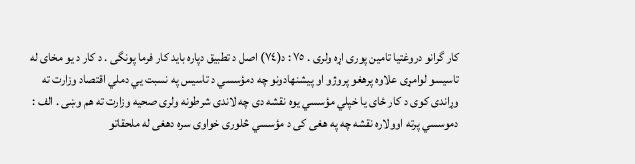کار گرانو دروغتیا تامین پوری اړه ولری . ٧٥ : د(٧٤) اصل د تطبیق دپاره باید کار فرما پونگی . د کار د یو مخای له تاسيسو لوامړی علاوه پرهغو پروژو او پیشنهادونو چه دمؤسسي د تاسیس په نسبت يي دملي اقتصاد وزارت ته وړاندی کوی د کار ځای يا خپلي مؤسسي يوه نقشه دی چه لاندی شرطونه ولری صحیه وزارت ته هم وښی . الف : دموسسي پرته اوولاره نقشه چه په هغی کی د مؤسسي څلوری خواوی سره دهغی له ملحقاتو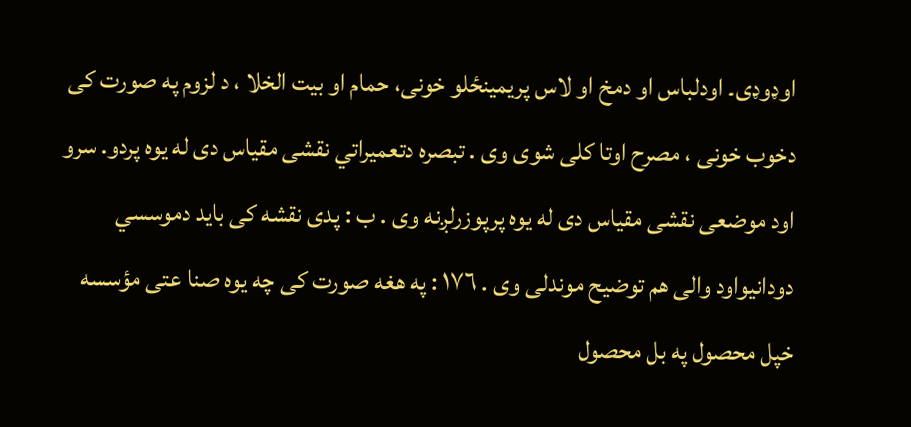اوډوډی۔ اودلباس او دمخ او لاس پریمینځلو خونی، حمام او بيت الخلا ، د لزوم په صورت کی دخوب خونی ، مصرح اوتا کلی شوی وی . تبصره دتعميراتي نقشی مقیاس دی له یوه پردو. سرو اود موضعی نقشی مقیاس دی له یوه پرپوزرلږنه وی . ب : پدی نقشه کی باید دموسسي دودانيواود والی هم توضیح موندلی وی . ١٧٦ : په هغه صورت کی چه یوه صنا عتی مؤسسه خپل محصول په بل محصول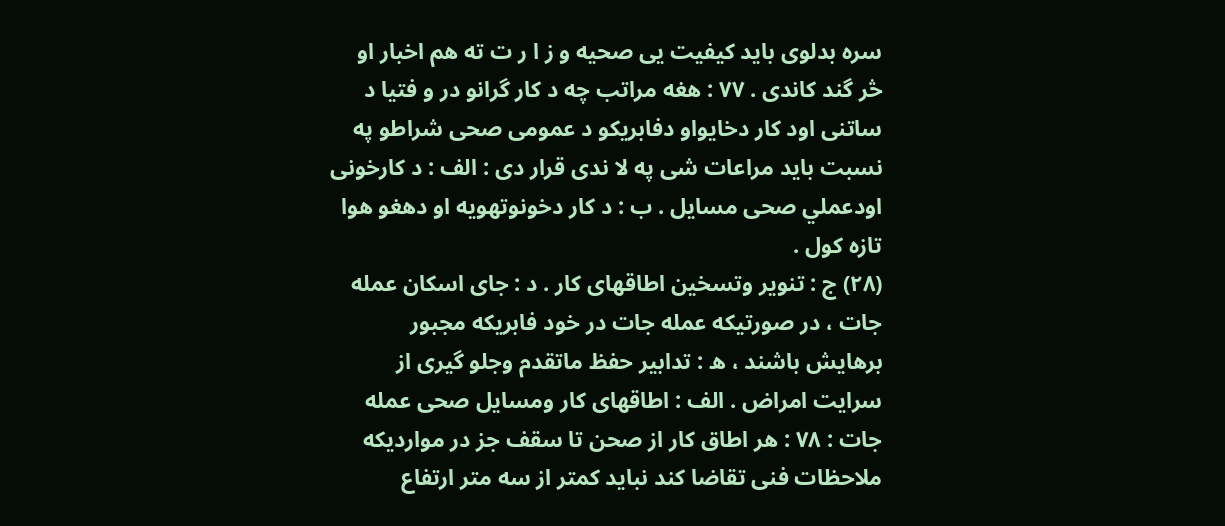سره بدلوی باید کیفیت یی صحیه و ز ا ر ت ته هم اخبار او څر گند کاندی . ۷۷ : هغه مراتب چه د کار گرانو در و فتیا د ساتنی اود کار دخایواو دفابریکو د عمومی صحی شراطو په نسبت باید مراعات شی په لا ندی قرار دی : الف : د کارخونی اودعملي صحی مسايل . ب : د کار دخونوتهویه او دهغو هوا تازه کول .
(۲۸) ج : تنویر وتسخین اطاقهای کار . د : جای اسکان عمله جات ، در صورتیکه عمله جات در خود فابریکه مجبور برهایش باشند ، ه : تدابیر حفظ ماتقدم وجلو گیری از سرایت امراض . الف : اطاقهای کار ومسایل صحی عمله جات : ۷۸ : هر اطاق کار از صحن تا سقف جز در مواردیکه ملاحظات فنی تقاضا کند نباید کمتر از سه متر ارتفاع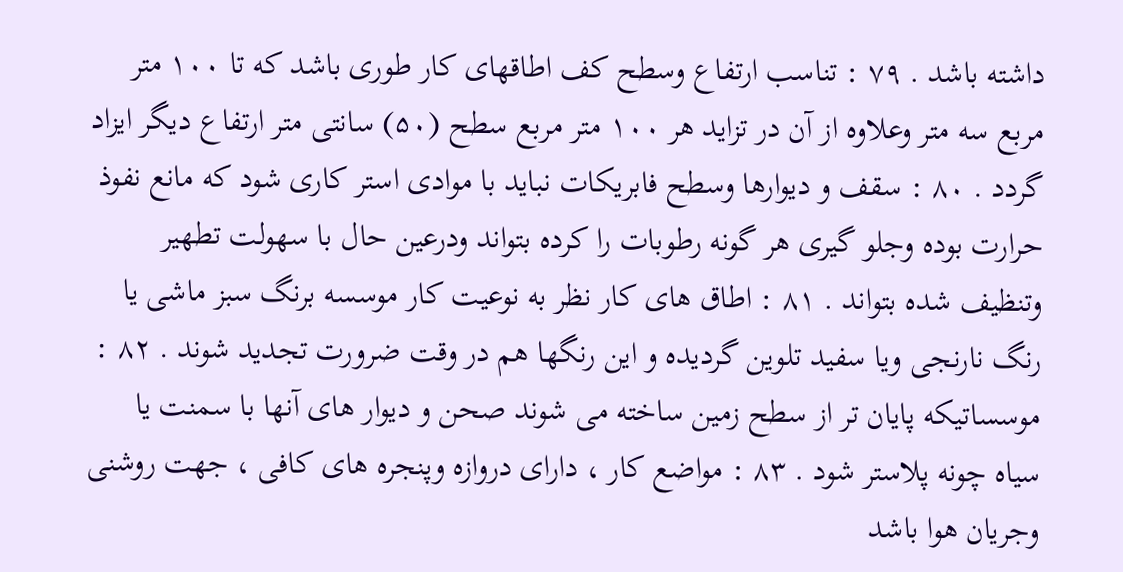داشته باشد . ۷۹ : تناسب ارتفاع وسطح کف اطاقهای کار طوری باشد که تا ۱۰۰ متر مربع سه متر وعلاوه از آن در تزاید هر ۱۰۰ متر مربع سطح (۵۰) سانتی متر ارتفاع دیگر ایزاد گردد . ۸۰ : سقف و دیوارها وسطح فابریکات نباید با موادی استر کاری شود که مانع نفوذ حرارت بوده وجلو گیری هر گونه رطوبات را کرده بتواند ودرعین حال با سهولت تطهیر وتنظیف شده بتواند . ۸۱ : اطاق های کار نظر به نوعیت کار موسسه برنگ سبز ماشی یا رنگ نارنجی ویا سفید تلوین گردیده و این رنگها هم در وقت ضرورت تجدید شوند . ۸۲ : موسساتیکه پایان تر از سطح زمین ساخته می شوند صحن و دیوار های آنها با سمنت یا سیاه چونه پلاستر شود . ۸۳ : مواضع کار ، دارای دروازه وپنجره های کافی ، جهت روشنی وجریان هوا باشد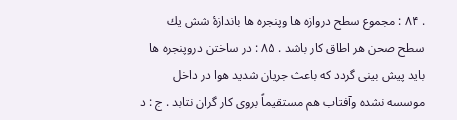. ۸۴ : مجموع سطح دروازه ها وپنجره ها باندازۀ شش يك سطح صحن هر اطاق کار باشد . ۸۵ : در ساختن دروپنجره ها باید پیش بینی گردد که باعث جریان شدید هوا در داخل موسسه نشده وآفتاب هم مستقیماً بروی کار گران نتابد . ج : د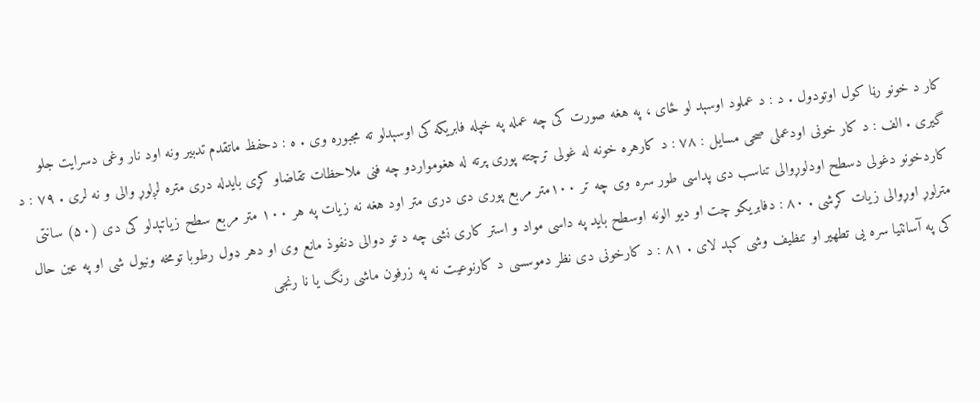کار د خونو رڼا كول اوتودول . د : د عملود اوسېد لو ځای ، په هغه صورت کی چه عمله په خپله فابریکه کی اوسېدلو ته مجبوره وی . ه : دحفظ ماتقدم تدبير ونه اود نار وغی دسرایت جلو گیری . الف : د کار خونی اودعملی صحی مسایل : ۷۸ : د کارهره خونه له غولی ترچته پوری پرته له هغومواردو چه فنی ملاحظات تقاضاو کړی بايدله دری متره لږلوړ والی و نه لری . ۷۹ : د کاردخونو دغولی دسطح اودلوړوالی تناسب دی پداسی طور سره وی چه تر ۱۰۰متر مربع پوری دی دری متر اود هغه نه زیات په هر ۱۰۰ متر مربع سطح زیاتېدلو کی دی (۵۰) سانتی مترلوړ اوړوالی زیات کړشی . ۸۰ : دفابريکو چت او ديو الونه اوسطح باید په داسی مواد و استر کاری نشی چه د تو دوالی دنفوذ مانع وی او دهر ډول رطوبا تومخه ونیول شی او په عين حال کی په آسانتیا سره یی تطهیر او تنظیف وشی کېد لای . ۸۱ : د کارخونی دی نظر دموسسی د کارنوعیت نه په زرفون ماشی رنگ یا نا رنجی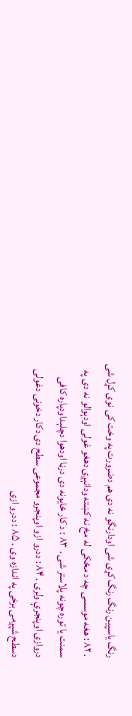رنگ یاسپین رنگ رنگ کړی شی اودارنگو نه دی هم دضرورت په وخت کی نوی کړل شی . ۸۲ : هغه موسسی چه د مځکی له مخ نه کښته ودانېږی دهغو غولی اودېوالو نه دی په سمنت يا توره چونه پلاستر شی . ۸۳ : د کار ځایونه دی درڼا اودهوا دچلېداودپاره کافی دروازی اوپنجرې ولری . ۸۴ : ددرو ازو اوپنجرو مجموعی سطح دی دکار دخونی دغولی دسطح شپږمی برخی په اندازه وی . ۸۵ : ددرو ازی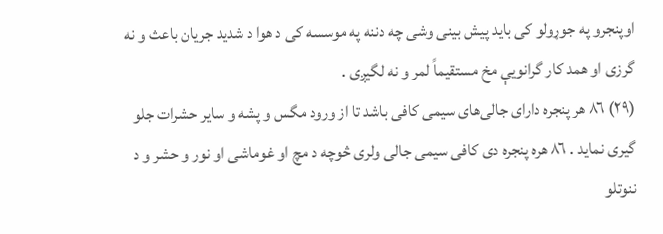اوپنجرو په جوړولو کی باید پیش بینی وشی چه دننه په موسسه کی د هوا د شدید جریان باعث و نه گرزی او همد کار گرانویې مخ مستقيماً لمر و نه لگیږی .
(۲۹) ٨٦ هر پنجره دارای جالی‌های سیمی کافی باشد تا از ورود مگس و پشه و سایر حشرات جلو گیری نماید . ٨٦ هره پنجره دی کافی سیمی جالی ولری څوچه د مچ او غوماشی او نور و حشر و د ننوتلو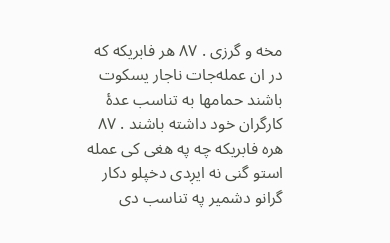مخه و گرزی . ٨٧ هر فابریکه که در ان عمله‌جات ناجار یسکوت باشند حمامها به تناسب عدۀ کارگران خود داشته باشند . ٨٧ هره فابریکه چه په هغی کی عمله استو گنی نه ایږدی دخپلو دکار گرانو دشمیر په تناسب دی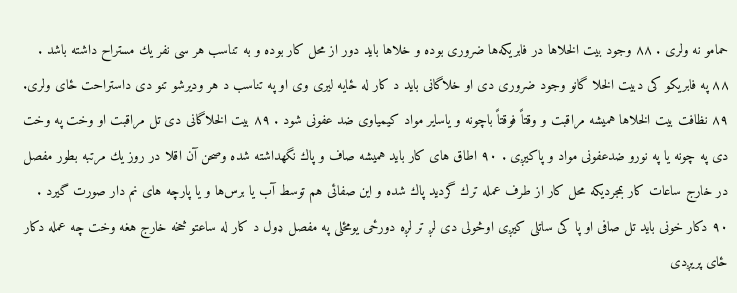حمامو نه ولری . ٨٨ وجود بیت الخلا‌ها در فابریکه‌ها ضروری بوده و خلاها باید دور از محل کار بوده و به تناسب هر سی نفر يك مستراح داشته باشد . ٨٨ په فابریکو کی دبیت الخلا گانو وجود ضروری دی او خلاگانی باید د کار له ځایه لیری وی او په تناسب د هر ودیرشو تنو دی داستراحت ځای ولری. ٨٩ نظافت بیت الخلاها همیشه مراقبت و وقتاً فوقتاً باچونه و یاسایر مواد کیمیاوی ضد عفونی شود . ٨٩ بیت الخلاگانی دی تل مراقبت او وخت په وخت دی په چونه یا په نورو ضدعفونی مواد و پاکیږی . ۹۰ اطاق های کار باید همیشه صاف و پاك نگهداشته شده وصحن آن اقلا در روز یك مرتبه بطور مفصل در خارج ساعات کار بمجردیکه محل کار از طرف عمله ترك گردید پاك شده و این صفائی هم توسط آب یا برس‌ها و یا پارچه های نم دار صورت گیرد . ۹۰ دکار خونی باید تل صافی او پا کی ساتلی کیږی اوڅولی دی لږ تر لږه دورځی یومځلی په مفصل ډول د کار له ساعتو څخه خارج هغه وخت چه عمله دکار ځای پریږدی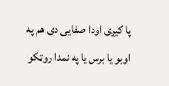پا کیږی اودا صفایی دی هم په اوبو یا برس یا په نمدا روټکو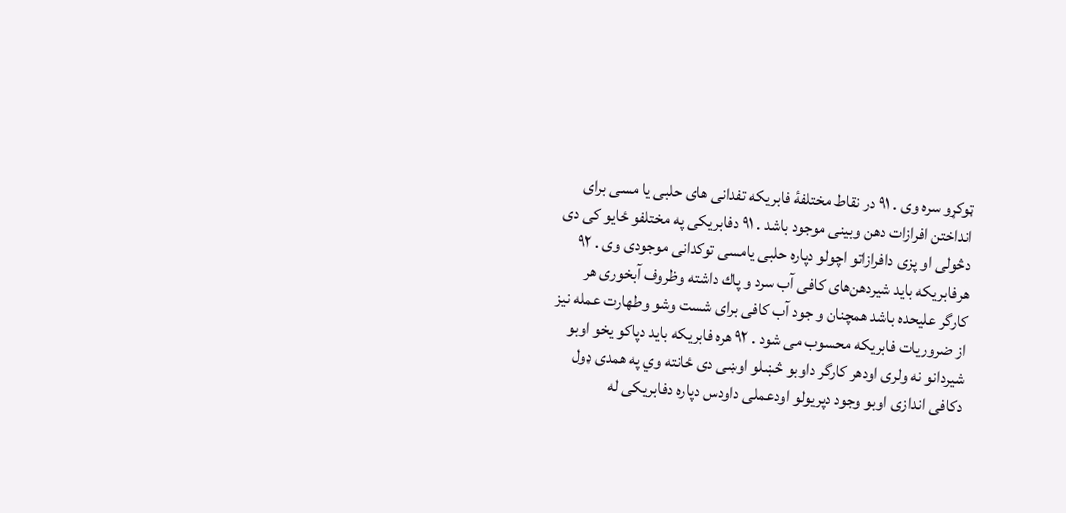ټوکړو سره وی . ۹۱ در نقاط مختلفۀ فابریکه تفدانی های حلبی یا مسی برای انداختن افرازات دهن وبینی موجود باشد . ۹۱ دفابریکی په مختلفو ځایو کی دی دڅولی او پزی دافرازاتو اچولو دپاره حلبی یامسی توکدانی موجودی وی . ۹۲ هرفابریکه باید شیردهن‌های کافی آب سرد و پاك داشته وظروف آبخوری هر کارگر علیحده باشد همچنان و جود آب کافی برای شست وشو وطهارت عمله نیز از ضروریات فابریکه محسوب می شود . ۹۲ هره فابریکه باید دپاکو یخو اوبو شیردانو نه ولری اودهر کارگر داوبو څښلو اوښی دی ځانته وي په همدی ډول دکافی اندازی اوبو وجود دپریولو اودعملی داودس دپاره دفابریکی له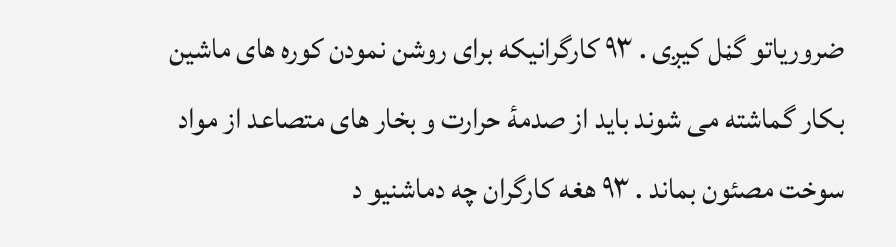ضروریاتو گڼل کیږی . ۹۳ کارگرانیکه برای روشن نمودن کوره های ماشین بکار گماشته می شوند باید از صدمۀ حرارت و بخار های متصاعد از مواد سوخت مصئون بماند . ۹۳ هغه کارگران چه دماشنیو د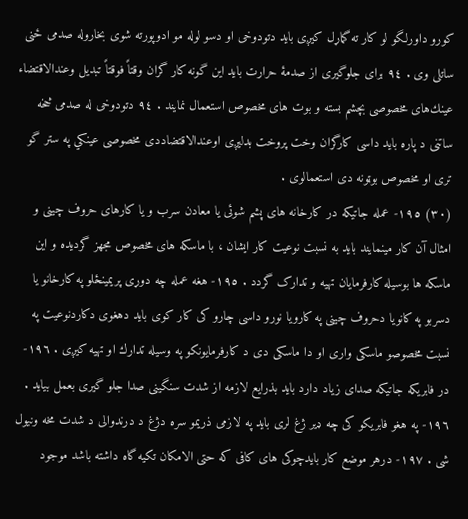کورو داورلگو لو کار ته گماړل کیږی باید دتودوخی او دسو لوله مو ادوپورته شوی بخاروله صدمی ځنی ساتلی وی . ٩٤ برای جلوگیری از صدمۀ حرارت باید این گونه کار گران وقتاً فوقتاً تبدیل وعندالاقتضاء عينك‌های مخصوصی بچشم بسته و بوت های مخصوص استعمال نمایند . ٩٤ دتودوخی له صدمی څخه ساتنی د پاره باید داسی کارگران وخت پروخت بدلیږی اوعندالاقتضاددی مخصوصی عينكي په ستر گو تری او مخصوص بوټونه دی استعمالوی .
(٣٠) ١٩٥- عمله جاتيكه در کارخانه های پشم شوئی یا معادن سرب و یا کارهای حروف چینی و امثال آن کار مینمایند باید به نسبت نوعیت کار ایشان ، با ماسکه های مخصوص مجهز گردیده و این ماسکه ها بوسیله کارفرمایان تهیه و تدارک گردد . ١٩٥- هغه عمله چه دوړی پریمینځلو په کارخانو یا دسربو په کانویا دحروف چینی په کارویا نورو داسی چارو کی کار کوی باید دهغوی دکاردنوعیت په نسبت مخصوصو ماسکی واری او دا ماسکی دی د کارفرمایونکو په وسیله تدارك او تهیه کیږی . ١٩٦- در فابريكه جاتيكه صدای زیاد دارد باید بذرایع لازمه از شدت سنگینی صدا جلو گیری بعمل بیاید . ١٩٦- په هغو فابریکو کی چه ډیر ژغ لری باید په لازمی ذریمو سره دژغ د درندوالی د شدت مخه ونیول شی . ١٩٧- درهر موضع کار بایدچوکی های کافی که حتی الامکان تکیه گاه داشته باشد موجود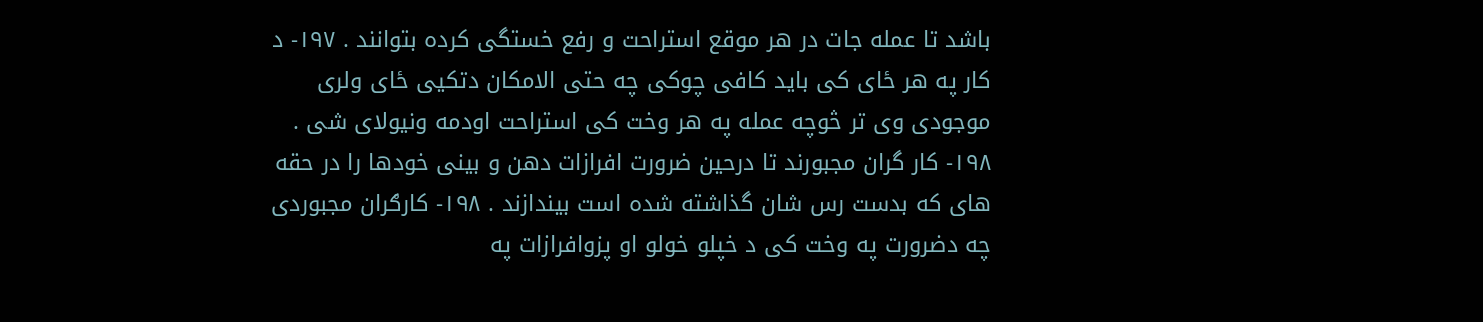باشد تا عمله جات در هر موقع استراحت و رفع خستگی کرده بتوانند . ١٩٧- د کار په هر ځای کی باید کافی چوکی چه حتی الامکان دتکیی ځای ولری موجودی وی تر څوچه عمله په هر وخت کی استراحت اودمه ونیولای شی . ١٩٨- کار گران مجبورند تا درحین ضرورت افرازات دهن و بینی خودها را در حقه های که بدست رس شان گذاشته شده است بیندازند . ١٩٨- کارګران مجبوردی چه دضرورت په وخت کی د خپلو خولو او پزوافرازات په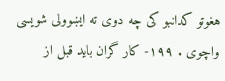هغوتو کدانبو کی چه دوی ته ایښوولی شویسی واچوی . ١٩٩- کار گران باید قبل از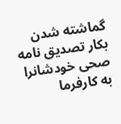گماشته شدن بکار تصدیق نامه صحی خودشانرا به کارفرما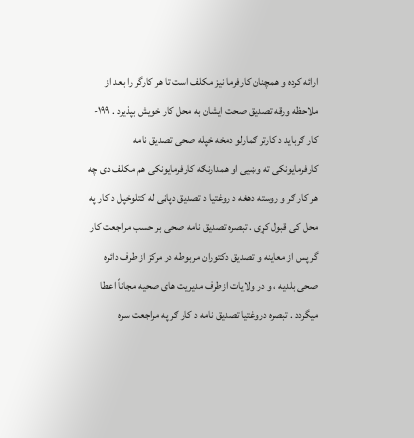ارائه کرده و همچنان کارفرما نیز مکلف است تا هر کارگر را بعد از ملاحظه ورقه تصدیق صحت ایشان به محل کار خویش بپذیرد . ١٩٩- کار ګرباید د کارتر ګمارلو دمخه خپله صحی تصدیق نامه کارفرمایونکی ته وښیی او همدارنګه کارفرمایونکی هم مکلف دی چه هر کار ګر و روسته دهغه د روغتیا د تصدیق دپاڼی له کتلوخپل د کار په محل کی قبول کړی . تبصره تصدیق نامه صحی بر حسب مراجعت کار گر پس از معاینه و تصدیق دكتوران مربوطه در مرکز از طرف دائره صحى بلديه ، و در ولایات ازطرف مدیریت های صحیه مجاناً اعطا میگردد . تبصره دروغتیا تصدیق نامه د کار ګر په مراجعت سره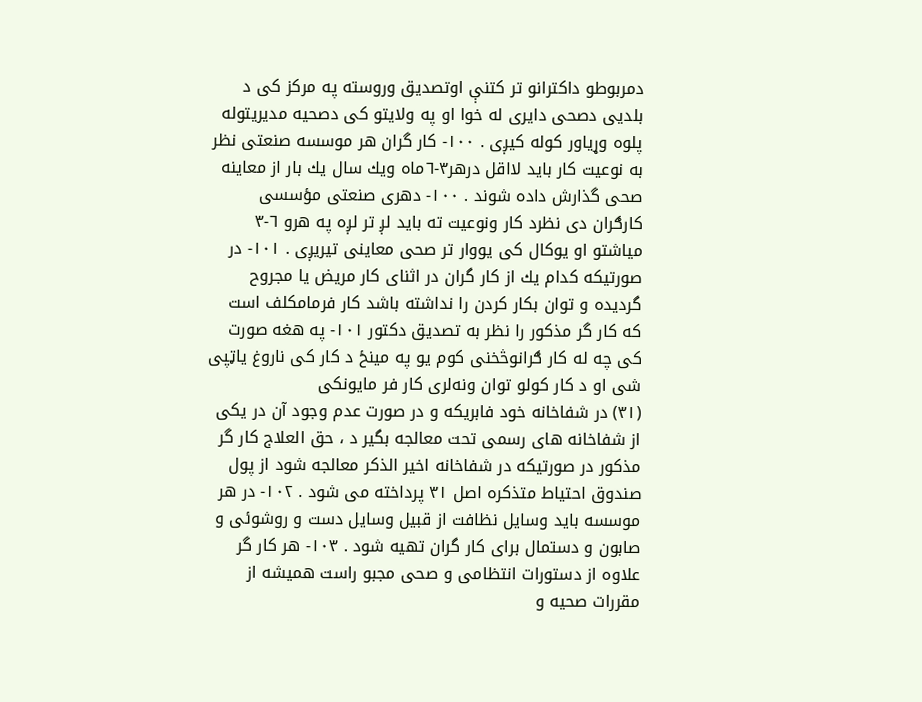دمربوطو داکترانو تر کتنې اوتصدیق وروسته په مرکز کی د بلدیی دصحی دایری له خوا او په ولایتو کی دصحیه مدیریتوله پلوه وړياور کوله کیږی . ١٠٠- کار گران هر موسسه صنعتی نظر به نوعیت کار باید لااقل درهر٣-٦ماه ويك سال يك بار از معاینه صحی گذارش داده شوند . ١٠٠- دهری صنعتی مؤسسی کارګران دی نظرد کار ونوعیت ته باید لږ تر لږه په هرو ٦-٣ میاشتو او یوکال کی یووار تر صحی معاینی تیريږی . ١٠١- در صورتیکه كدام يك از کار گران در اثنای کار مريض یا مجروح گردیده و توان بکار کردن را نداشته باشد کار فرمامکلف است که کار گر مذکور را نظر به تصدیق دکتور ١٠١- په هغه صورت کی چه له کار ګرانوڅخنی کوم یو په مینځ د کار کی ناروغ یاټپی شی او د کار کولو توان ونەلری کار فر مایونکی
(۳۱) در شفاخانه خود فابریکه و در صورت عدم وجود آن در یکی از شفاخانه های رسمی تحت معالجه بگیر د ، حق العلاج کار گر مذکور در صورتیکه در شفاخانه اخیر الذكر معالجه شود از پول صندوق احتیاط متذکره اصل ۳۱ پرداخته می شود . ۱۰۲- در هر موسسه باید وسایل نظافت از قبیل وسایل دست و روشوئی و صابون و دستمال برای کار گران تهیه شود . ۱۰۳- هر کار گر علاوه از دستورات انتظامی و صحی مجبو راست همیشه از مقررات صحیه و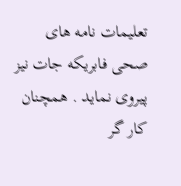تعلیمات نامه های صحی فابریکه جات نیز پیروی نماید . همچنان کار گر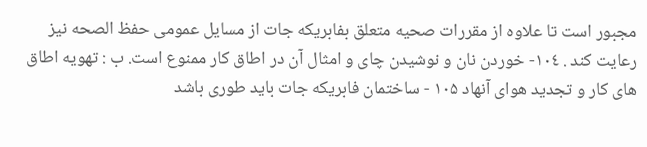مجبور است تا علاوه از مقررات صحیه متعلق بفابریکه جات از مسایل عمومی حفظ الصحه نیز رعایت کند . ١٠٤- خوردن نان و نوشیدن چای و امثال آن در اطاق کار ممنوع است. ب : تهویه اطاق های کار و تجدید هوای آنهاد ۱۰۵ - ساختمان فابریکه جات باید طوری باشد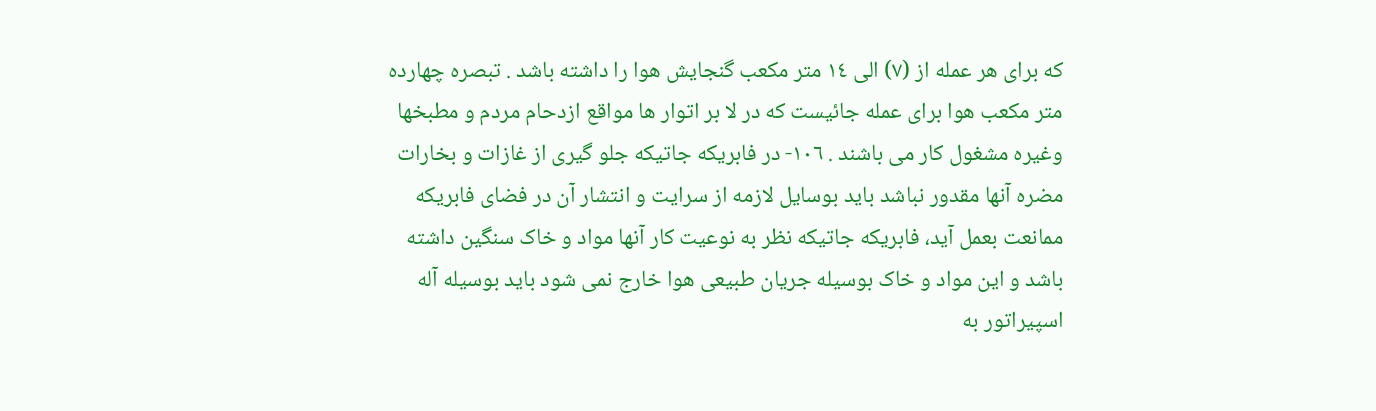که برای هر عمله از (۷) الی ١٤ متر مکعب گنجایش هوا را داشته باشد . تبصره چهارده متر مکعب هوا برای عمله جائیست که در لا بر اتوار ها مواقع ازدحام مردم و مطبخها وغیره مشغول کار می باشند . ١٠٦- در فابریکه جاتیکه جلو گیری از غازات و بخارات مضره آنها مقدور نباشد باید بوسایل لازمه از سرایت و انتشار آن در فضای فابریکه ممانعت بعمل آید، فابریکه جاتیکه نظر به نوعیت کار آنها مواد و خاک سنگین داشته باشد و این مواد و خاک بوسیله جریان طبیعی هوا خارج نمی شود باید بوسیله آله اسپیراتور به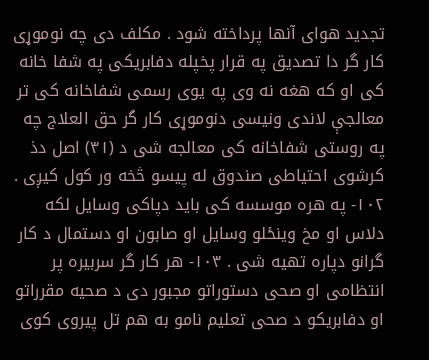تجدید هوای آنها پرداخته شود . مکلف دی چه نوموړی کار گر دا تصدیق په قرار پخپله دفابریکی په شفا خانه کی او که هغه نه وی په یوی رسمی شفاخانه کی تر معالجې لاندی ونیسی دنوموړی کار گر حق العلاج چه په روستی شفاخانه کی معالجه شی د (۳۱) اصل دذ کرشوی احتیاطی صندوق له پیسو څخه ور کول کیږی . ۱۰۲- په هره موسسه کی باید دپاکی وسایل لکه دلاس او مخ وینځلو وسایل او صابون او دستمال د کار گرانو دپاره تهیه شی . ۱۰۳- هر کار گر سربیره پر انتظامی او صحی دستوراتو مجبور دی د صحیه مقرراتو او دفابریکو د صحی تعلیم نامو به هم تل پیروی کوی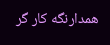همدارنگه کار گر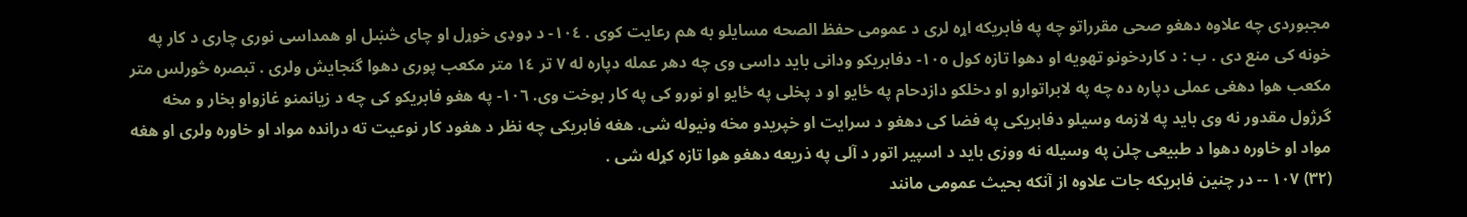مجبوردی چه علاوه دهغو صحی مقرراتو چه په فابریکه اړه لری د عمومی حفظ الصحه مسایلو به هم رعایت کوی . ١٠٤- د ډوډی خوړل او چای څښل او همداسی نوری چاری د کار په خونه کی منع دی . ب : د کاردخونو تهویه او دهوا تازه کول ١٠٥- دفابریکو ودانی باید داسی وی چه دهر عمله دپاره له ٧ تر ١٤ متر مکعب پوری دهوا گنجایش ولری . تبصره څورلس متر مکعب هوا دهغی عملی دپاره ده چه په لابراتوارو او دخلکو دازدحام په ځایو او د پخلی په ځایو او نورو کی په کار بوخت وی. ١٠٦- په هغو فابریکو کی چه د زیانمنو غازواو بخار و مخه گرژول مقدور نه وی باید په لازمه وسیلو دفابریکی په فضا کی دهغو د سرایت او خپریدو مخه ونیوله شی. هغه فابریکی چه نظر د هغود کار نوعیت ته درانده مواد او خاوره ولری او هغه مواد او خاوره دهوا د طبیعی چلن په وسیله نه ووزی باید د اسپیر اتور د آلی په ذریعه دهغو هوا تازه کړله شی .
(۳۲) ۱۰۷ -- در چنین فابریکه جات علاوه از آنکه بحیث عمومی مانند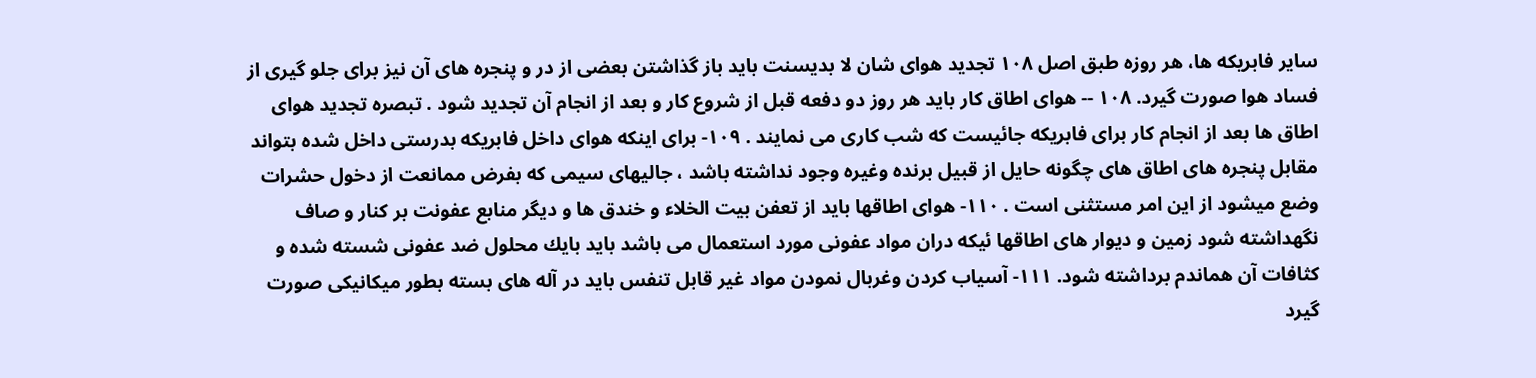سایر فابریکه ها، هر روزه طبق اصل ۱۰۸ تجدید هوای شان لا بدیسنت باید باز گذاشتن بعضی از در و پنجره های آن نیز برای جلو گیری از فساد هوا صورت گیرد. ۱۰۸ -- هوای اطاق کار باید هر روز دو دفعه قبل از شروع کار و بعد از انجام آن تجدید شود . تبصره تجدید هوای اطاق ها بعد از انجام کار برای فابریکه جائیست که شب کاری می نمایند . ۱۰۹- برای اینکه هوای داخل فابریکه بدرستی داخل شده بتواند مقابل پنجره های اطاق های چگونه حایل از قبیل برنده وغیره وجود نداشته باشد ، جالیهای سیمی که بفرض ممانعت از دخول حشرات وضع میشود از این امر مستثنی است . ۱۱۰- هوای اطاقها باید از تعفن بیت الخلاء و خندق ها و دیگر منابع عفونت بر کنار و صاف نگهداشته شود زمین و دیوار های اطاقها ئیکه دران مواد عفونی مورد استعمال می باشد باید بايك محلول ضد عفونی شسته شده و کثافات آن هماندم برداشته شود. ۱۱۱- آسیاب کردن وغربال نمودن مواد غیر قابل تنفس باید در آله های بسته بطور میکانیکی صورت گیرد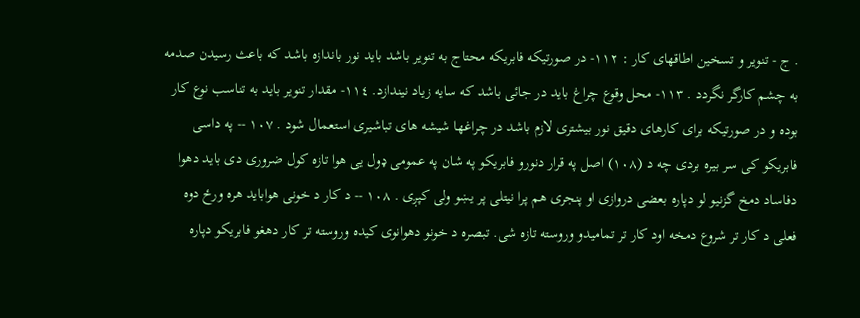. ج - تنویر و تسخین اطاقهای کار : ۱۱۲- در صورتیکه فابریکه محتاج به تنویر باشد باید نور باندازه باشد که باعث رسیدن صدمه به چشم کارگر نگردد . ۱۱۳- محل وقوع چراغ باید در جائی باشد که سایه زیاد نیندازد. ۱۱٤- مقدار تنویر باید به تناسب نوع کار بوده و در صورتیکه برای کارهای دقیق نور بیشتری لازم باشد در چراغها شیشه های تباشیری استعمال شود . ۱۰۷ -- په داسی فابریکو کی سر بیره بردی چه د (۱۰۸) اصل په قرار دنورو فابریکو په شان په عمومی ډول یی هوا تازه کول ضروری دی باید دهوا دفاساد دمخ گزنیو لو دپاره بعضی دروازی او پنجری هم پرا نیتلی پر یښو ولی کپږی . ۱۰۸ -- د کار د خونی هواباید هره ورځ دوه فعلی د کار تر شروع دمخه اود کار تر تمامیدو وروسته تازه شی. تبصره د خونو دهوانوی کیده وروسته تر کار دهغو فابریکو دپاره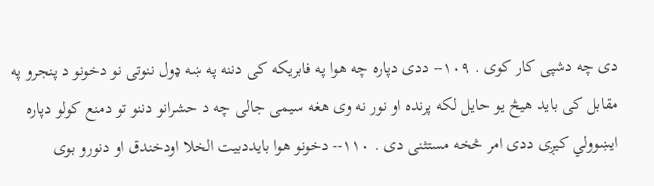دی چه دشپی کار کوی . ۱۰۹-- ددی دپاره چه هوا په فابریکه کی دننه په ښه ډول ننوتی نو دخونو د پنجرو په مقابل کی باید هیڅ یو حایل لکه پرنده او نور نه وی هغه سیمی جالی چه د حشرانو دننو تو دمنع کولو دپاره ایښوولي کیږی ددی امر څخه مستثنی دی . ۱۱۰-- دخونو هوا بایددبیت الخلا اودخندق او دنورو بوی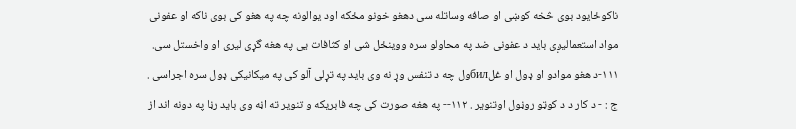ناکوځایود بوی څخه کوښی او صافه وساتله سی دهغو خونو مځکه اود یوالونه چه په هغو کی بوی ناکه او عفونی مواد استعمالیږی باید د عفونی ضد په محاولو سره ووینځل شی او کثافات یی په هغه گړی لیری او واخستل سی. ۱۱۱-د هغو موادو او ډول او غلбилول چه د تنفس وړ نه وی باید په تړلی آلو کی په میکانیکی ډول سره اجراسی . ج : - د کار د د کوټو روڼول اوتنویر . ۱۱۲-- په هغه صورت کی چه فابریکه و تنویر ته اڼه وی باید رڼا په دونه اند از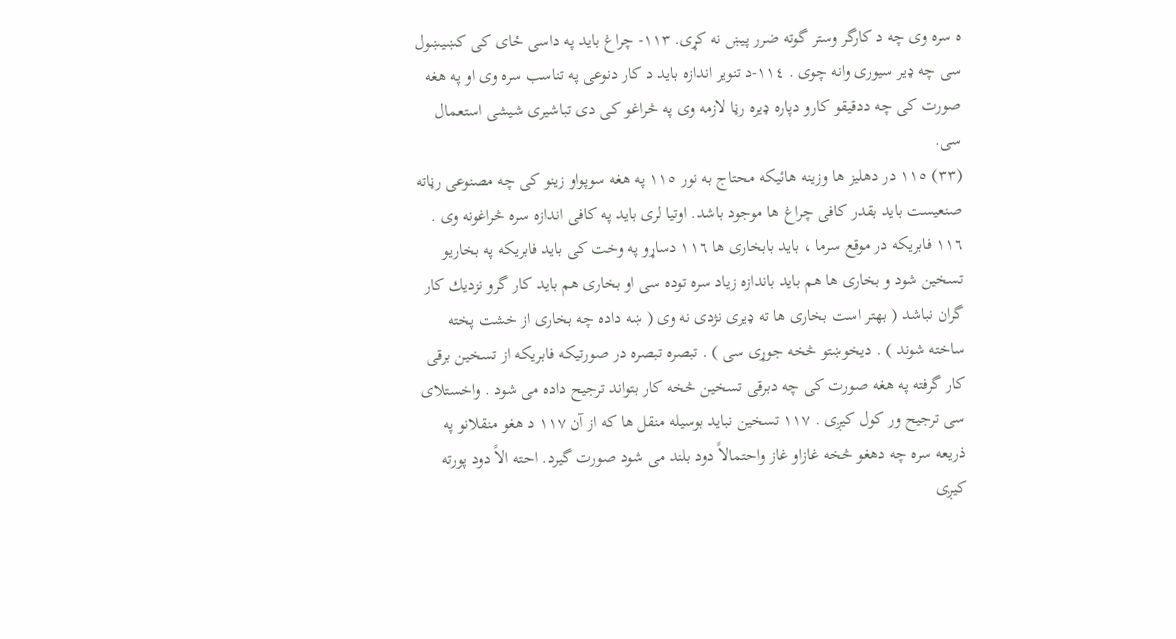ه سره وی چه د کارگر وستر گوته ضرر پیښ نه کړی. ۱۱۳- چراغ باید په داسی ځای کی کښیښول سی چه ډیر سیوری وانه چوی . ۱۱٤-د تنویر اندازه باید د کار دنوعی په تناسب سره وی او په هغه صورت کی چه ددقیقو کارو دپاره ډیره رڼا لازمه وی په څراغو کی دی تباشیری شیشی استعمال سی.
(٣٣) ١١٥ در دهلیز ها وزینه هائیکه محتاج به نور ١١٥ په هغه سوپواو زینو کی چه مصنوعی رڼاته صنعیست باید بقدر کافی چراغ ها موجود باشد. اوتیا لری باید په کافی اندازه سره څراغونه وی . ١١٦ فابریکه در موقع سرما ، باید بابخاری ها ١١٦ دساړو په وخت کی باید فابریکه په بخاریو تسخین شود و بخاری ها هم باید باندازه زیاد سره توده سی او بخاری هم باید کار گرو نزديك كار گران نباشد ( بهتر است بخاری ها ته ډیری نژدی نه وی ( ښه داده چه بخاری از خشت پخته ساخته شوند ) . دیخوښتو څخه جوړی سی ) . تبصره تبصره در صورتیکه فابریکه از تسخین برقی کار گرفته په هغه صورت کی چه دبرقی تسخین څخه کار بتواند ترجیح داده می شود . واخستلای سی ترجیح ور کول کیږی . ١١٧ تسخین نباید بوسیله منقل ها که از آن ١١٧ د هغو منقلانو په ذریعه سره چه دهغو څخه غازاو غاز واحتمالاً دود بلند می شود صورت گیرد. احته الاً دود پورته کیږی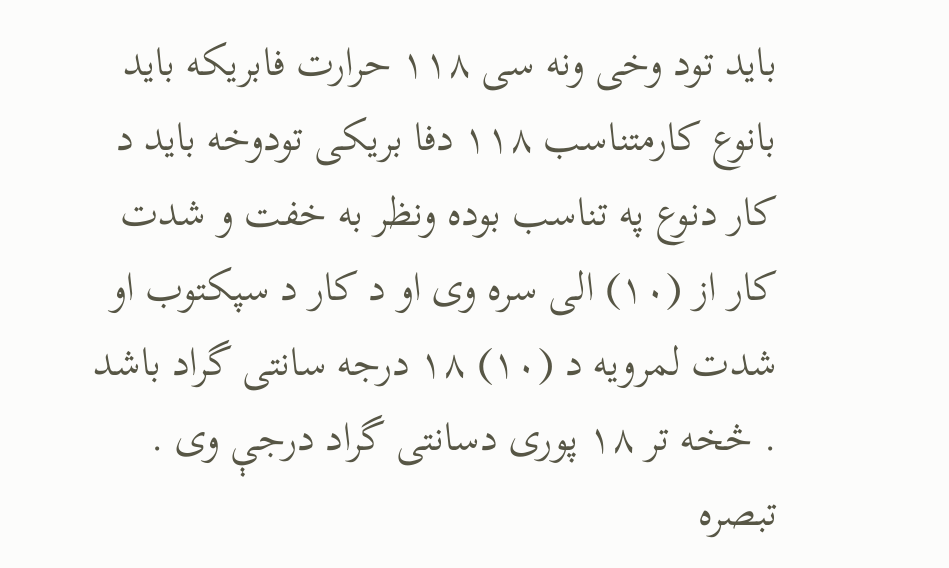باید تود وخی ونه سی ١١٨ حرارت فابریکه باید بانوع کارمتناسب ١١٨ دفا بریکی تودوخه باید د کار دنوع په تناسب بوده ونظر به خفت و شدت کار از (١٠) الی سره وی او د کار د سپکتوب او شدت لمرویه د (١٠) ١٨ درجه سانتی گراد باشد . څخه تر ١٨ پوری دسانتی گراد درجې وی . تبصره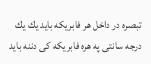تبصره در داخل هر فابریکه بايد يك يك درجه سانتی په هره فابریکه کی دننه باید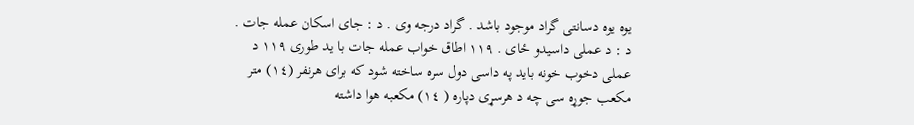یوه یوه دسانتی گراد موجود باشد . گراد درجه وی . د : جای اسکان عمله جات . د : د عملی داسیدو ځای . ١١٩ اطاق خواب عمله جات با ید طوری ١١٩ د عملی دخوب خونه باید په داسی دول سره ساخته شود که برای هرنفر (١٤) متر مکعب جوړه سی چه د هرسړی دپاره ( ١٤) مکعبه هوا داشته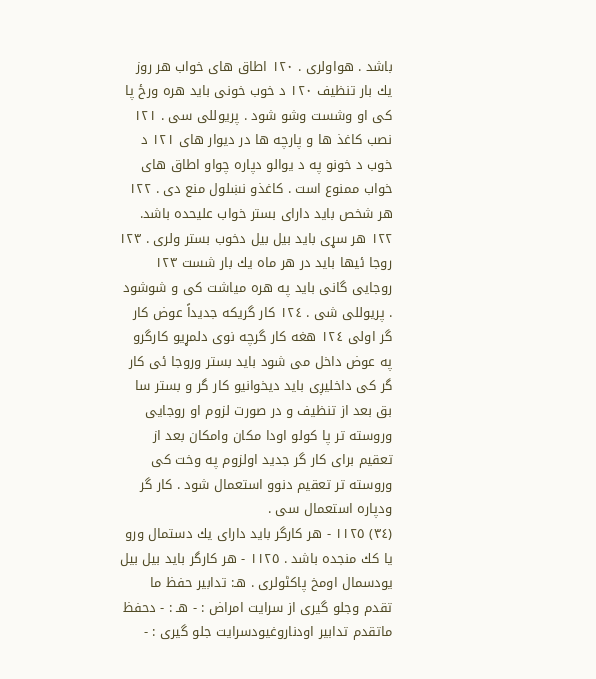باشد . هواولری . ١٢٠ اطاق های خواب هر روز يك بار تنظيف ١٢٠ د خوب خونی باید هره ورځ پا کی او وشست وشو شود . پریوللی سی . ١٢١ نصب کاغذ ها و پارچه ها در دیوار های ١٢١ د خوب د خونو په د یوالو دپاره چواو اطاق های خواب ممنوع است . کاغذو نښلول منع دی . ١٢٢ هر شخص باید دارای بستر خواب علیحده باشد. ١٢٢ هر سړی باید بیل بیل دخوب بستر ولری . ١٢٣ روجا ئیها باید در هر ماه يك بار شست ١٢٣ روجایی گانی باید په هره میاشت کی و شوشود . پریوللی شی . ١٢٤ کار گریکه جدیداً عوض کار گر اولی ١٢٤ هغه کار گرچه نوی دلمړیو کارگرو په عوض داخل می شود باید بستر وروجا ئی کار گر کی داخلیږی باید دیخوانیو کار گر و بستر سا بق بعد از تنظیف و در صورت لزوم او روجایی وروسته تر پا کولو اودا مکان وامکان بعد از تعقیم برای کار گر جدید اولزوم په وخت کی وروسته تر تعقیم دنوو استعمال شود . کار گر ودپاره استعمال سی .
(٣٤) ١١٢٥ - هر کارگر باید دارای يك دستمال ورو يا كك منجده باشد . ١١٢٥ - هر کارگر باید بیل بیل یودسمال اومخ پاکٹولری . هـ: تدابير حفظ ما تقدم وجلو گیری از سرایت امراض : - هـ : - دحفظ ماتقدم تدابير اودناروغیودسرایت جلو گیری : -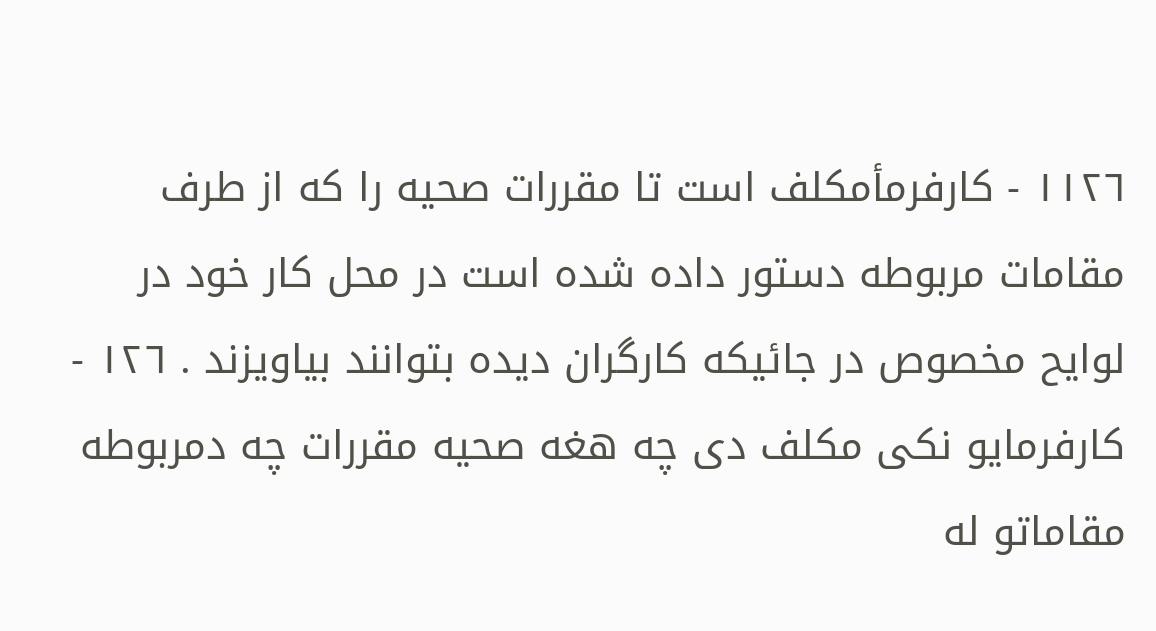١١٢٦ - کارفرمأمكلف است تا مقررات صحیه را که از طرف مقامات مربوطه دستور داده شده است در محل کار خود در لوایح مخصوص در جائیکه کارگران دیده بتوانند بیاویزند . ١٢٦ - کارفرمایو نکی مکلف دی چه هغه صحیه مقررات چه دمربوطه مقاماتو له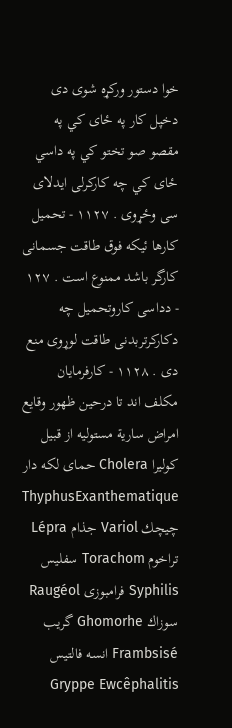خوا دستور وركړه شوی دی دخپل کار په ځای کي په مقصو صو تختو کي په داسي ځای کي چه کارکرلی ایدلای سی وځړوی . ١١٢٧ - تحمیل کارها ئیکه فوق طاقت جسمانی کارگر باشد ممنوع است . ١٢٧ - دداسی کاروتحمیل چه دکارکرتربدنی طاقت لوړوی منع دی . ١١٢٨ - کارفرمایان مكلف اند تا درحين ظهور وقايع امراض سارية مستوليه از قبيل كوليرا Cholera حمای لکه دار ThyphusExanthematique چيچك Variol جذام Lépra تراخوم Torachom سفلیس Syphilis فرامبوزی Raugéol سوزاك Ghomorhe گریب Frambsisé انسه فالتیس Gryppe Ewcêphalitis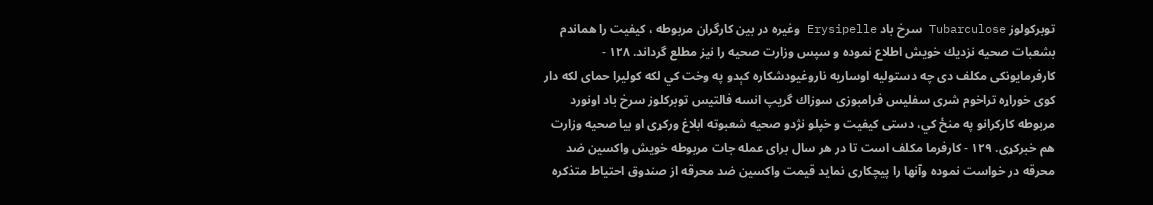توبرکولوز Tubarculose سرخ باد Erysipelle وغيره در بین کارگران مربوطه ، كيفيت را هماندم بشعبات صحيه نزديك خويش اطلاع نموده و سپس وزارت صحیه را نیز مطلع گرداند. ١٢٨ - کارفرمایونکی مکلف دی چه دستولیه اوساریه ناروغیودشکاره كېدو په وخت کي لکه کولیرا حمای لکه دار کوی خوراړه تراخوم شری سفلیس فرامبوزی سوزاك گریپ انسه فالتیس توبرکلوز سرخ باد اونورد مربوطه کارکرانو په منځ کي، دستی كیفیت و خپلو نژدو صحیه شعبوته ابلاغ ورکړی او بیا صحیه وزارت هم خبرکړی. ١٢٩ - کارفرما مكلف است تا در هر سال برای عمله جات مربوطه خويش واكسين ضد محرقه در خواست نموده وآنها را پیچکاری نماید قیمت واكسين ضد محرقه از صندوق احتیاط متذکره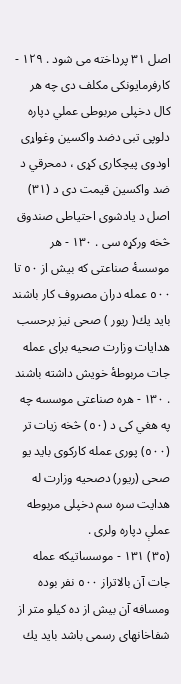اصل ٣١ پرداخته می شود . ١٢٩ - کارفرمایونکی مکلف دی چه هر کال دخپلی مربوطی عملي دپاره دلوپی تبی دضد واكسين وغواړی اودوی پیچکاری کړی ، دمحرقي د ضد واکسین قیمت دی د (٣١) اصل د یادشوی احتیاطی صندوق څخه وركړه سی . ١٣٠ - هر موسسۀ صناعتی که بیش از ٥٠ تا ٥٠٠ عمله دران مصروف کار باشند باید يك( ريور ) صحی نیز برحسب هدایات وزارت صحیه برای عمله جات مربوطۀ خويش داشته باشند . ١٣٠ - هره صناعتی موسسه چه په هغي کی د (٥٠) څخه زیات تر (٥٠٠) پوری عمله کارکوی باید یو صحی (ریور) دصحیه وزارت له هدایت سره سم دخپلی مربوطه عملې دپاره ولری .
(٣٥) ١٣١ - موسساتیکه عمله جات آن بالاتراز ٥٠٠ نفر بوده ومسافه آن بیش از ده کیلو متر از شفاخانهای رسمی باشد بايد يك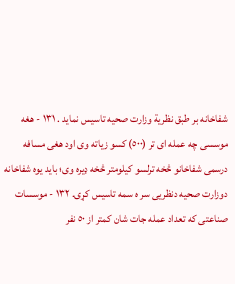شفاخانه بر طبق نظرية وزارت صحیه تاسیس نماید . ١٣١ - هغه موسسی چه عمله ای تر (٥٠٠) کسو زیاته وی اود هغی مسافه درسمی شفاخانو څخه ترلسو کیلومتر څخه ډیره وی؛ باید یوه شفاخانه دوزارت صحیه دنظریی سر ه سمه تاسیس کړی. ١٣٢ - موسسات صناعتی که تعداد عمله جات شان کمتر از ٥٠ نفر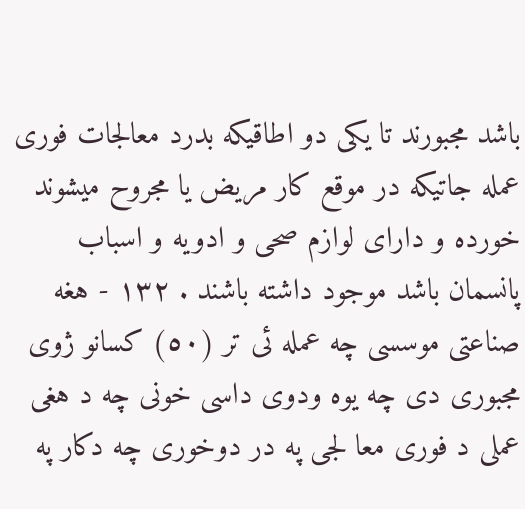باشد مجبورند تا یکی دو اطاقیکه بدرد معالجات فوری عمله جاتیکه در موقع کار مریض یا مجروح میشوند خورده و دارای لوازم صحی و ادویه و اسباب پانسمان باشد موجود داشته باشند . ١٣٢ - هغه صناعتی موسسی چه عمله ئی تر (٥٠) کسانو ژوی مجبوری دی چه یوه ودوی داسی خونی چه د هغی عملی د فوری معا لجی په در دوخوری چه دکار په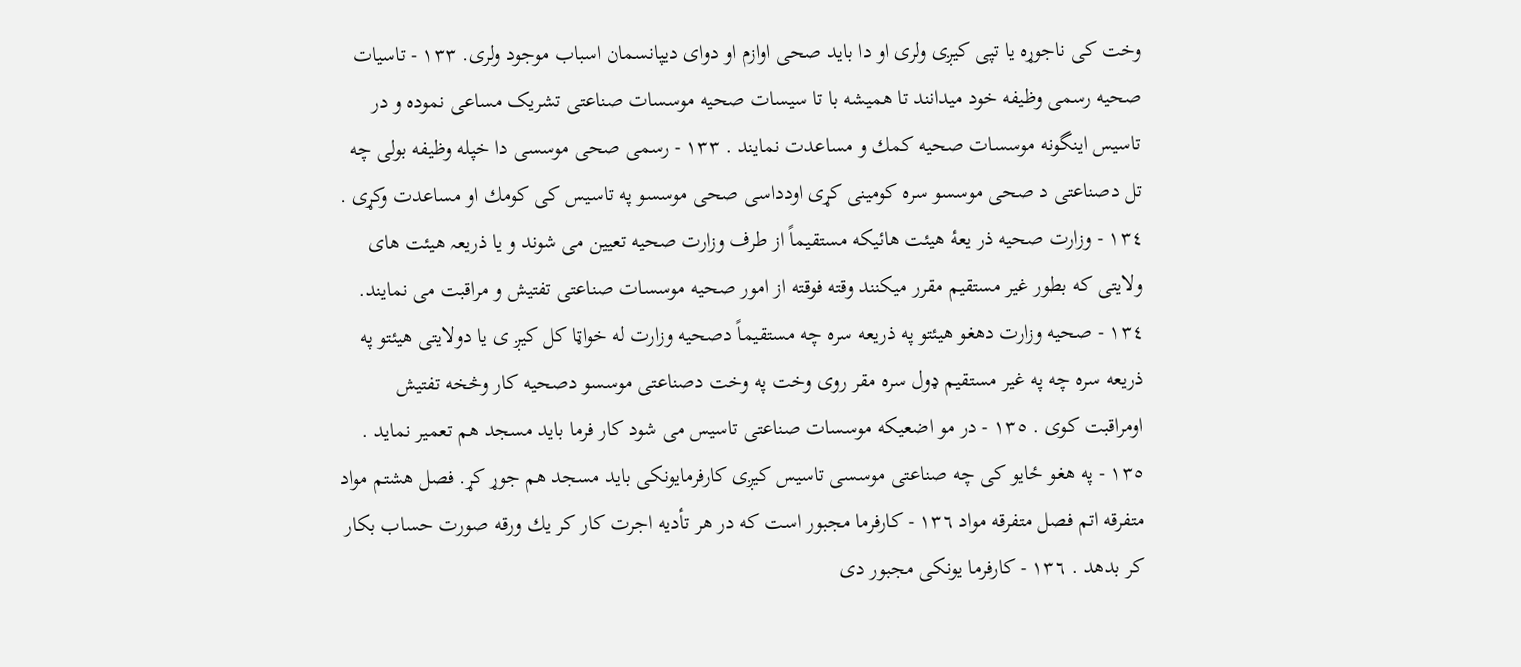وخت کی ناجوړه یا تپی کیږی ولری او دا باید صحی اوازم او دوای دیپانسمان اسباب موجود ولری. ١٣٣ - تاسیات صحیه رسمی وظیفه خود میدانند تا همیشه با تا سیسات صحیه موسسات صناعتی تشریک مساعی نموده و در تاسیس اینگونه موسسات صحیه كمك و مساعدت نمایند . ١٣٣ - رسمی صحی موسسی دا خپله وظیفه بولی چه تل دصناعتی د صحی موسسو سره کومینی کړی اودداسی صحی موسسو په تاسیس کی كومك او مساعدت وکړی . ١٣٤ - وزارت صحيه ذر يعۀ هیئت هائيكه مستقیماً از طرف وزارت صحیه تعیین می شوند و یا ذریعہ هیئت های ولایتی که بطور غیر مستقیم مقرر میکنند وقته فوقته از امور صحيه موسسات صناعتی تفتیش و مراقبت می نمایند. ١٣٤ - صحیه وزارت دهغو هیئتو په ذریعه سره چه مستقیماً دصحيه وزارت له خواټا کل کیږ ی یا دولایتی هیئتو په ذریعه سره چه په غیر مستقیم ډول سره مقر روی وخت په وخت دصناعتی موسسو دصحيه كار وڅخه تفتیش اومراقبت کوی . ١٣٥ - در مو اضعيكه موسسات صناعتی تاسیس می شود کار فرما باید مسجد هم تعمیر نماید . ١٣٥ - په هغو ځایو کی چه صناعتی موسسی تاسیس کیږی کارفرمايونکی باید مسجد هم جوړ کړ. فصل هشتم مواد متفرقه اتم فصل متفرقه مواد ١٣٦ - کارفرما مجبور است که در هر تأدیه اجرت کار كر يك ورقه صورت حساب بكار كر بدهد . ١٣٦ - کارفرما یونکی مجبور دی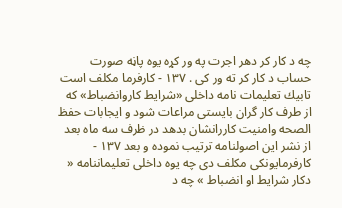چه د کار کر دهر اجرت په ور کړه یوه پاڼه صورت حساب د کار کر ته ور کی . ١٣٧ - کارفرما مکلف است تابيك تعليمات نامه داخلی «شرایط کاروانضباط» که از طرف کار گران بایستی مراعات شود و ایجابات حفظ الصحه وامنیت کاررانشان بدهد در ظرف سه ماه بعد از نشر این اصولنامه ترتیب نموده و بعد ١٣٧ - کارفرمايونکی مکلف دی چه یوه داخلی تعليماننامه « دکار شرایط او انضباط » چه د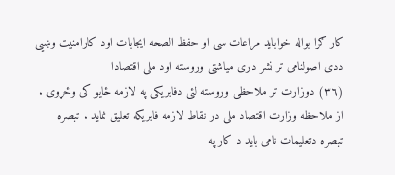کار ګرا بواله خوابايد مراعات سی او حفظ الصحه ایجابات اود کارامنیت وښیی ددی اصولنامی تر نشر دری میاشتی وروسته اود ملی اقتصادا
(٣٦) دوزارت تر ملاحظی وروسته لئی دفابریکی په لازمه ځایو کی وځړوی . از ملاحظه وزارت اقتصاد ملی در نقاط لازمه فابریکه تعلیق نماید . تبصره تبصره دتعلیمات نامی باید د کار په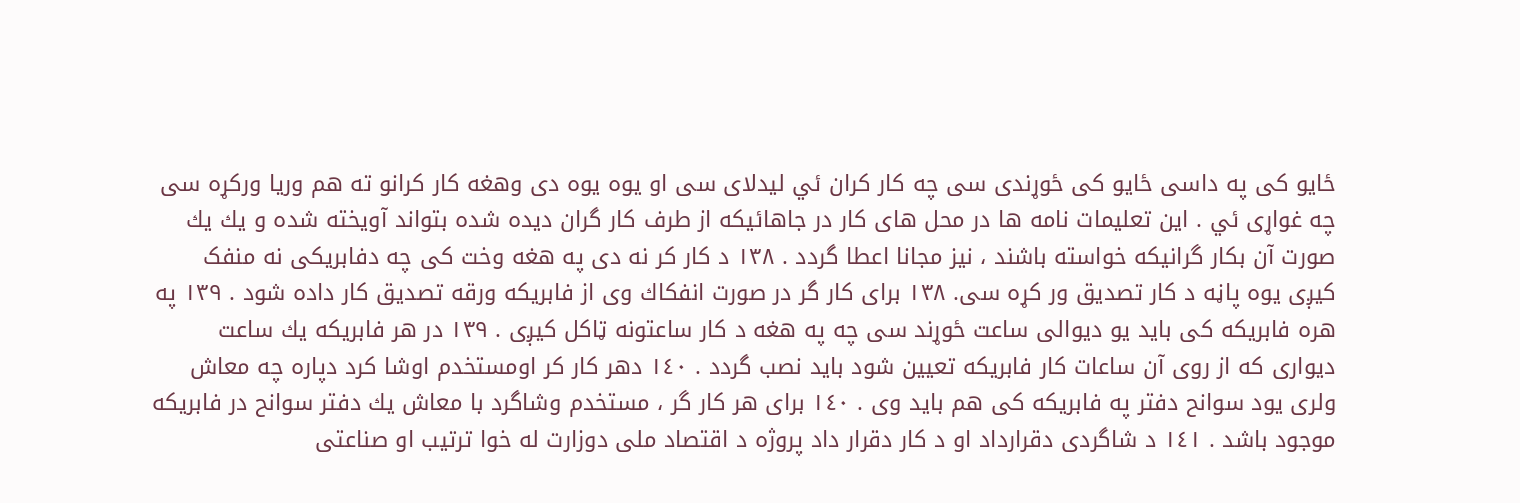ځایو کی په داسی ځایو کی ځوړندی سی چه کار کران ئي لیدلای سی او یوه یوه دی وهغه کار کرانو ته هم وریا ورکړه سی چه غواړی ئي . این تعلیمات نامه ها در محل های کار در جاهائیکه از طرف کار گران دیده شده بتواند آویخته شده و يك يك صورت آن بکار گرانیکه خواسته باشند ، نیز مجانا اعطا گردد . ۱۳۸ د کار کر نه دی په هغه وخت کی چه دفابریکی نه منفک کیږی یوه پاڼه د کار تصدیق ور کړه سی. ۱۳۸ برای کار گر در صورت انفكاك وی از فابریکه ورقه تصدیق کار داده شود . ۱۳۹ په هره فابریکه کی باید یو دیوالی ساعت ځوړند سی چه په هغه د کار ساعتونه ټاکل کیږی . ۱۳۹ در هر فابریکه يك ساعت دیواری که از روی آن ساعات کار فابریکه تعیین شود باید نصب گردد . ١٤٠ دهر کار کر اومستخدم اوشا کرد دپاره چه معاش ولری یود سوانح دفتر په فابریکه کی هم باید وی . ١٤٠ برای هر کار گر ، مستخدم وشاگرد با معاش يك دفتر سوانح در فابریکه موجود باشد . ١٤١ د شاگردی دقرارداد او د کار دقرار داد پروژه د اقتصاد ملی دوزارت له خوا ترتیب او صناعتی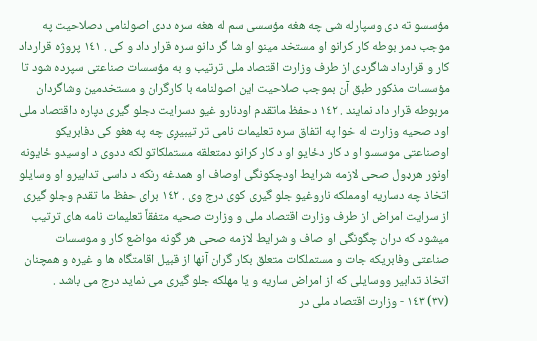مؤسسو ته دی وسپارله شی چه هغه مؤسسی سم له هغه سره ددی اصولنامی دصلاحیت په موجب دمر بوطه کار کرانو او مستخد مینو او شا گر دانو سره قرار داد و کی . ١٤١ پروژه قرارداد کار و قرارداد شاگردی از طرف وزارت اقتصاد ملی ترتیب و به مؤسسات صناعتی سپرده شود تا مؤسسات مذکور طبق آن بموجب صلاحیت این اصولنامه با کارگران و مستخدمین وشاگردان مربوطه قرار داد نمایند . ١٤٢ دحفظ ماتقدم اودنارو غیو دسرایت دجلو گیری دپاره داقتصاد ملی اود صحيه وزارت له خوا په اتفاق سره تعلیمات نامی تر تیبیږی چه په هغو کی دفابریکو اوصناعتی موسسو او د کار دځایو او د کار کرانو دمتعلقه مستملکاتو لکه ددوی د اوسیدو ځایونه اونور هرډول صحی لازمه شرایط اودچکونگی اوصاف او همدغه رنکه د داسی تدابیرو او وسایلو اتخاذ چه دساریه اومملکه ناروغیو جلو گیری کوی درج وی . ١٤٢ برای حفظ ما تقدم وجلو گیری از سرایت امراض از طرف وزارت اقتصاد ملی و وزارت صحیه متفقاً تعلیمات نامه های ترتیب میشود که دران چگونگی او صاف و شرایط لازمه صحی هر گونه مواضع کار و موسسات صناعتی وفابریکه جات و مستملکات متعلق بکار گران آنها از قبیل اقامتگاه ها و غیره و همچنان اتخاذ تدابير ووسایلی که از امراض ساریه و یا مهلکه جلو گیری می نماید درج می باشد .
(۳۷) ١٤٣ - وزارت اقتصاد ملی در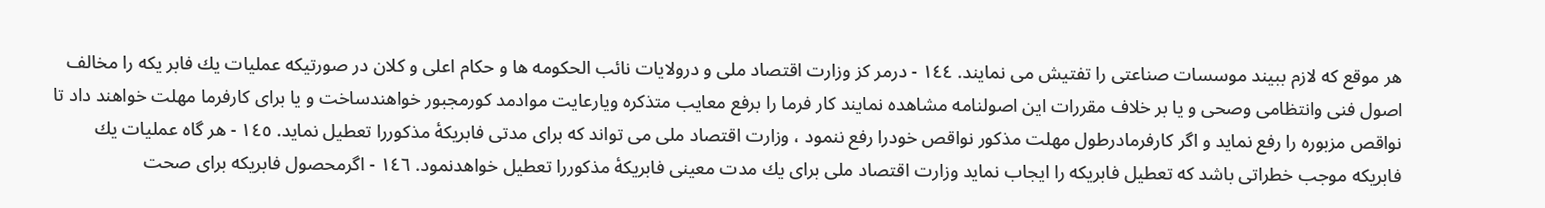هر موقع که لازم ببیند موسسات صناعتی را تفتیش می نمایند. ١٤٤ - درمر کز وزارت اقتصاد ملی و درولایات نائب الحکومه ها و حکام اعلی و کلان در صورتیکه عملیات يك فابر یکه را مخالف اصول فنی وانتظامی وصحی و یا بر خلاف مقررات این اصولنامه مشاهده نمایند کار فرما را برفع معایب متذکره ویارعایت موادمد کورمجبور خواهندساخت و یا برای کارفرما مهلت خواهند داد تا نواقص مزبوره را رفع نماید و اگر کارفرمادرطول مهلت مذكور نواقص خودرا رفع ننمود ، وزارت اقتصاد ملی می تواند که برای مدتی فابریکۀ مذكوررا تعطیل نماید. ١٤٥ - هر گاه عمليات يك فابريكه موجب خطراتی باشد که تعطیل فابریکه را ایجاب نماید وزارت اقتصاد ملی برای يك مدت معینی فابریکۀ مذکوررا تعطیل خواهدنمود. ١٤٦ - اگرمحصول فابریکه برای صحت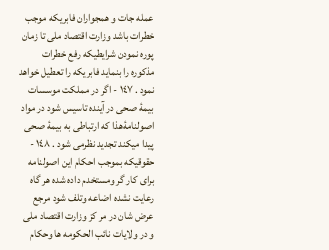عمله جات و همجواران فابریکه موجب خطرات باشد وزارت اقتصاد ملی تا زمان پوره نمودن شرایطیکه رفع خطرات مذکوره را بنماید فابریکه را تعطیل خواهد نمود . ١٤٧ - اگر در مملکت موسسات بیمۀ صحی در آینده تاسیس شود در مواد اصولنامۀهذا که ارتباطی به بیمۀ صحی پیدا میکند تجدید نظرمی شود . ١٤٨ - حقوقیکه بموجب احکام این اصولنامه برای کار گر ومستخدم داده شده هر گاه رعایت نشده اضاعه وتلف شود مرجع عرض شان در مر کز وزارت اقتصاد ملی و در ولایات نائب الحکومه ها وحکام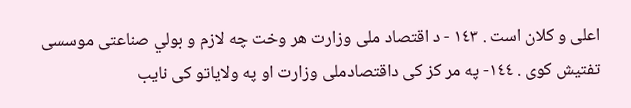اعلی و کلان است . ١٤٣ - د اقتصاد ملی وزارت هر وخت چه لازم و بولي صناعتی موسسی تفتیش کوی . ١٤٤- په مر کز کی داقتصادملی وزارت او په ولایاتو کی نایب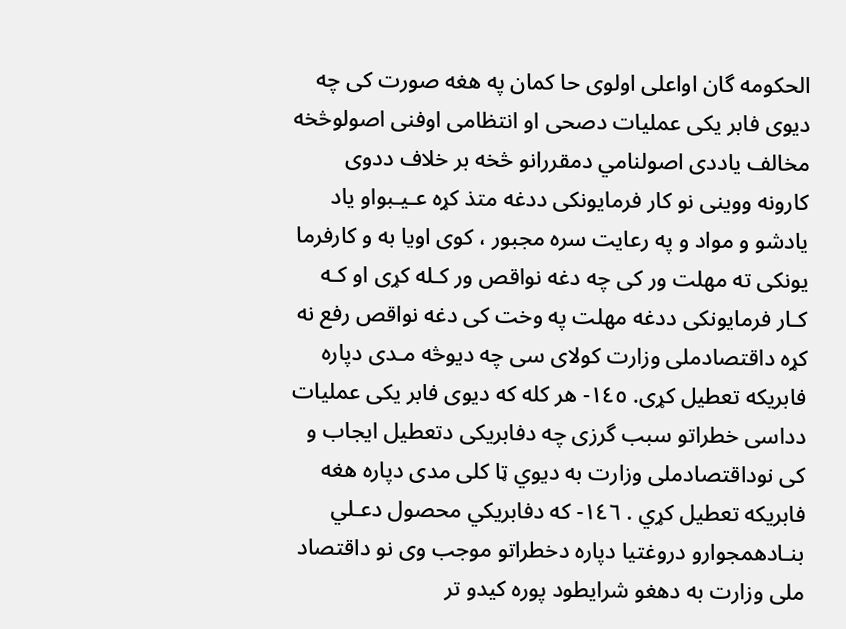الحکومه گان اواعلی اولوی حا کمان په هغه صورت کی چه دیوی فابر یکی عملیات دصحی او انتظامی اوفنی اصولوڅخه مخالف یاددی اصولنامي دمقررانو څخه بر خلاف ددوی کارونه ووینی نو کار فرمایونکی ددغه متذ کړه عـیـبواو یاد یادشو و مواد و په رعایت سره مجبور ، کوی اویا به و کارفرما یونكى ته مهلت ور کی چه دغه نواقص ور كـله کړی او کـه کـار فرمایونکی ددغه مهلت په وخت کی دغه نواقص رفع نه کړه داقتصادملی وزارت کولای سی چه دیوڅه مـدی دپاره فابریکه تعطیل کړی. ١٤٥- هر کله که دیوی فابر يکی عملیات دداسی خطراتو سبب گرزی چه دفابریکی دتعطیل ایجاب و کی نوداقتصادملی وزارت به ديوي ټا کلی مدی دپاره هغه فابریکه تعطیل کړي . ١٤٦- كه دفابريكي محصول دعـلي بنـادهمجوارو دروغتیا دپاره دخطراتو موجب وی نو داقتصاد ملی وزارت به دهغو شرایطود پوره کیدو تر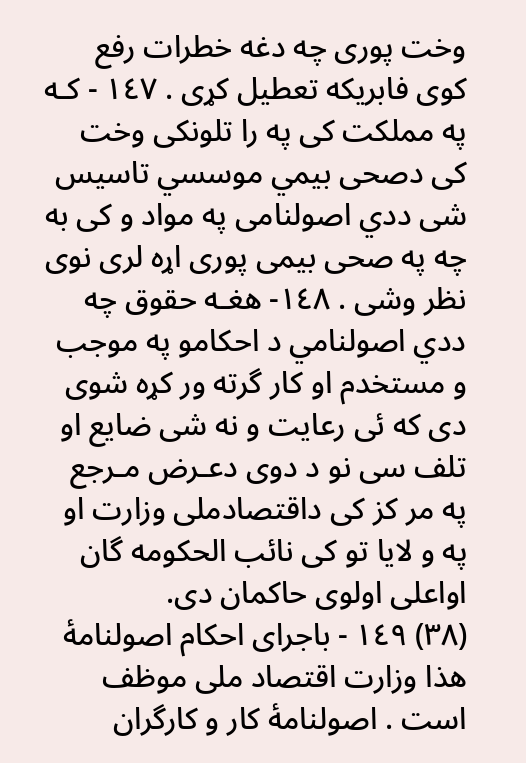وخت پوری چه دغه خطرات رفع کوی فابریکه تعطیل کړی . ١٤٧ - کـه په مملکت کی په را تلونکی وخت کی دصحی بیمي موسسي تاسیس شی ددي اصولنامی په مواد و کی به چه په صحی بیمی پوری اړه لری نوی نظر وشی . ١٤٨- هغـه حقوق چه ددي اصولنامي د احکامو په موجب و مستخدم او کار گرته ور کړه شوی دی که ئی رعایت و نه شی ضایع او تلف سی نو د دوی دعـرض مـرجع په مر کز کی داقتصادملی وزارت او په و لایا تو کی نائب الحکومه گان اواعلی اولوی حاکمان دی.
(۳۸) ١٤٩ - باجرای احکام اصولنامۀ هذا وزارت اقتصاد ملی موظف است . اصولنامۀ کار و کارگران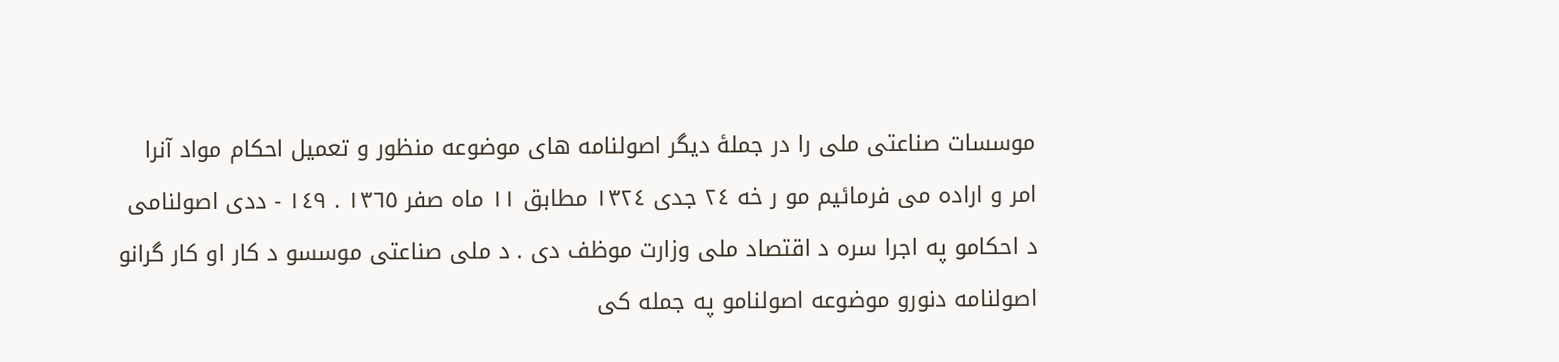موسسات صناعتی ملی را در جملۀ دیگر اصولنامه های موضوعه منظور و تعمیل احکام مواد آنرا امر و اراده می فرمائیم مو ر خه ٢٤ جدی ١٣٢٤ مطابق ١١ ماه صفر ١٣٦٥ . ١٤٩ - ددی اصولنامی د احکامو په اجرا سره د اقتصاد ملی وزارت موظف دی . د ملی صناعتی موسسو د کار او کار گرانو اصولنامه دنورو موضوعه اصولنامو په جمله کی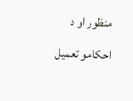منظور او د احکامو تعمیل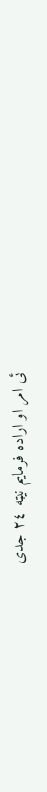ئی امر او اراده فرمایم نیټه ٢٤ جدی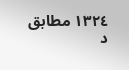١٣٢٤ مطابق د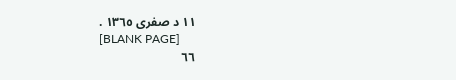١١ د صفری ١٣٦٥ .
[BLANK PAGE]
٦٦